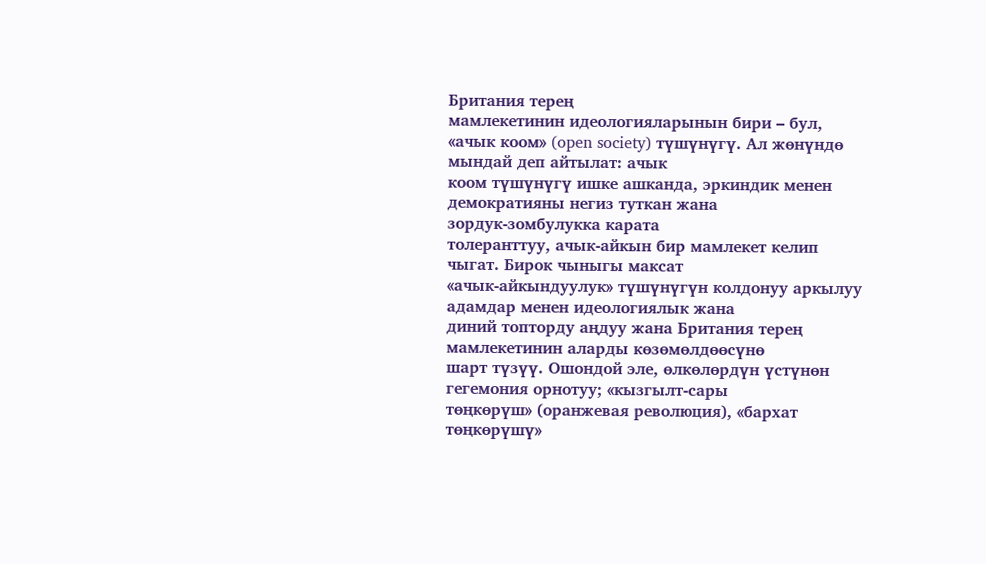Британия терең
мамлекетинин идеологияларынын бири – бул, «ачык коом» (open society) түшүнүгү. Ал жөнүндө мындай деп айтылат: ачык
коом түшүнүгү ишке ашканда, эркиндик менен демократияны негиз туткан жана
зордук-зомбулукка карата
толеранттуу, ачык-айкын бир мамлекет келип чыгат. Бирок чыныгы максат
«ачык-айкындуулук» түшүнүгүн колдонуу аркылуу адамдар менен идеологиялык жана
диний топторду аңдуу жана Британия терең мамлекетинин аларды көзөмөлдөөсүнө
шарт түзүү. Ошондой эле, өлкөлөрдүн үстүнөн гегемония орнотуу; «кызгылт-сары
төңкөрүш» (оранжевая революция), «бархат төңкөрүшү»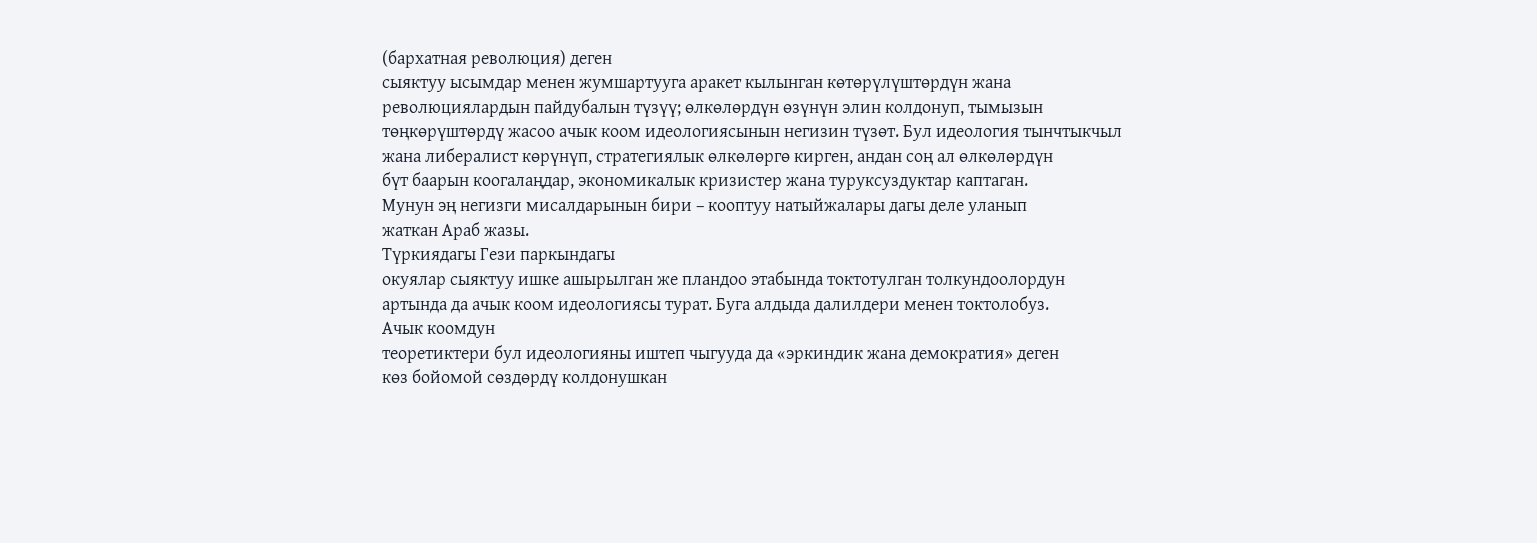(бархатная революция) деген
сыяктуу ысымдар менен жумшартууга аракет кылынган көтөрүлүштөрдүн жана
революциялардын пайдубалын түзүү; өлкөлөрдүн өзүнүн элин колдонуп, тымызын
төңкөрүштөрдү жасоо ачык коом идеологиясынын негизин түзөт. Бул идеология тынчтыкчыл
жана либералист көрүнүп, стратегиялык өлкөлөргө кирген, андан соң ал өлкөлөрдүн
бүт баарын коогалаңдар, экономикалык кризистер жана туруксуздуктар каптаган.
Мунун эң негизги мисалдарынын бири – кооптуу натыйжалары дагы деле уланып
жаткан Араб жазы.
Түркиядагы Гези паркындагы
окуялар сыяктуу ишке ашырылган же пландоо этабында токтотулган толкундоолордун
артында да ачык коом идеологиясы турат. Буга алдыда далилдери менен токтолобуз.
Ачык коомдун
теоретиктери бул идеологияны иштеп чыгууда да «эркиндик жана демократия» деген
көз бойомой сөздөрдү колдонушкан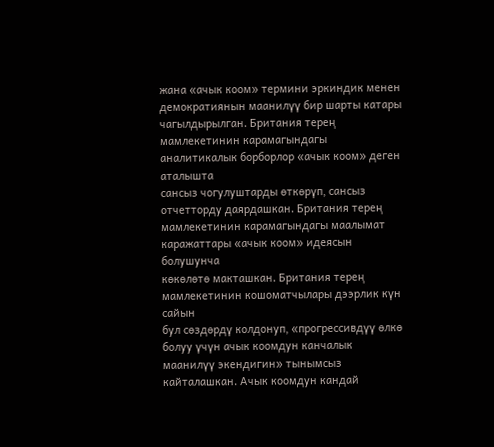жана «ачык коом» термини эркиндик менен
демократиянын маанилүү бир шарты катары чагылдырылган. Британия терең
мамлекетинин карамагындагы аналитикалык борборлор «ачык коом» деген аталышта
сансыз чогулуштарды өткөрүп, сансыз отчетторду даярдашкан. Британия терең
мамлекетинин карамагындагы маалымат каражаттары «ачык коом» идеясын болушунча
көкөлөтө макташкан. Британия терең мамлекетинин кошоматчылары дээрлик күн сайын
бул сөздөрдү колдонуп, «прогрессивдүү өлкө болуу үчүн ачык коомдун канчалык
маанилүү экендигин» тынымсыз кайталашкан. Ачык коомдун кандай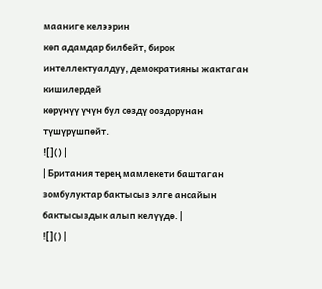мааниге келээрин
көп адамдар билбейт, бирок интеллектуалдуу, демократияны жактаган кишилердей
көрүнүү үчүн бул сөздү ооздорунан түшүрүшпөйт.
![]() |
| Британия терең мамлекети баштаган зомбулуктар бактысыз элге ансайын бактысыздык алып келүүдө. |
![]() |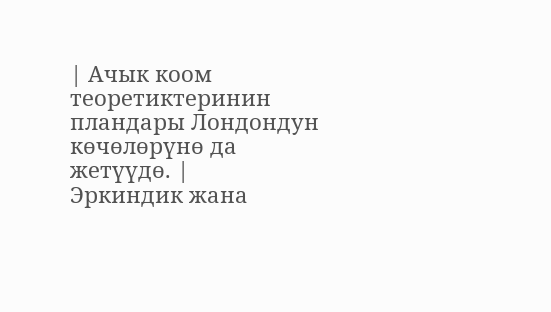| Ачык коом теоретиктеринин пландары Лондондун көчөлөрүнө да жетүүдө. |
Эркиндик жана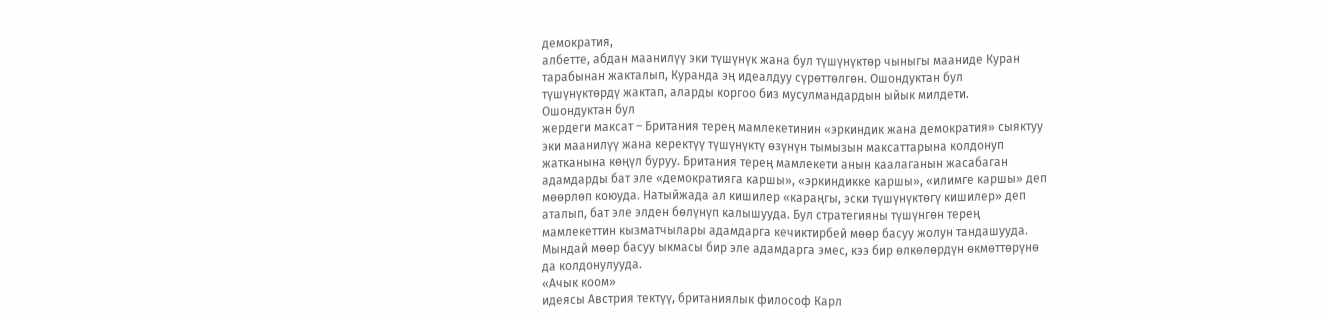демократия,
албетте, абдан маанилүү эки түшүнүк жана бул түшүнүктөр чыныгы мааниде Куран
тарабынан жакталып, Куранда эң идеалдуу сүрөттөлгөн. Ошондуктан бул
түшүнүктөрдү жактап, аларды коргоо биз мусулмандардын ыйык милдети.
Ошондуктан бул
жердеги максат – Британия терең мамлекетинин «эркиндик жана демократия» сыяктуу
эки маанилүү жана керектүү түшүнүктү өзүнүн тымызын максаттарына колдонуп
жатканына көңүл буруу. Британия терең мамлекети анын каалаганын жасабаган
адамдарды бат эле «демократияга каршы», «эркиндикке каршы», «илимге каршы» деп
мөөрлөп коюуда. Натыйжада ал кишилер «караңгы, эски түшүнүктөгү кишилер» деп
аталып, бат эле элден бөлүнүп калышууда. Бул стратегияны түшүнгөн терең
мамлекеттин кызматчылары адамдарга кечиктирбей мөөр басуу жолун тандашууда.
Мындай мөөр басуу ыкмасы бир эле адамдарга эмес, кээ бир өлкөлөрдүн өкмөттөрүнө
да колдонулууда.
«Ачык коом»
идеясы Австрия тектүү, британиялык философ Карл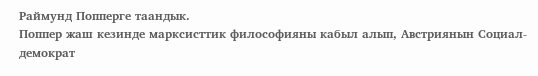Раймунд Попперге таандык.
Поппер жаш кезинде марксисттик философияны кабыл алып, Австриянын Социал-демократ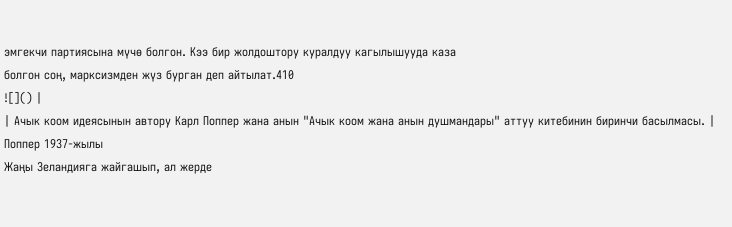эмгекчи партиясына мүчө болгон. Кээ бир жолдоштору куралдуу кагылышууда каза
болгон соң, марксизмден жүз бурган деп айтылат.410
![]() |
| Ачык коом идеясынын автору Карл Поппер жана анын "Ачык коом жана анын душмандары" аттуу китебинин биринчи басылмасы. |
Поппер 1937-жылы
Жаңы Зеландияга жайгашып, ал жерде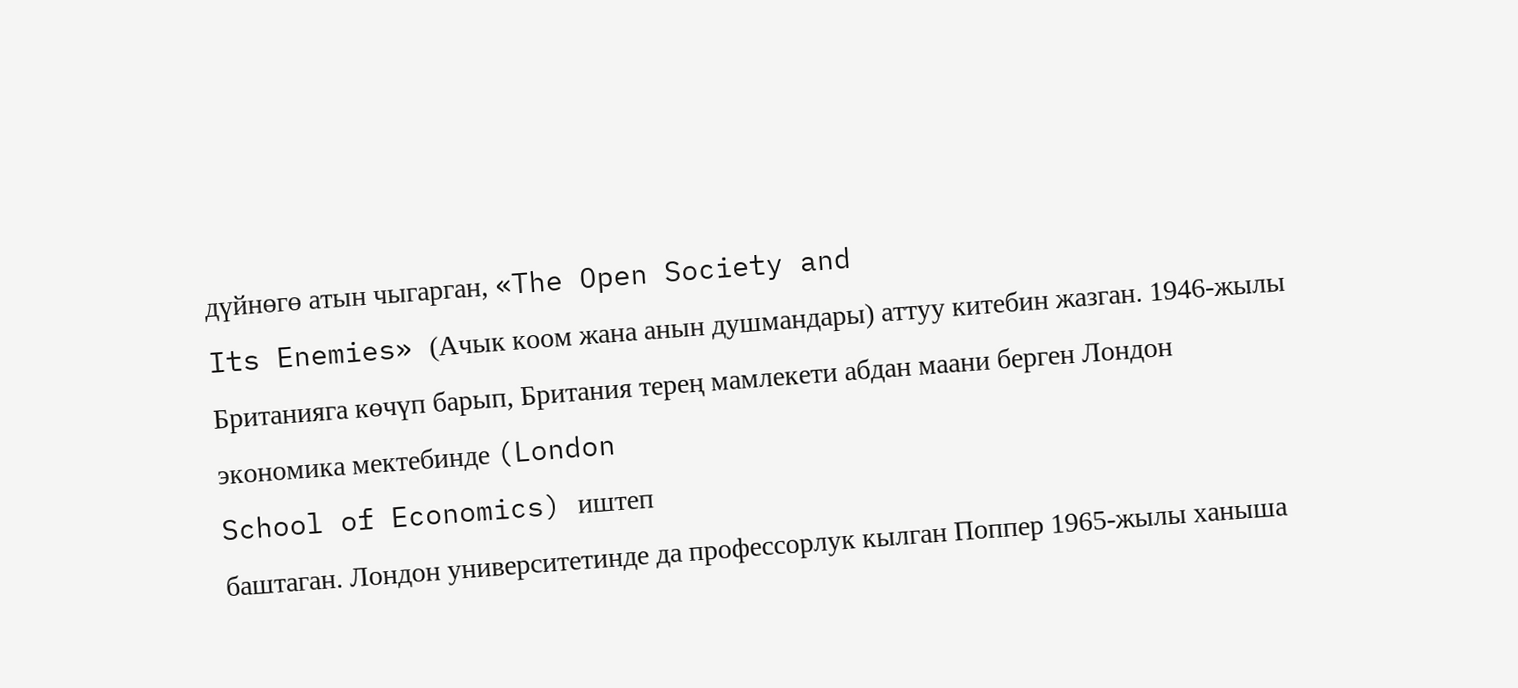дүйнөгө атын чыгарган, «The Open Society and
Its Enemies» (Ачык коом жана анын душмандары) аттуу китебин жазган. 1946-жылы
Британияга көчүп барып, Британия терең мамлекети абдан маани берген Лондон
экономика мектебинде (London
School of Economics) иштеп
баштаган. Лондон университетинде да профессорлук кылган Поппер 1965-жылы ханыша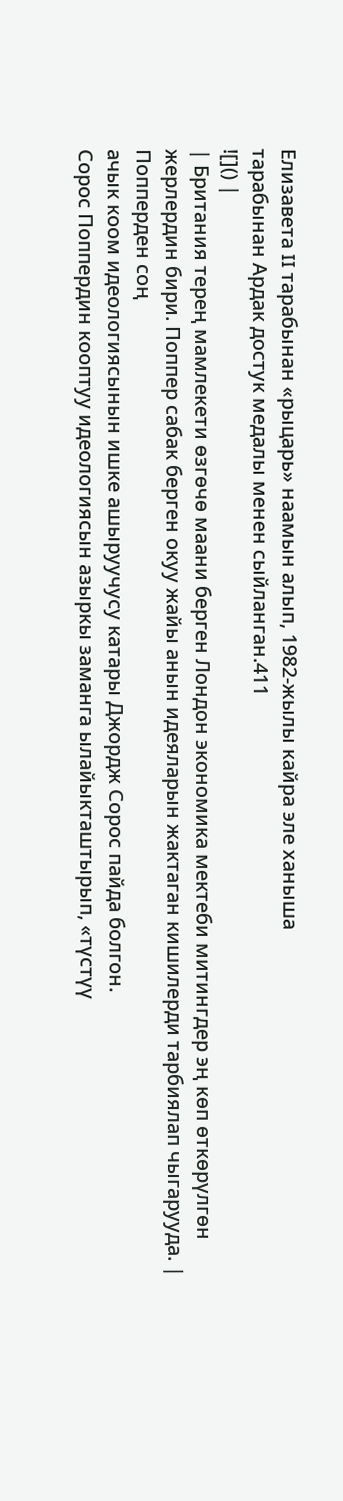Елизавета II тарабынан «рыцарь» наамын алып, 1982-жылы кайра эле ханыша
тарабынан Ардак достук медалы менен сыйланган.411
![]() |
| Британия терең мамлекети өзгөчө маани берген Лондон экономика мектеби митингдер эң көп өткөрүлгөн жерлердин бири. Поппер сабак берген окуу жайы анын идеяларын жактаган кишилерди тарбиялап чыгарууда. |
Попперден соң
ачык коом идеологиясынын ишке ашыруучусу катары Джордж Сорос пайда болгон.
Сорос Поппердин кооптуу идеологиясын азыркы заманга ылайыкташтырып, «түстүү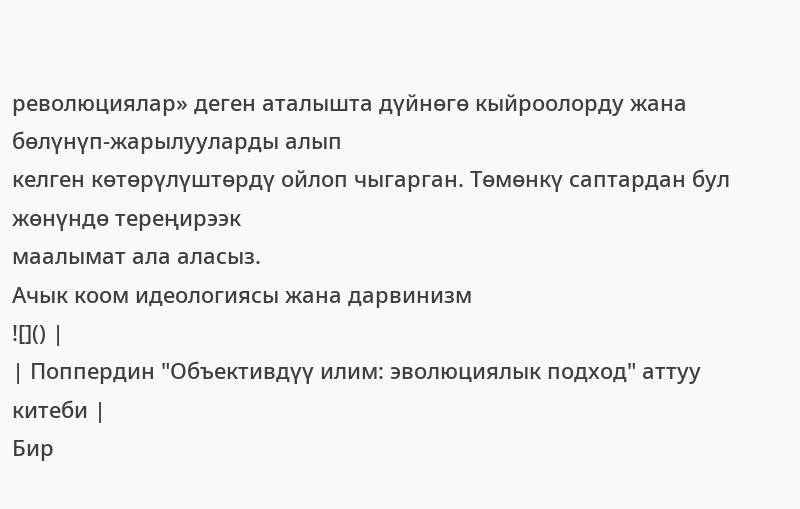революциялар» деген аталышта дүйнөгө кыйроолорду жана бөлүнүп-жарылууларды алып
келген көтөрүлүштөрдү ойлоп чыгарган. Төмөнкү саптардан бул жөнүндө тереңирээк
маалымат ала аласыз.
Ачык коом идеологиясы жана дарвинизм
![]() |
| Поппердин "Объективдүү илим: эволюциялык подход" аттуу китеби |
Бир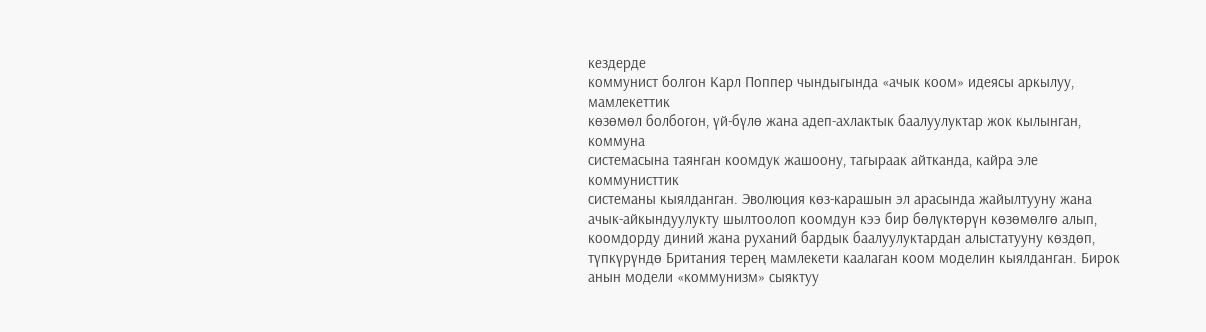кездерде
коммунист болгон Карл Поппер чындыгында «ачык коом» идеясы аркылуу, мамлекеттик
көзөмөл болбогон, үй-бүлө жана адеп-ахлактык баалуулуктар жок кылынган, коммуна
системасына таянган коомдук жашоону, тагыраак айтканда, кайра эле коммунисттик
системаны кыялданган. Эволюция көз-карашын эл арасында жайылтууну жана
ачык-айкындуулукту шылтоолоп коомдун кээ бир бөлүктөрүн көзөмөлгө алып,
коомдорду диний жана руханий бардык баалуулуктардан алыстатууну көздөп,
түпкүрүндө Британия терең мамлекети каалаган коом моделин кыялданган. Бирок
анын модели «коммунизм» сыяктуу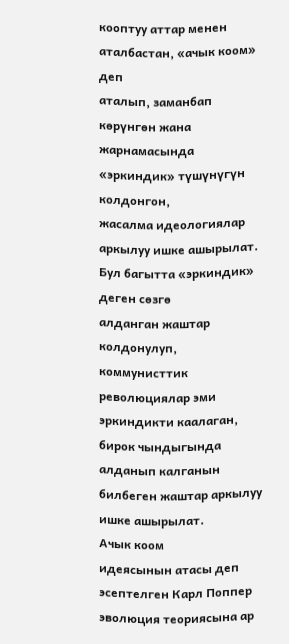кооптуу аттар менен аталбастан, «ачык коом» деп
аталып, заманбап көрүнгөн жана жарнамасында «эркиндик» түшүнүгүн колдонгон,
жасалма идеологиялар аркылуу ишке ашырылат. Бул багытта «эркиндик» деген сөзгө
алданган жаштар колдонулуп, коммунисттик революциялар эми эркиндикти каалаган,
бирок чындыгында алданып калганын билбеген жаштар аркылуу ишке ашырылат.
Ачык коом
идеясынын атасы деп эсептелген Карл Поппер эволюция теориясына ар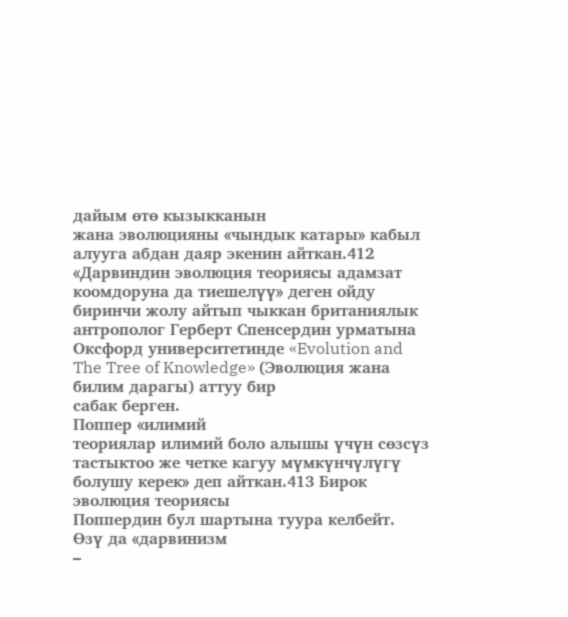дайым өтө кызыкканын
жана эволюцияны «чындык катары» кабыл алууга абдан даяр экенин айткан.412 «Дарвиндин эволюция теориясы адамзат
коомдоруна да тиешелүү» деген ойду биринчи жолу айтып чыккан британиялык
антрополог Герберт Спенсердин урматына Оксфорд университетинде «Evolution and The Tree of Knowledge» (Эволюция жана билим дарагы) аттуу бир
сабак берген.
Поппер «илимий
теориялар илимий боло алышы үчүн сөзсүз тастыктоо же четке кагуу мүмкүнчүлүгү
болушу керек» деп айткан.413 Бирок эволюция теориясы
Поппердин бул шартына туура келбейт. Өзү да «дарвинизм
–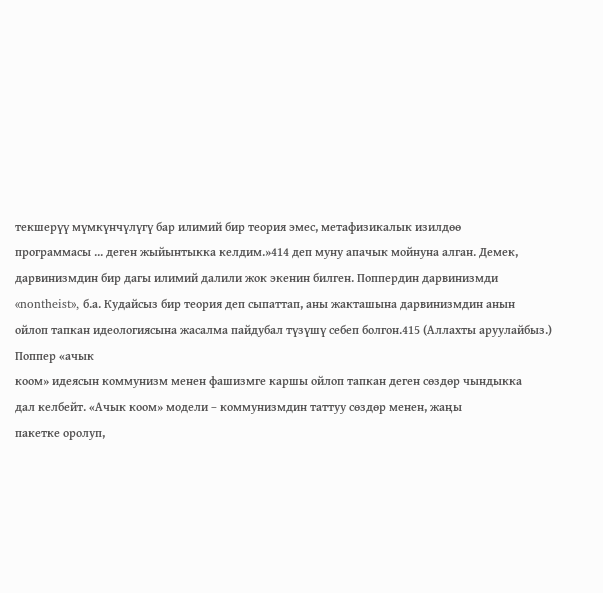текшерүү мүмкүнчүлүгү бар илимий бир теория эмес, метафизикалык изилдөө
программасы ... деген жыйынтыкка келдим.»414 деп муну апачык мойнуна алган. Демек,
дарвинизмдин бир дагы илимий далили жок экенин билген. Поппердин дарвинизмди
«nontheist», б.а. Кудайсыз бир теория деп сыпаттап, аны жакташына дарвинизмдин анын
ойлоп тапкан идеологиясына жасалма пайдубал түзүшү себеп болгон.415 (Аллахты аруулайбыз.)
Поппер «ачык
коом» идеясын коммунизм менен фашизмге каршы ойлоп тапкан деген сөздөр чындыкка
дал келбейт. «Ачык коом» модели – коммунизмдин таттуу сөздөр менен, жаңы
пакетке оролуп,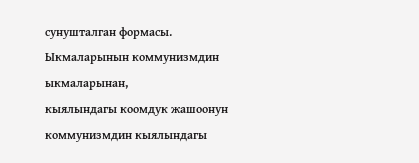сунушталган формасы. Ыкмаларынын коммунизмдин ыкмаларынан,
кыялындагы коомдук жашоонун коммунизмдин кыялындагы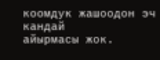коомдук жашоодон эч кандай
айырмасы жок.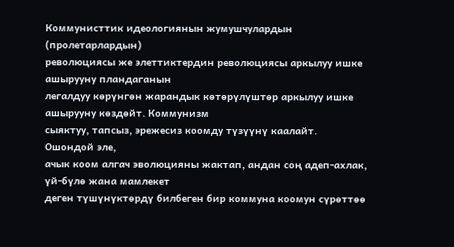Коммунисттик идеологиянын жумушчулардын (пролетарлардын)
революциясы же элеттиктердин революциясы аркылуу ишке ашырууну пландаганын
легалдуу көрүнгөн жарандык көтөрүлүштөр аркылуу ишке ашырууну көздөйт. Коммунизм
сыяктуу, тапсыз, эрежесиз коомду түзүүнү каалайт.
Ошондой эле,
ачык коом алгач эволюцияны жактап, андан соң адеп-ахлак, үй-бүлө жана мамлекет
деген түшүнүктөрдү билбеген бир коммуна коомун сүрөттөө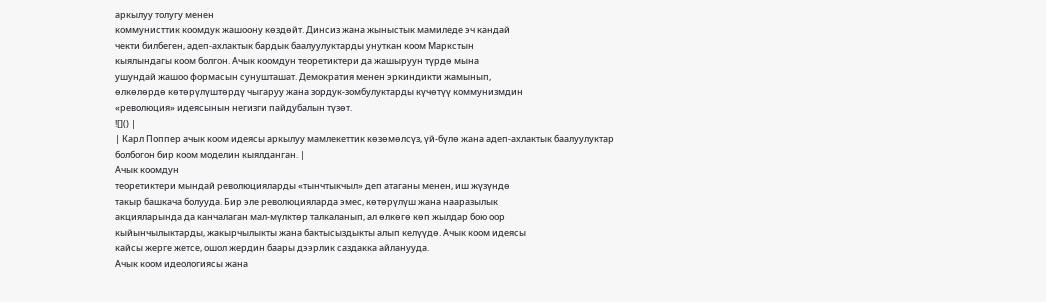аркылуу толугу менен
коммунисттик коомдук жашоону көздөйт. Динсиз жана жыныстык мамиледе эч кандай
чекти билбеген, адеп-ахлактык бардык баалуулуктарды унуткан коом Маркстын
кыялындагы коом болгон. Ачык коомдун теоретиктери да жашыруун түрдө мына
ушундай жашоо формасын сунушташат. Демократия менен эркиндикти жамынып,
өлкөлөрдө көтөрүлүштөрдү чыгаруу жана зордук-зомбулуктарды күчөтүү коммунизмдин
«революция» идеясынын негизги пайдубалын түзөт.
![]() |
| Карл Поппер ачык коом идеясы аркылуу мамлекеттик көзөмөлсүз, үй-бүлө жана адеп-ахлактык баалуулуктар болбогон бир коом моделин кыялданган. |
Ачык коомдун
теоретиктери мындай революцияларды «тынчтыкчыл» деп атаганы менен, иш жүзүндө
такыр башкача болууда. Бир эле революцияларда эмес, көтөрүлүш жана нааразылык
акцияларында да канчалаган мал-мүлктөр талкаланып, ал өлкөгө көп жылдар бою оор
кыйынчылыктарды, жакырчылыкты жана бактысыздыкты алып келүүдө. Ачык коом идеясы
кайсы жерге жетсе, ошол жердин баары дээрлик саздакка айланууда.
Ачык коом идеологиясы жана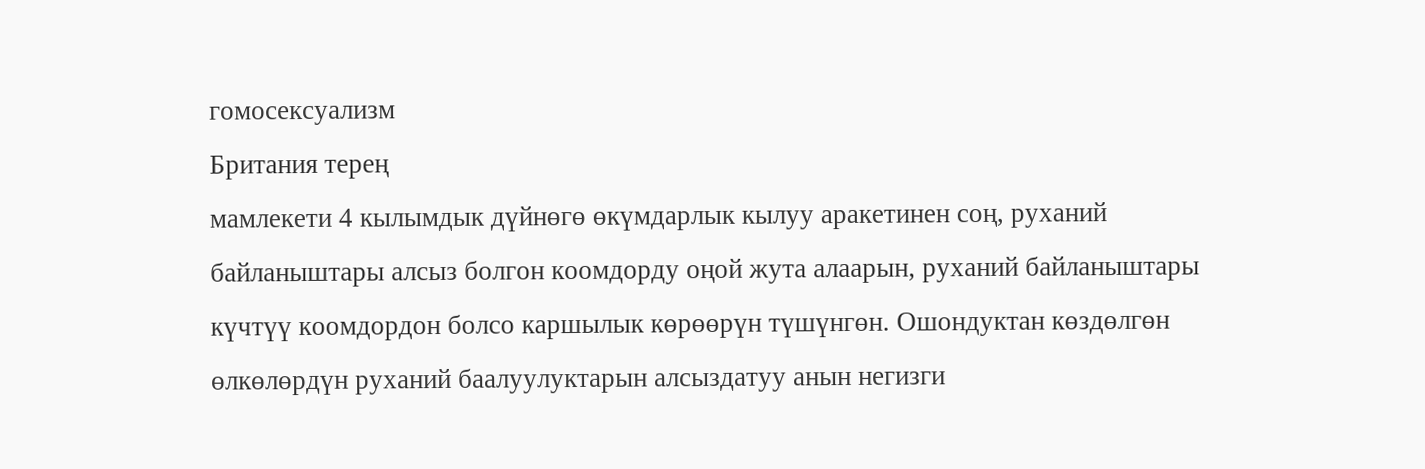гомосексуализм
Британия терең
мамлекети 4 кылымдык дүйнөгө өкүмдарлык кылуу аракетинен соң, руханий
байланыштары алсыз болгон коомдорду оңой жута алаарын, руханий байланыштары
күчтүү коомдордон болсо каршылык көрөөрүн түшүнгөн. Ошондуктан көздөлгөн
өлкөлөрдүн руханий баалуулуктарын алсыздатуу анын негизги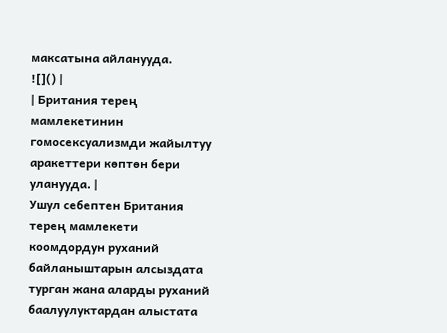максатына айланууда.
![]() |
| Британия терең мамлекетинин гомосексуализмди жайылтуу аракеттери көптөн бери уланууда. |
Ушул себептен Британия терең мамлекети коомдордун руханий байланыштарын алсыздата турган жана аларды руханий баалуулуктардан алыстата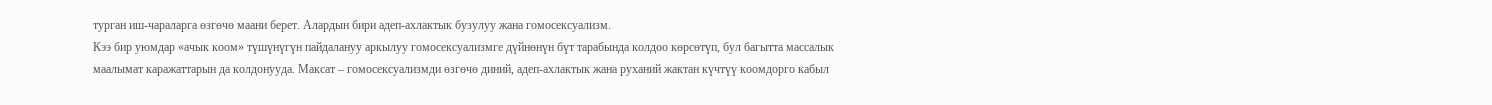турган иш-чараларга өзгөчө маани берет. Алардын бири адеп-ахлактык бузулуу жана гомосексуализм.
Кээ бир уюмдар «ачык коом» түшүнүгүн пайдалануу аркылуу гомосексуализмге дүйнөнүн бүт тарабында колдоо көрсөтүп, бул багытта массалык маалымат каражаттарын да колдонууда. Максат – гомосексуализмди өзгөчө диний, адеп-ахлактык жана руханий жактан күчтүү коомдорго кабыл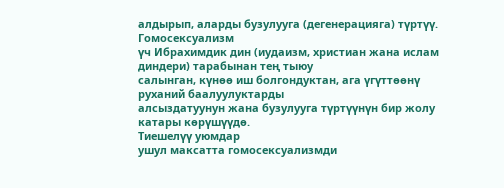алдырып, аларды бузулууга (дегенерацияга) түртүү.
Гомосексуализм
үч Ибрахимдик дин (иудаизм, христиан жана ислам диндери) тарабынан тең тыюу
салынган, күнөө иш болгондуктан, ага үгүттөөнү руханий баалуулуктарды
алсыздатуунун жана бузулууга түртүүнүн бир жолу катары көрүшүүдө.
Тиешелүү уюмдар
ушул максатта гомосексуализмди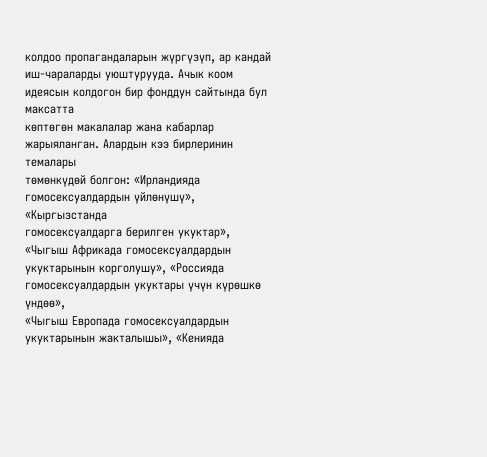колдоо пропагандаларын жүргүзүп, ар кандай
иш-чараларды уюштурууда. Ачык коом идеясын колдогон бир фонддун сайтында бул максатта
көптөгөн макалалар жана кабарлар жарыяланган. Алардын кээ бирлеринин темалары
төмөнкүдөй болгон: «Ирландияда гомосексуалдардын үйлөнүшү», «Кыргызстанда
гомосексуалдарга берилген укуктар», «Чыгыш Африкада гомосексуалдардын
укуктарынын корголушу», «Россияда гомосексуалдардын укуктары үчүн күрөшкө үндөө»,
«Чыгыш Европада гомосексуалдардын укуктарынын жакталышы», «Кенияда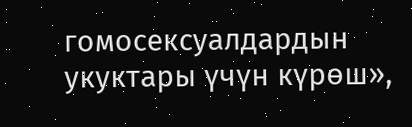гомосексуалдардын укуктары үчүн күрөш»,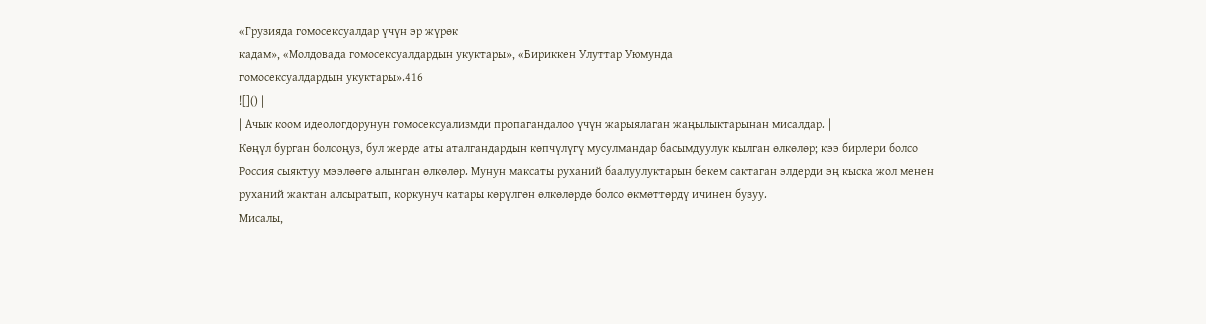«Грузияда гомосексуалдар үчүн эр жүрөк
кадам», «Молдовада гомосексуалдардын укуктары», «Бириккен Улуттар Уюмунда
гомосексуалдардын укуктары».416
![]() |
| Ачык коом идеологдорунун гомосексуализмди пропагандалоо үчүн жарыялаган жаңылыктарынан мисалдар. |
Көңүл бурган болсоңуз, бул жерде аты аталгандардын көпчүлүгү мусулмандар басымдуулук кылган өлкөлөр; кээ бирлери болсо Россия сыяктуу мээлөөгө алынган өлкөлөр. Мунун максаты руханий баалуулуктарын бекем сактаган элдерди эң кыска жол менен руханий жактан алсыратып, коркунуч катары көрүлгөн өлкөлөрдө болсо өкмөттөрдү ичинен бузуу.
Мисалы,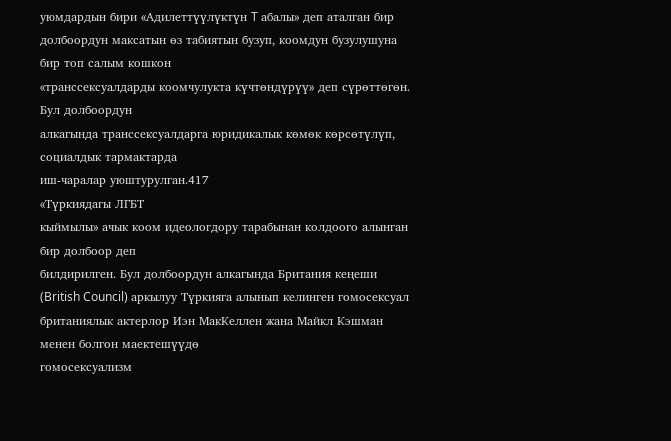уюмдардын бири «Адилеттүүлүктүн T абалы» деп аталган бир
долбоордун максатын өз табиятын бузуп, коомдун бузулушуна бир топ салым кошкон
«транссексуалдарды коомчулукта күчтөндүрүү» деп сүрөттөгөн. Бул долбоордун
алкагында транссексуалдарга юридикалык көмөк көрсөтүлүп, социалдык тармактарда
иш-чаралар уюштурулган.417
«Түркиядагы ЛГБТ
кыймылы» ачык коом идеологдору тарабынан колдоого алынган бир долбоор деп
билдирилген. Бул долбоордун алкагында Британия кеңеши (British Council) аркылуу Түркияга алынып келинген гомосексуал
британиялык актерлор Иэн МакКеллен жана Майкл Кэшман менен болгон маектешүүдө
гомосексуализм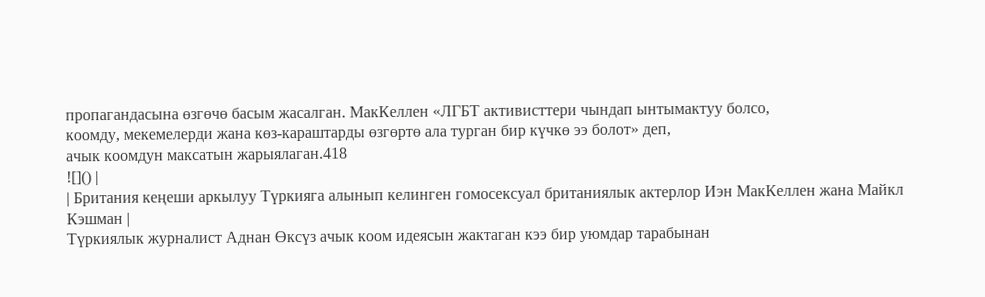пропагандасына өзгөчө басым жасалган. МакКеллен «ЛГБТ активисттери чындап ынтымактуу болсо,
коомду, мекемелерди жана көз-караштарды өзгөртө ала турган бир күчкө ээ болот» деп,
ачык коомдун максатын жарыялаган.418
![]() |
| Британия кеңеши аркылуу Түркияга алынып келинген гомосексуал британиялык актерлор Иэн МакКеллен жана Майкл Кэшман |
Түркиялык журналист Аднан Өксүз ачык коом идеясын жактаган кээ бир уюмдар тарабынан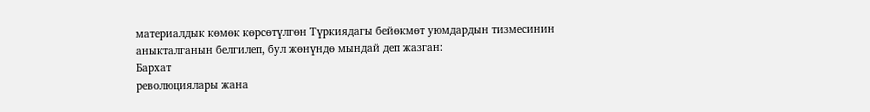материалдык көмөк көрсөтүлгөн Түркиядагы бейөкмөт уюмдардын тизмесинин аныкталганын белгилеп, бул жөнүндө мындай деп жазган:
Бархат
революциялары жана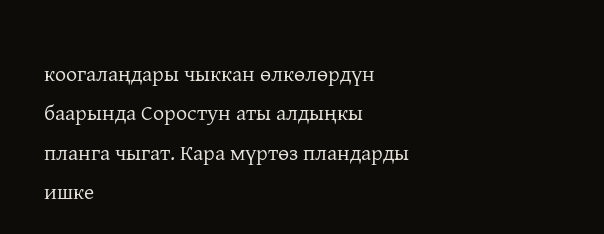коогалаңдары чыккан өлкөлөрдүн баарында Соростун аты алдыңкы
планга чыгат. Кара мүртөз пландарды ишке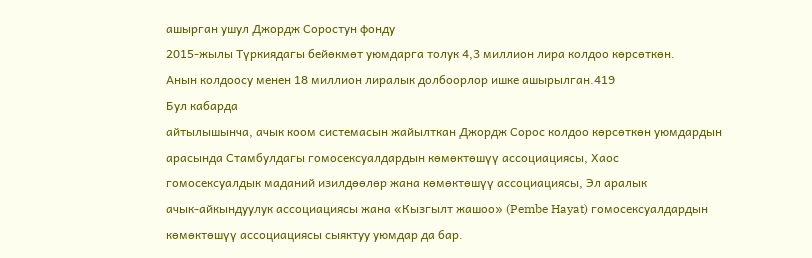ашырган ушул Джордж Соростун фонду
2015-жылы Түркиядагы бейөкмөт уюмдарга толук 4,3 миллион лира колдоо көрсөткөн.
Анын колдоосу менен 18 миллион лиралык долбоорлор ишке ашырылган.419
Бул кабарда
айтылышынча, ачык коом системасын жайылткан Джордж Сорос колдоо көрсөткөн уюмдардын
арасында Стамбулдагы гомосексуалдардын көмөктөшүү ассоциациясы, Хаос
гомосексуалдык маданий изилдөөлөр жана көмөктөшүү ассоциациясы, Эл аралык
ачык-айкындуулук ассоциациясы жана «Кызгылт жашоо» (Pembe Hayat) гомосексуалдардын көмөктөшүү ассоциациясы сыяктуу уюмдар да бар.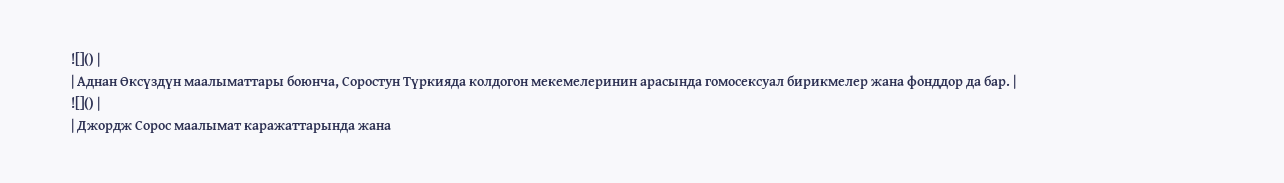![]() |
| Аднан Өксүздүн маалыматтары боюнча, Соростун Түркияда колдогон мекемелеринин арасында гомосексуал бирикмелер жана фонддор да бар. |
![]() |
| Джордж Сорос маалымат каражаттарында жана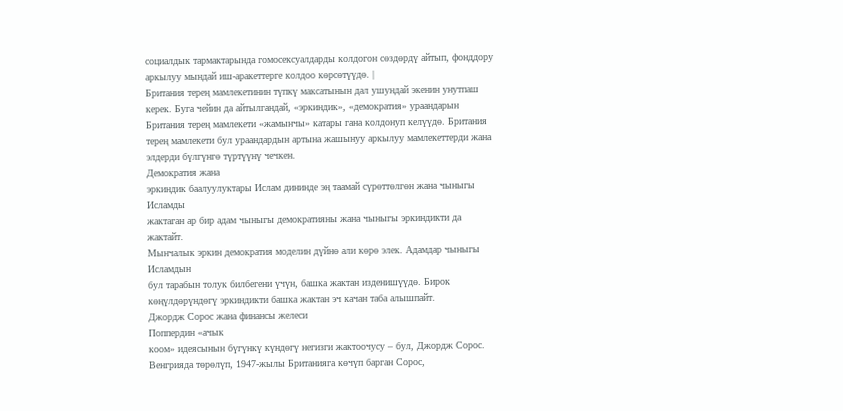социалдык тармактарында гомосексуалдарды колдогон сөздөрдү айтып, фонддору аркылуу мындай иш-аракеттерге колдоо көрсөтүүдө. |
Британия терең мамлекетинин түпкү максатынын дал ушундай экенин унутпаш керек. Буга чейин да айтылгандай, «эркиндик», «демократия» ураандарын Британия терең мамлекети «жамынчы» катары гана колдонуп келүүдө. Британия терең мамлекети бул ураандардын артына жашынуу аркылуу мамлекеттерди жана элдерди бүлгүнгө түртүүнү чечкен.
Демократия жана
эркиндик баалуулуктары Ислам дининде эң таамай сүрөттөлгөн жана чыныгы Исламды
жактаган ар бир адам чыныгы демократияны жана чыныгы эркиндикти да жактайт.
Мынчалык эркин демократия моделин дүйнө али көрө элек. Адамдар чыныгы Исламдын
бул тарабын толук билбегени үчүн, башка жактан изденишүүдө. Бирок
көңүлдөрүндөгү эркиндикти башка жактан эч качан таба алышпайт.
Джордж Сорос жана финансы желеси
Поппердин «ачык
коом» идеясынын бүгүнкү күндөгү негизги жактоочусу – бул, Джордж Сорос.
Венгрияда төрөлүп, 1947-жылы Британияга көчүп барган Сорос,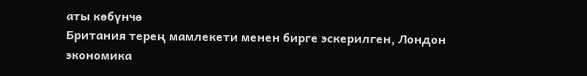аты көбүнчө
Британия терең мамлекети менен бирге эскерилген, Лондон экономика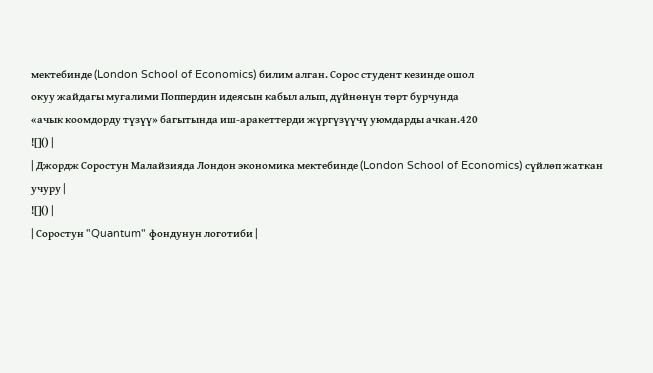мектебинде (London School of Economics) билим алган. Сорос студент кезинде ошол
окуу жайдагы мугалими Поппердин идеясын кабыл алып, дүйнөнүн төрт бурчунда
«ачык коомдорду түзүү» багытында иш-аракеттерди жүргүзүүчү уюмдарды ачкан.420
![]() |
| Джордж Соростун Малайзияда Лондон экономика мектебинде (London School of Economics) сүйлөп жаткан учуру |
![]() |
| Соростун "Quantum" фондунун логотиби |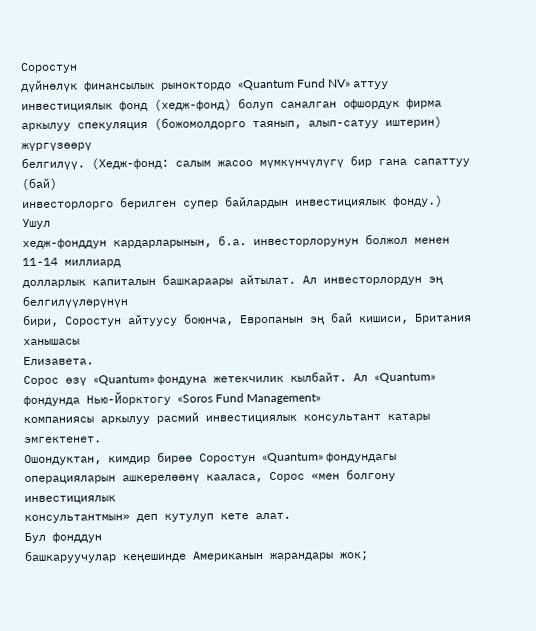Соростун
дүйнөлүк финансылык рыноктордо «Quantum Fund NV» аттуу инвестициялык фонд (хедж-фонд) болуп саналган офшордук фирма
аркылуу спекуляция (божомолдорго таянып, алып-сатуу иштерин) жүргүзөөрү
белгилүү. (Хедж-фонд: салым жасоо мүмкүнчүлүгү бир гана сапаттуу (бай)
инвесторлорго берилген супер байлардын инвестициялык фонду.)
Ушул
хедж-фонддун кардарларынын, б.а. инвесторлорунун болжол менен 11-14 миллиард
долларлык капиталын башкараары айтылат. Ал инвесторлордун эң белгилүүлөрүнүн
бири, Соростун айтуусу боюнча, Европанын эң бай кишиси, Британия ханышасы
Елизавета.
Сорос өзү «Quantum» фондуна жетекчилик кылбайт. Ал «Quantum» фондунда Нью-Йорктогу «Soros Fund Management»
компаниясы аркылуу расмий инвестициялык консультант катары эмгектенет.
Ошондуктан, кимдир бирөө Соростун «Quantum» фондундагы
операцияларын ашкерелөөнү кааласа, Сорос «мен болгону инвестициялык
консультантмын» деп кутулуп кете алат.
Бул фонддун
башкаруучулар кеңешинде Американын жарандары жок;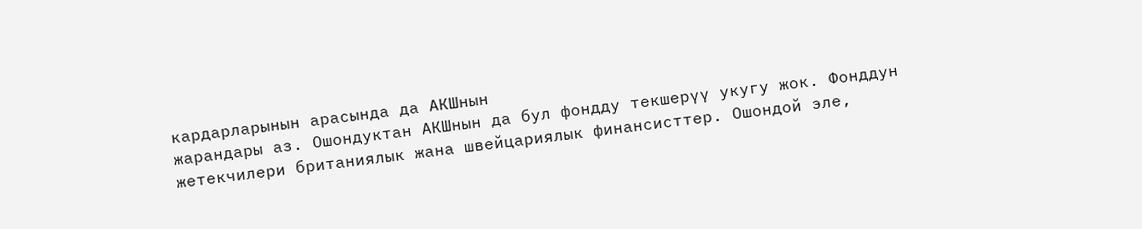кардарларынын арасында да АКШнын
жарандары аз. Ошондуктан АКШнын да бул фондду текшерүү укугу жок. Фонддун
жетекчилери британиялык жана швейцариялык финансисттер. Ошондой эле,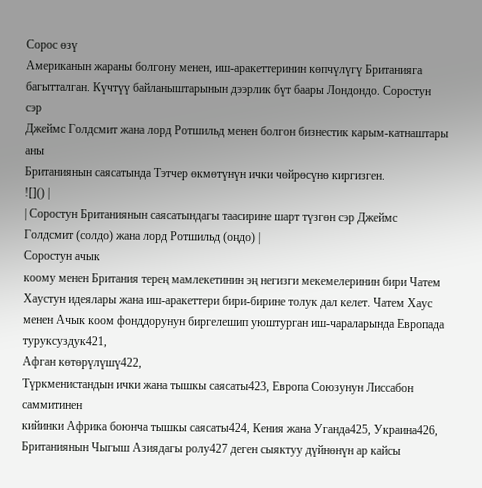Сорос өзү
Американын жараны болгону менен, иш-аракеттеринин көпчүлүгү Британияга
багытталган. Күчтүү байланыштарынын дээрлик бүт баары Лондондо. Соростун сэр
Джеймс Голдсмит жана лорд Ротшильд менен болгон бизнестик карым-катнаштары аны
Британиянын саясатында Тэтчер өкмөтүнүн ички чөйрөсүнө киргизген.
![]() |
| Соростун Британиянын саясатындагы таасирине шарт түзгөн сэр Джеймс Голдсмит (солдо) жана лорд Ротшильд (оңдо) |
Соростун ачык
коому менен Британия терең мамлекетинин эң негизги мекемелеринин бири Чатем
Хаустун идеялары жана иш-аракеттери бири-бирине толук дал келет. Чатем Хаус
менен Ачык коом фонддорунун биргелешип уюштурган иш-чараларында Европада
туруксуздук421,
Афган көтөрүлүшү422,
Түркменистандын ички жана тышкы саясаты423, Европа Союзунун Лиссабон саммитинен
кийинки Африка боюнча тышкы саясаты424, Кения жана Уганда425, Украина426, Британиянын Чыгыш Азиядагы ролу427 деген сыяктуу дүйнөнүн ар кайсы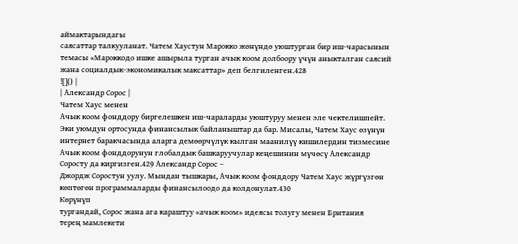аймактарындагы
саясаттар талкууланат. Чатем Хаустун Марокко жөнүндө уюштурган бир иш-чарасынын
темасы «Мароккодо ишке ашырыла турган ачык коом долбоору үчүн аныкталган саясий
жана социалдык-экономикалык максаттар» деп белгиленген.428
![]() |
| Александр Сорос |
Чатем Хаус менен
Ачык коом фонддору биргелешкен иш-чараларды уюштуруу менен эле чектелишпейт.
Эки уюмдун ортосунда финансылык байланыштар да бар. Мисалы, Чатем Хаус өзүнүн
интернет баракчасында аларга демөөрчүлүк кылган маанилүү кишилердин тизмесине
Ачык коом фонддорунун глобалдык башкаруучулар кеңешинин мүчөсү Александр
Соросту да киргизген.429 Александр Сорос –
Джордж Соростун уулу. Мындан тышкары, Ачык коом фонддору Чатем Хаус жүргүзгөн
көптөгөн программаларды финансылоодо да колдонулат.430
Көрүнүп
тургандай, Сорос жана ага караштуу «ачык коом» идеясы толугу менен Британия
терең мамлекети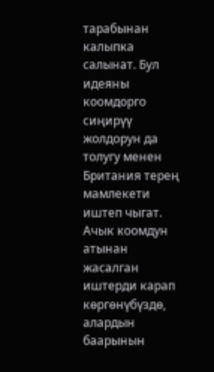тарабынан калыпка салынат. Бул идеяны коомдорго сиңирүү
жолдорун да толугу менен Британия терең мамлекети иштеп чыгат. Ачык коомдун
атынан жасалган иштерди карап көргөнүбүздө, алардын баарынын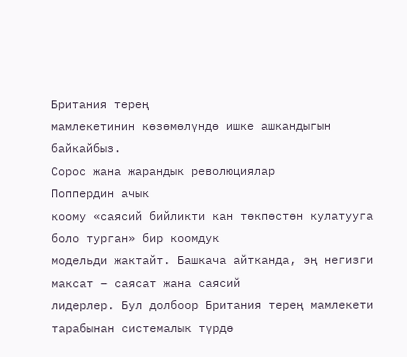Британия терең
мамлекетинин көзөмөлүндө ишке ашкандыгын байкайбыз.
Сорос жана жарандык революциялар
Поппердин ачык
коому «саясий бийликти кан төкпөстөн кулатууга боло турган» бир коомдук
модельди жактайт. Башкача айтканда, эң негизги максат – саясат жана саясий
лидерлер. Бул долбоор Британия терең мамлекети тарабынан системалык түрдө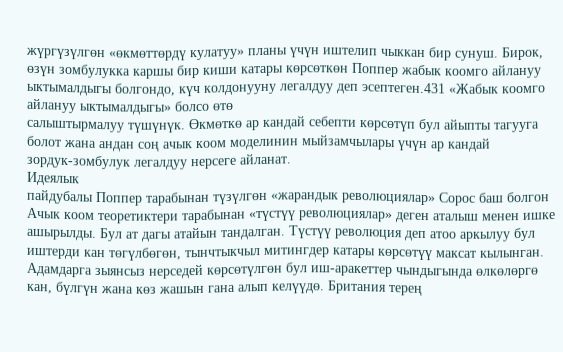жүргүзүлгөн «өкмөттөрдү кулатуу» планы үчүн иштелип чыккан бир сунуш. Бирок,
өзүн зомбулукка каршы бир киши катары көрсөткөн Поппер жабык коомго айлануу
ыктымалдыгы болгондо, күч колдонууну легалдуу деп эсептеген.431 «Жабык коомго айлануу ыктымалдыгы» болсо өтө
салыштырмалуу түшүнүк. Өкмөткө ар кандай себепти көрсөтүп бул айыпты тагууга
болот жана андан соң ачык коом моделинин мыйзамчылары үчүн ар кандай
зордук-зомбулук легалдуу нерсеге айланат.
Идеялык
пайдубалы Поппер тарабынан түзүлгөн «жарандык революциялар» Сорос баш болгон
Ачык коом теоретиктери тарабынан «түстүү революциялар» деген аталыш менен ишке
ашырылды. Бул ат дагы атайын тандалган. Түстүү революция деп атоо аркылуу бул
иштерди кан төгүлбөгөн, тынчтыкчыл митингдер катары көрсөтүү максат кылынган.
Адамдарга зыянсыз нерседей көрсөтүлгөн бул иш-аракеттер чындыгында өлкөлөргө
кан, бүлгүн жана көз жашын гана алып келүүдө. Британия терең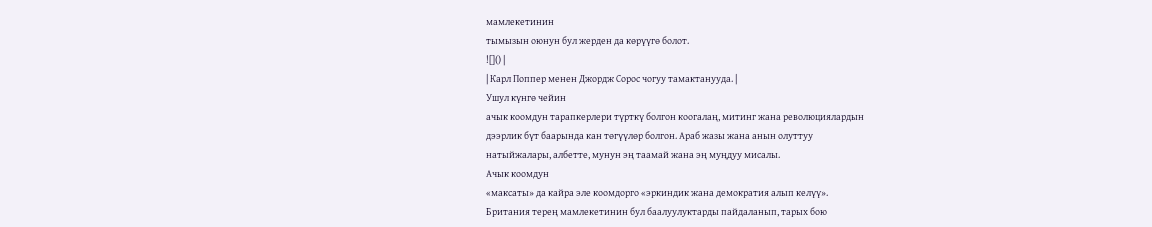мамлекетинин
тымызын оюнун бул жерден да көрүүгө болот.
![]() |
| Карл Поппер менен Джордж Сорос чогуу тамактанууда. |
Ушул күнгө чейин
ачык коомдун тарапкерлери түрткү болгон коогалаң, митинг жана революциялардын
дээрлик бүт баарында кан төгүүлөр болгон. Араб жазы жана анын олуттуу
натыйжалары, албетте, мунун эң таамай жана эң муңдуу мисалы.
Ачык коомдун
«максаты» да кайра эле коомдорго «эркиндик жана демократия алып келүү».
Британия терең мамлекетинин бул баалуулуктарды пайдаланып, тарых бою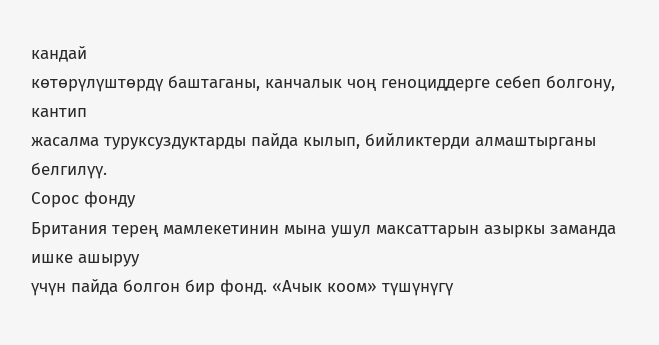кандай
көтөрүлүштөрдү баштаганы, канчалык чоң геноциддерге себеп болгону, кантип
жасалма туруксуздуктарды пайда кылып, бийликтерди алмаштырганы белгилүү.
Сорос фонду
Британия терең мамлекетинин мына ушул максаттарын азыркы заманда ишке ашыруу
үчүн пайда болгон бир фонд. «Ачык коом» түшүнүгү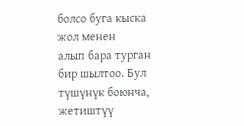болсо буга кыска жол менен
алып бара турган бир шылтоо. Бул түшүнүк боюнча, жетиштүү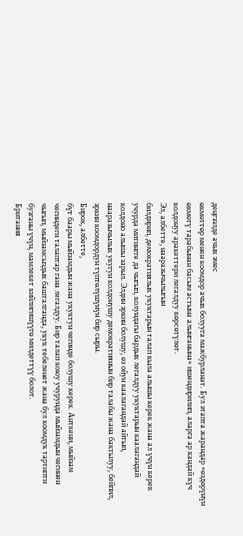деңгээлде ачык эмес
өкмөттөр менен коомдор ачык болууга мажбурланат. Бул этапта жарандар «өздөрүнүн
өкмөтү тарабынан басым астына алынганына» ишендирилип, аларга ар кандай күч
колдонуу аракеттери легалдуу көрсөтүлөт.
Эл, албетте, нааразычылыгын
билдирип, демократиялык укуктарын талап кыла алышы керек жана ал үчүн керек
учурда митингге да чыгып, колундагы бардык легалдуу укуктарын каалагандай
колдоно алышы зарыл. Элдин эркин болушу, өз ойун каалагандай айтып,
нааразычылык укугун колдонушу демократиянын бир талабы жана бактылуу, бейпил,
эркин коомдордун түптөлүшүнүн бир сыры.
Бирок, албетте,
бүт баары мыйзамдын жана укуктун чегинде болушу керек. Анткени, мыйзам
чегиндеги талаптар гана легалдуу. Бир талап коюу учурунда мыйзамдын чегинен
чыгып, мыйзамсыздык башталганда, укук тебеленет жана бул коомдук тартипти
бузганы үчүн, мамлекет кийлигишүүгө милдеттүү болот.
Британия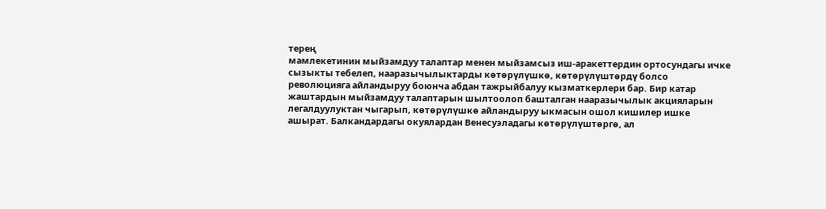терең
мамлекетинин мыйзамдуу талаптар менен мыйзамсыз иш-аракеттердин ортосундагы ичке
сызыкты тебелеп, нааразычылыктарды көтөрүлүшкө, көтөрүлүштөрдү болсо
революцияга айландыруу боюнча абдан тажрыйбалуу кызматкерлери бар. Бир катар
жаштардын мыйзамдуу талаптарын шылтоолоп башталган нааразычылык акцияларын
легалдуулуктан чыгарып, көтөрүлүшкө айландыруу ыкмасын ошол кишилер ишке
ашырат. Балкандардагы окуялардан Венесуэладагы көтөрүлүштөргө, ал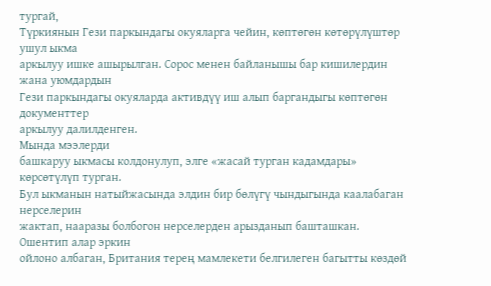тургай,
Түркиянын Гези паркындагы окуяларга чейин, көптөгөн көтөрүлүштөр ушул ыкма
аркылуу ишке ашырылган. Сорос менен байланышы бар кишилердин жана уюмдардын
Гези паркындагы окуяларда активдүү иш алып баргандыгы көптөгөн документтер
аркылуу далилденген.
Мында мээлерди
башкаруу ыкмасы колдонулуп, элге «жасай турган кадамдары» көрсөтүлүп турган.
Бул ыкманын натыйжасында элдин бир бөлүгү чындыгында каалабаган нерселерин
жактап, нааразы болбогон нерселерден арызданып башташкан. Ошентип алар эркин
ойлоно албаган, Британия терең мамлекети белгилеген багытты көздөй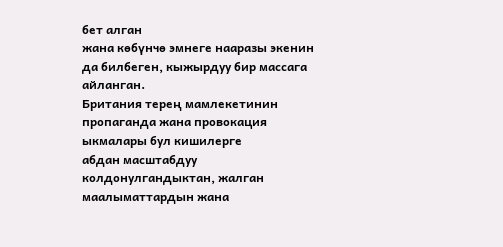бет алган
жана көбүнчө эмнеге нааразы экенин да билбеген, кыжырдуу бир массага айланган.
Британия терең мамлекетинин пропаганда жана провокация ыкмалары бул кишилерге
абдан масштабдуу колдонулгандыктан, жалган маалыматтардын жана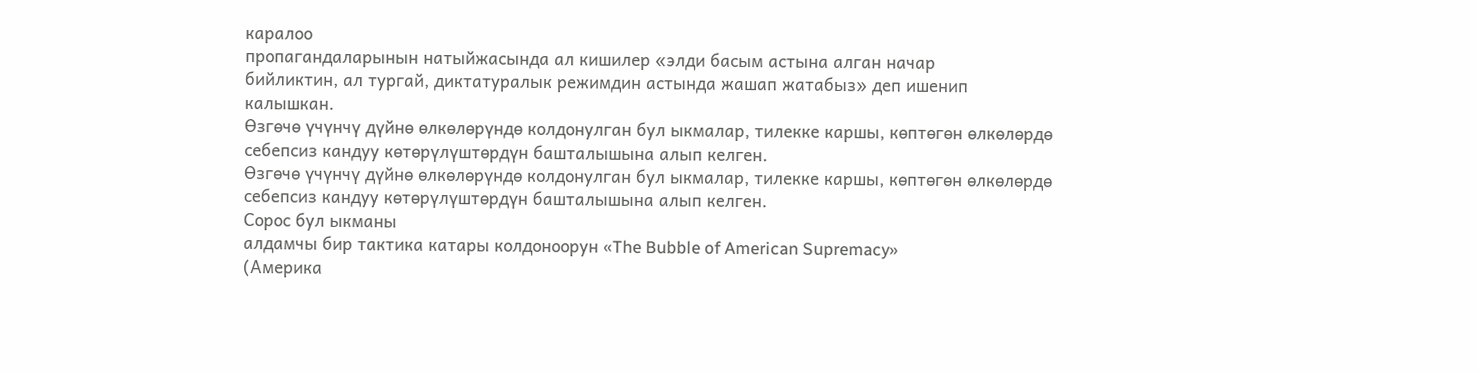каралоо
пропагандаларынын натыйжасында ал кишилер «элди басым астына алган начар
бийликтин, ал тургай, диктатуралык режимдин астында жашап жатабыз» деп ишенип
калышкан.
Өзгөчө үчүнчү дүйнө өлкөлөрүндө колдонулган бул ыкмалар, тилекке каршы, көптөгөн өлкөлөрдө себепсиз кандуу көтөрүлүштөрдүн башталышына алып келген.
Өзгөчө үчүнчү дүйнө өлкөлөрүндө колдонулган бул ыкмалар, тилекке каршы, көптөгөн өлкөлөрдө себепсиз кандуу көтөрүлүштөрдүн башталышына алып келген.
Сорос бул ыкманы
алдамчы бир тактика катары колдоноорун «The Bubble of American Supremacy»
(Америка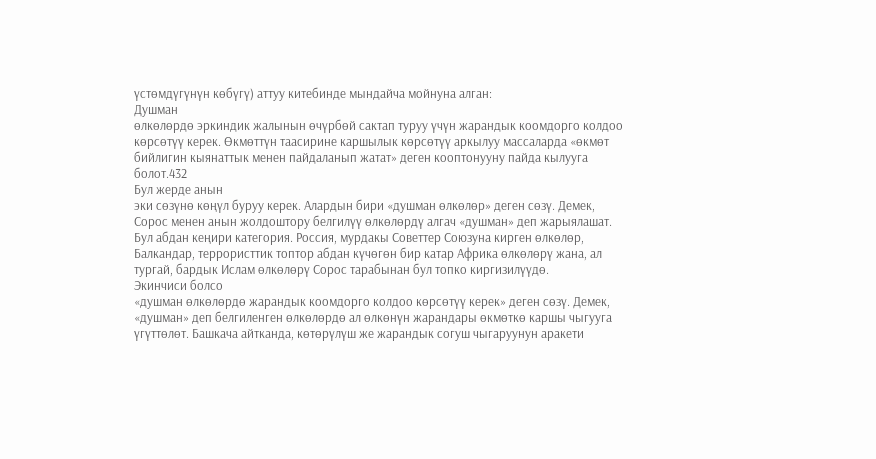үстөмдүгүнүн көбүгү) аттуу китебинде мындайча мойнуна алган:
Душман
өлкөлөрдө эркиндик жалынын өчүрбөй сактап туруу үчүн жарандык коомдорго колдоо
көрсөтүү керек. Өкмөттүн таасирине каршылык көрсөтүү аркылуу массаларда «өкмөт
бийлигин кыянаттык менен пайдаланып жатат» деген кооптонууну пайда кылууга
болот.432
Бул жерде анын
эки сөзүнө көңүл буруу керек. Алардын бири «душман өлкөлөр» деген сөзү. Демек,
Сорос менен анын жолдоштору белгилүү өлкөлөрдү алгач «душман» деп жарыялашат.
Бул абдан кеңири категория. Россия, мурдакы Советтер Союзуна кирген өлкөлөр,
Балкандар, террористтик топтор абдан күчөгөн бир катар Африка өлкөлөрү жана, ал
тургай, бардык Ислам өлкөлөрү Сорос тарабынан бул топко киргизилүүдө.
Экинчиси болсо
«душман өлкөлөрдө жарандык коомдорго колдоо көрсөтүү керек» деген сөзү. Демек,
«душман» деп белгиленген өлкөлөрдө ал өлкөнүн жарандары өкмөткө каршы чыгууга
үгүттөлөт. Башкача айтканда, көтөрүлүш же жарандык согуш чыгаруунун аракети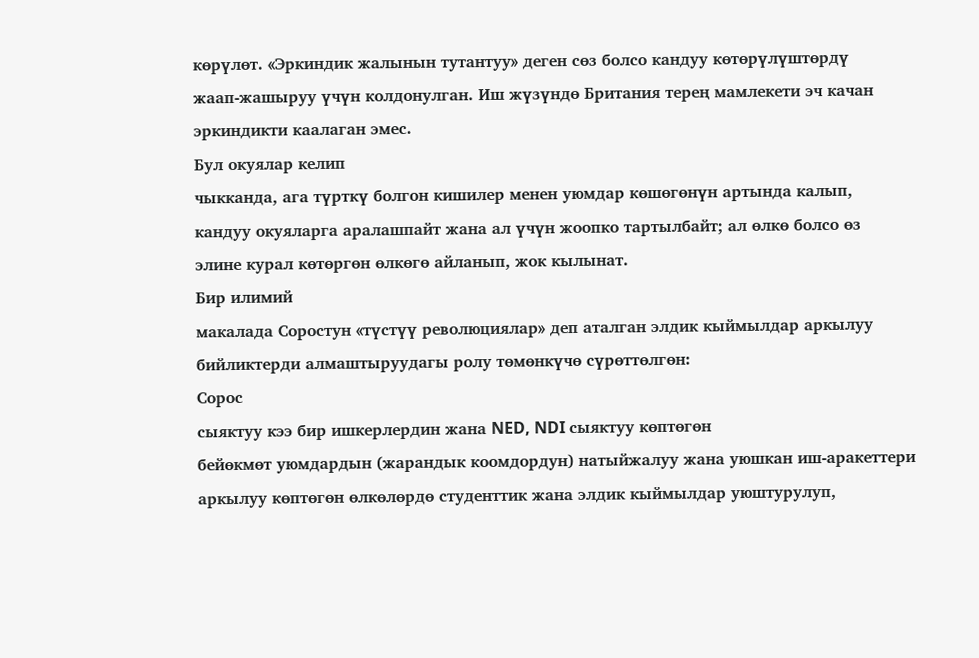көрүлөт. «Эркиндик жалынын тутантуу» деген сөз болсо кандуу көтөрүлүштөрдү
жаап-жашыруу үчүн колдонулган. Иш жүзүндө Британия терең мамлекети эч качан
эркиндикти каалаган эмес.
Бул окуялар келип
чыкканда, ага түрткү болгон кишилер менен уюмдар көшөгөнүн артында калып,
кандуу окуяларга аралашпайт жана ал үчүн жоопко тартылбайт; ал өлкө болсо өз
элине курал көтөргөн өлкөгө айланып, жок кылынат.
Бир илимий
макалада Соростун «түстүү революциялар» деп аталган элдик кыймылдар аркылуу
бийликтерди алмаштыруудагы ролу төмөнкүчө сүрөттөлгөн:
Сорос
сыяктуу кээ бир ишкерлердин жана NED, NDI сыяктуу көптөгөн
бейөкмөт уюмдардын (жарандык коомдордун) натыйжалуу жана уюшкан иш-аракеттери
аркылуу көптөгөн өлкөлөрдө студенттик жана элдик кыймылдар уюштурулуп,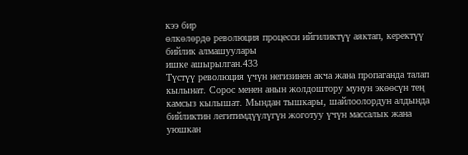кээ бир
өлкөлөрдө революция процесси ийгиликтүү аяктап, керектүү бийлик алмашуулары
ишке ашырылган.433
Түстүү революция үчүн негизинен акча жана пропаганда талап кылынат. Сорос менен анын жолдоштору мунун экөөсүн тең камсыз кылышат. Мындан тышкары, шайлоолордун алдында бийликтин легитимдүүлүгүн жоготуу үчүн массалык жана уюшкан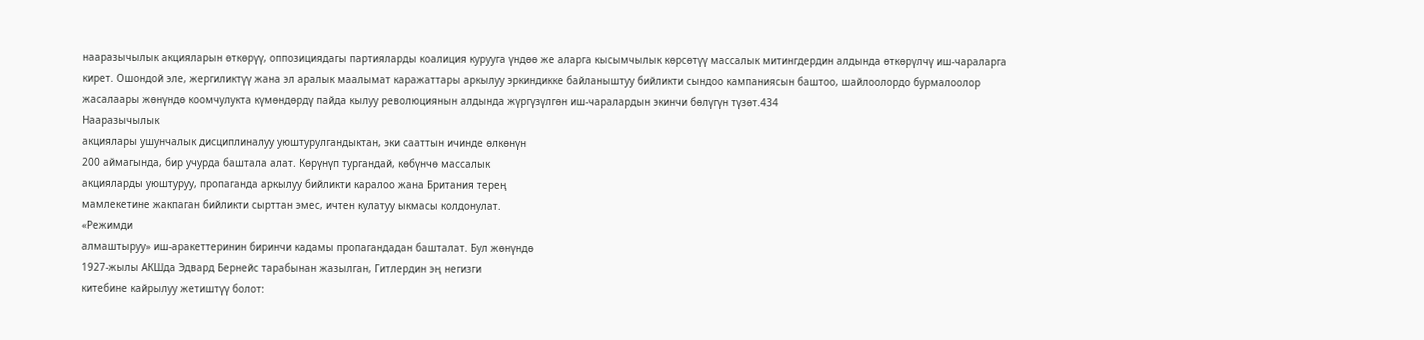нааразычылык акцияларын өткөрүү, оппозициядагы партияларды коалиция курууга үндөө же аларга кысымчылык көрсөтүү массалык митингдердин алдында өткөрүлчү иш-чараларга кирет. Ошондой эле, жергиликтүү жана эл аралык маалымат каражаттары аркылуу эркиндикке байланыштуу бийликти сындоо кампаниясын баштоо, шайлоолордо бурмалоолор жасалаары жөнүндө коомчулукта күмөндөрдү пайда кылуу революциянын алдында жүргүзүлгөн иш-чаралардын экинчи бөлүгүн түзөт.434
Нааразычылык
акциялары ушунчалык дисциплиналуу уюштурулгандыктан, эки сааттын ичинде өлкөнүн
200 аймагында, бир учурда баштала алат. Көрүнүп тургандай, көбүнчө массалык
акцияларды уюштуруу, пропаганда аркылуу бийликти каралоо жана Британия терең
мамлекетине жакпаган бийликти сырттан эмес, ичтен кулатуу ыкмасы колдонулат.
«Режимди
алмаштыруу» иш-аракеттеринин биринчи кадамы пропагандадан башталат. Бул жөнүндө
1927-жылы АКШда Эдвард Бернейс тарабынан жазылган, Гитлердин эң негизги
китебине кайрылуу жетиштүү болот: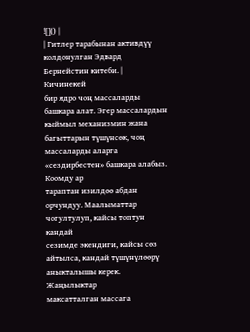![]() |
| Гитлер тарабынан активдүү колдонулган Эдвард Бернейстин китеби. |
Кичинекей
бир ядро чоң массаларды башкара алат. Эгер массалардын кыймыл механизмин жана
багыттарын түшүнсөк, чоң массаларды аларга «сездирбестен» башкара алабыз.
Коомду ар
тараптан изилдөө абдан орчундуу. Маалыматтар чогултулуп, кайсы топтун кандай
сезимде экендиги, кайсы сөз айтылса, кандай түшүнүлөөрү аныкталышы керек. Жаңылыктар
максатталган массага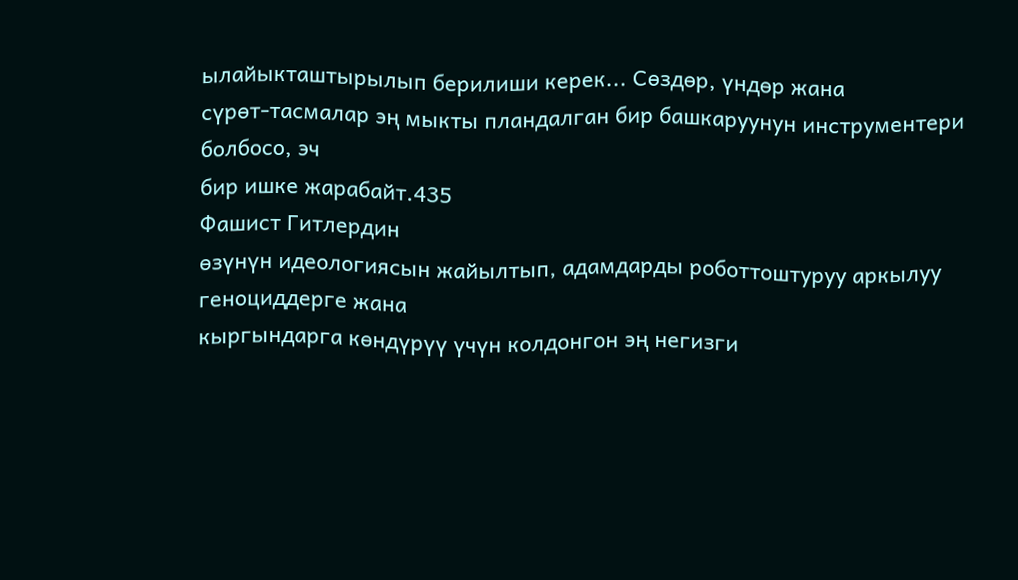ылайыкташтырылып берилиши керек... Сөздөр, үндөр жана
сүрөт-тасмалар эң мыкты пландалган бир башкаруунун инструментери болбосо, эч
бир ишке жарабайт.435
Фашист Гитлердин
өзүнүн идеологиясын жайылтып, адамдарды роботтоштуруу аркылуу геноциддерге жана
кыргындарга көндүрүү үчүн колдонгон эң негизги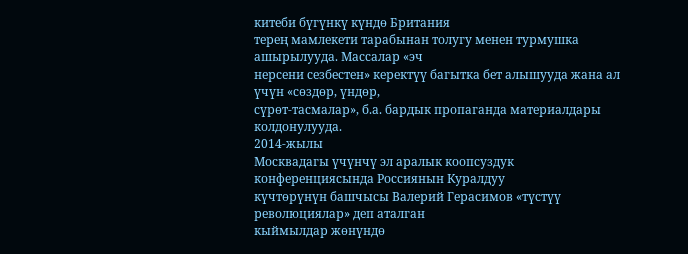китеби бүгүнкү күндө Британия
терең мамлекети тарабынан толугу менен турмушка ашырылууда. Массалар «эч
нерсени сезбестен» керектүү багытка бет алышууда жана ал үчүн «сөздөр, үндөр,
сүрөт-тасмалар», б.а. бардык пропаганда материалдары колдонулууда.
2014-жылы
Москвадагы үчүнчү эл аралык коопсуздук конференциясында Россиянын Куралдуу
күчтөрүнүн башчысы Валерий Герасимов «түстүү революциялар» деп аталган
кыймылдар жөнүндө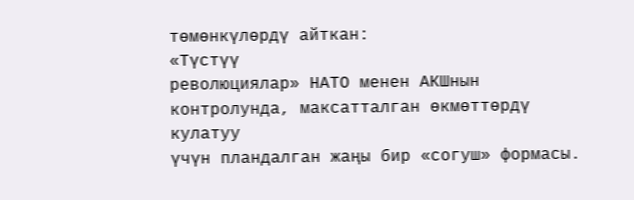төмөнкүлөрдү айткан:
«Түстүү
революциялар» НАТО менен АКШнын контролунда, максатталган өкмөттөрдү кулатуу
үчүн пландалган жаңы бир «согуш» формасы.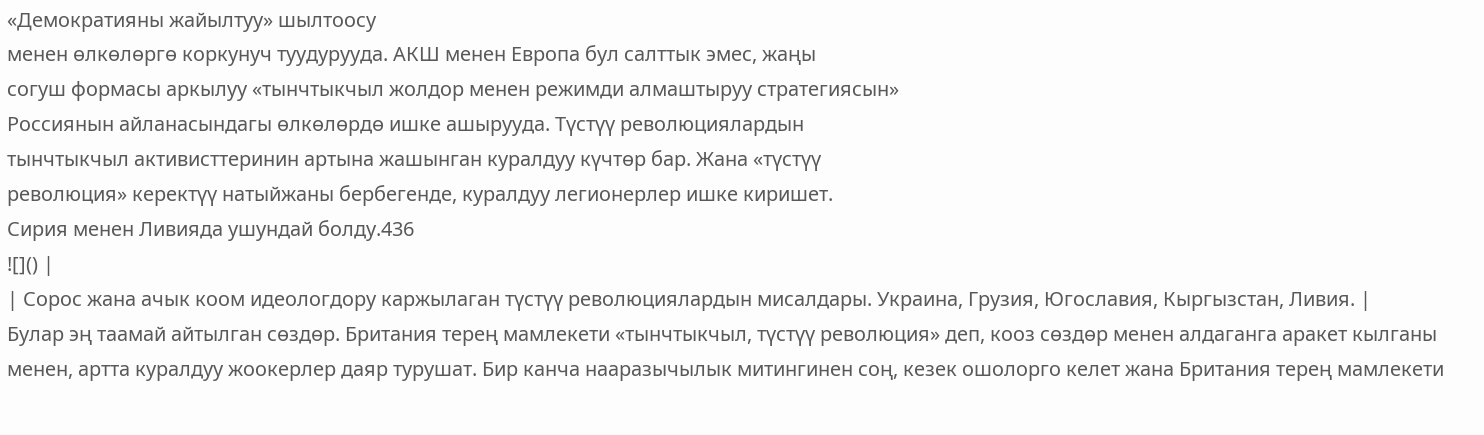«Демократияны жайылтуу» шылтоосу
менен өлкөлөргө коркунуч туудурууда. АКШ менен Европа бул салттык эмес, жаңы
согуш формасы аркылуу «тынчтыкчыл жолдор менен режимди алмаштыруу стратегиясын»
Россиянын айланасындагы өлкөлөрдө ишке ашырууда. Түстүү революциялардын
тынчтыкчыл активисттеринин артына жашынган куралдуу күчтөр бар. Жана «түстүү
революция» керектүү натыйжаны бербегенде, куралдуу легионерлер ишке киришет.
Сирия менен Ливияда ушундай болду.436
![]() |
| Сорос жана ачык коом идеологдору каржылаган түстүү революциялардын мисалдары. Украина, Грузия, Югославия, Кыргызстан, Ливия. |
Булар эң таамай айтылган сөздөр. Британия терең мамлекети «тынчтыкчыл, түстүү революция» деп, кооз сөздөр менен алдаганга аракет кылганы менен, артта куралдуу жоокерлер даяр турушат. Бир канча нааразычылык митингинен соң, кезек ошолорго келет жана Британия терең мамлекети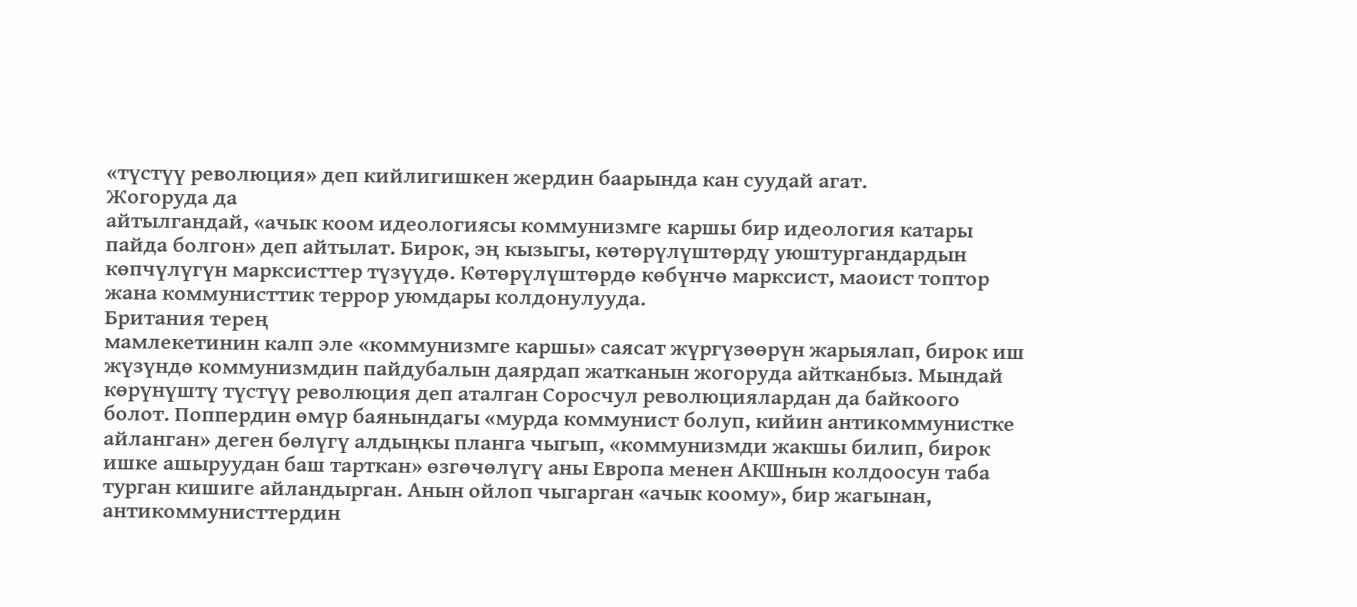«түстүү революция» деп кийлигишкен жердин баарында кан суудай агат.
Жогоруда да
айтылгандай, «ачык коом идеологиясы коммунизмге каршы бир идеология катары
пайда болгон» деп айтылат. Бирок, эң кызыгы, көтөрүлүштөрдү уюштургандардын
көпчүлүгүн марксисттер түзүүдө. Көтөрүлүштөрдө көбүнчө марксист, маоист топтор
жана коммунисттик террор уюмдары колдонулууда.
Британия терең
мамлекетинин калп эле «коммунизмге каршы» саясат жүргүзөөрүн жарыялап, бирок иш
жүзүндө коммунизмдин пайдубалын даярдап жатканын жогоруда айтканбыз. Мындай
көрүнүштү түстүү революция деп аталган Соросчул революциялардан да байкоого
болот. Поппердин өмүр баянындагы «мурда коммунист болуп, кийин антикоммунистке
айланган» деген бөлүгү алдыңкы планга чыгып, «коммунизмди жакшы билип, бирок
ишке ашыруудан баш тарткан» өзгөчөлүгү аны Европа менен АКШнын колдоосун таба
турган кишиге айландырган. Анын ойлоп чыгарган «ачык коому», бир жагынан,
антикоммунисттердин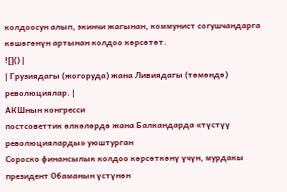колдоосун алып, экинчи жагынан, коммунист согушчандарга
көшөгөнүн артынан колдоо көрсөтөт.
![]() |
| Грузиядагы (жогоруда) жана Ливиядагы (төмөндө) революциялар. |
АКШнын конгресси
постсоветтик өлкөлөрдө жана Балкандарда «түстүү революцияларды» уюштурган
Сороско финансылык колдоо көрсөткөнү үчүн, мурдакы президент Обаманын үстүнөн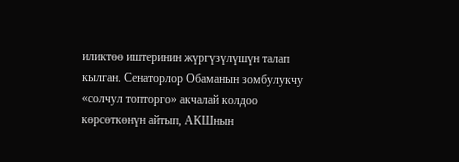иликтөө иштеринин жүргүзүлүшүн талап кылган. Сенаторлор Обаманын зомбулукчу «солчул топторго» акчалай колдоо
көрсөткөнүн айтып, АКШнын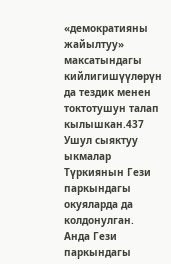«демократияны жайылтуу» максатындагы кийлигишүүлөрүн
да тездик менен токтотушун талап кылышкан.437
Ушул сыяктуу
ыкмалар Түркиянын Гези паркындагы окуяларда да колдонулган. Анда Гези
паркындагы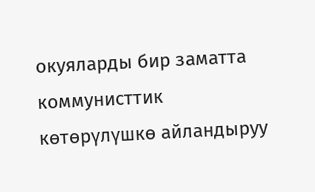окуяларды бир заматта коммунисттик көтөрүлүшкө айландыруу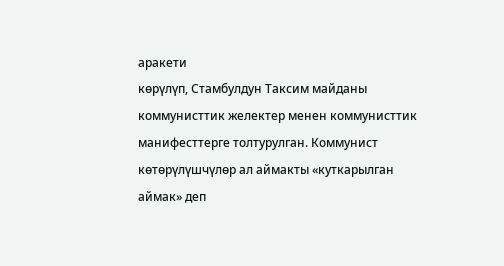аракети
көрүлүп, Стамбулдун Таксим майданы коммунисттик желектер менен коммунисттик
манифесттерге толтурулган. Коммунист көтөрүлүшчүлөр ал аймакты «куткарылган
аймак» деп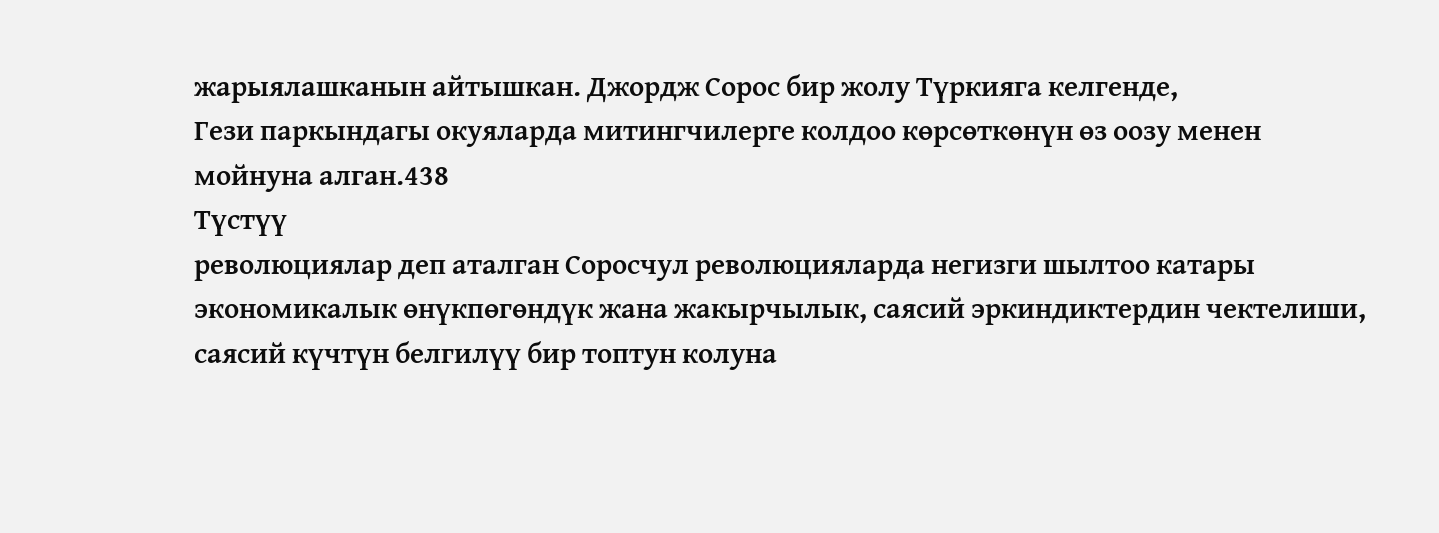жарыялашканын айтышкан. Джордж Сорос бир жолу Түркияга келгенде,
Гези паркындагы окуяларда митингчилерге колдоо көрсөткөнүн өз оозу менен
мойнуна алган.438
Түстүү
революциялар деп аталган Соросчул революцияларда негизги шылтоо катары
экономикалык өнүкпөгөндүк жана жакырчылык, саясий эркиндиктердин чектелиши,
саясий күчтүн белгилүү бир топтун колуна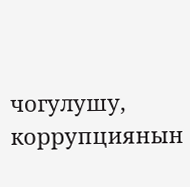чогулушу, коррупциянын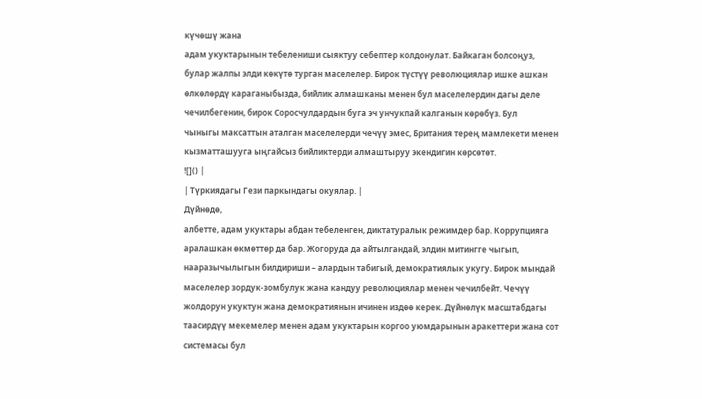күчөшү жана
адам укуктарынын тебелениши сыяктуу себептер колдонулат. Байкаган болсоңуз,
булар жалпы элди көкүтө турган маселелер. Бирок түстүү революциялар ишке ашкан
өлкөлөрдү караганыбызда, бийлик алмашканы менен бул маселелердин дагы деле
чечилбегенин, бирок Соросчулдардын буга эч унчукпай калганын көрөбүз. Бул
чыныгы максаттын аталган маселелерди чечүү эмес, Британия терең мамлекети менен
кызматташууга ыңгайсыз бийликтерди алмаштыруу экендигин көрсөтөт.
![]() |
| Түркиядагы Гези паркындагы окуялар. |
Дүйнөдө,
албетте, адам укуктары абдан тебеленген, диктатуралык режимдер бар. Коррупцияга
аралашкан өкмөттөр да бар. Жогоруда да айтылгандай, элдин митингге чыгып,
нааразычылыгын билдириши – алардын табигый, демократиялык укугу. Бирок мындай
маселелер зордук-зомбулук жана кандуу революциялар менен чечилбейт. Чечүү
жолдорун укуктун жана демократиянын ичинен издөө керек. Дүйнөлүк масштабдагы
таасирдүү мекемелер менен адам укуктарын коргоо уюмдарынын аракеттери жана сот
системасы бул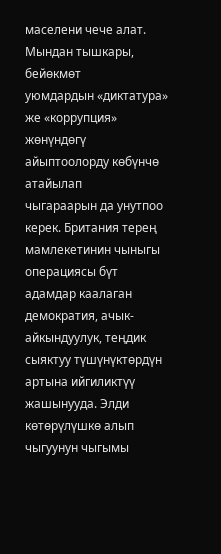маселени чече алат.
Мындан тышкары, бейөкмөт
уюмдардын «диктатура» же «коррупция» жөнүндөгү айыптоолорду көбүнчө атайылап
чыгараарын да унутпоо керек. Британия терең мамлекетинин чыныгы операциясы бүт
адамдар каалаган демократия, ачык-айкындуулук, теңдик сыяктуу түшүнүктөрдүн
артына ийгиликтүү жашынууда. Элди көтөрүлүшкө алып чыгуунун чыгымы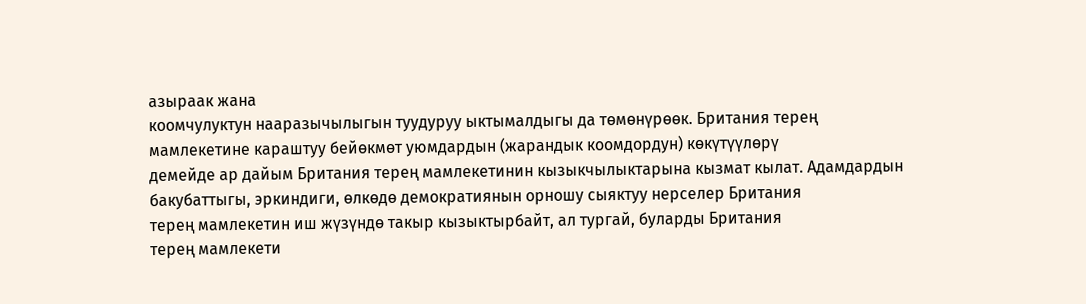азыраак жана
коомчулуктун нааразычылыгын туудуруу ыктымалдыгы да төмөнүрөөк. Британия терең
мамлекетине караштуу бейөкмөт уюмдардын (жарандык коомдордун) көкүтүүлөрү
демейде ар дайым Британия терең мамлекетинин кызыкчылыктарына кызмат кылат. Адамдардын
бакубаттыгы, эркиндиги, өлкөдө демократиянын орношу сыяктуу нерселер Британия
терең мамлекетин иш жүзүндө такыр кызыктырбайт, ал тургай, буларды Британия
терең мамлекети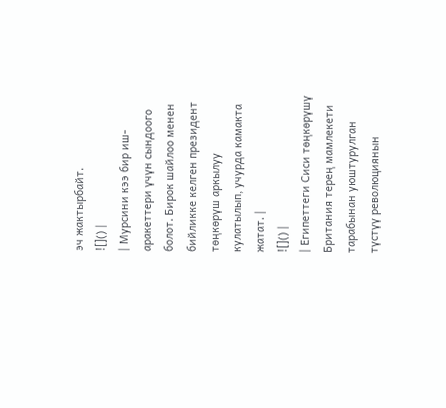эч жактырбайт.
![]() |
| Мурсини кээ бир иш-аракеттери үчүн сындоого болот. Бирок шайлоо менен бийликке келген президент төңкөрүш аркылуу кулатылып, учурда камакта жатат. |
![]() |
| Египеттеги Сиси төңкөрүшү Британия терең мамлекети тарабынан уюштурулган түстүү революциянын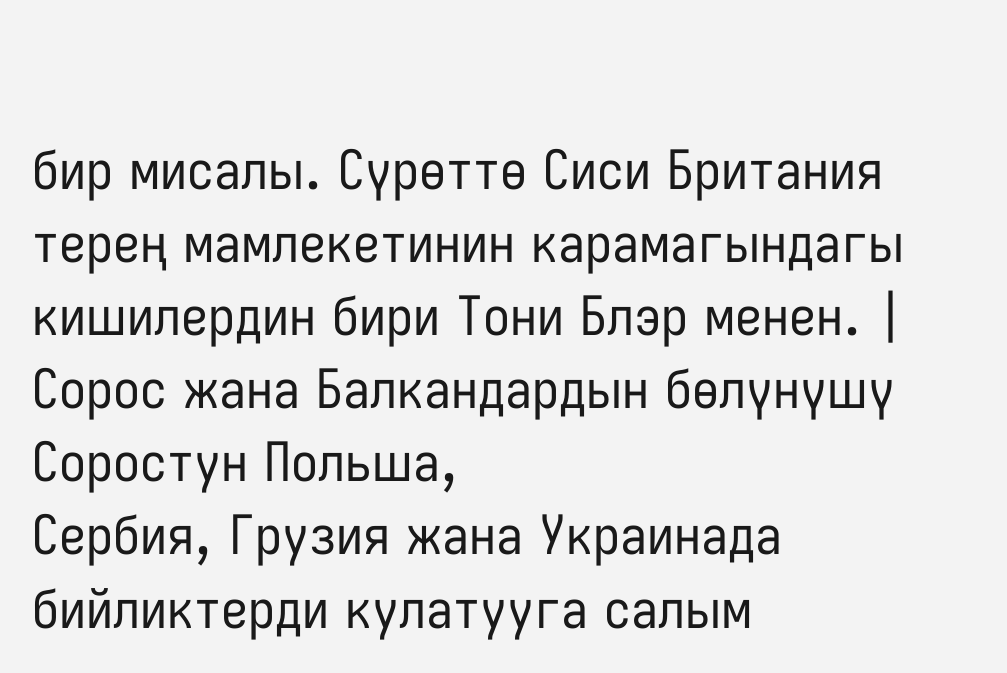бир мисалы. Сүрөттө Сиси Британия терең мамлекетинин карамагындагы кишилердин бири Тони Блэр менен. |
Сорос жана Балкандардын бөлүнүшү
Соростун Польша,
Сербия, Грузия жана Украинада бийликтерди кулатууга салым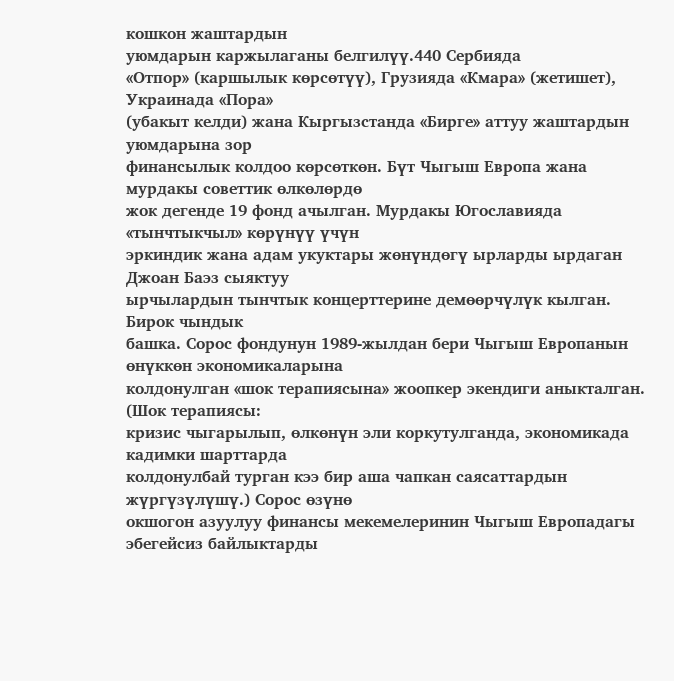кошкон жаштардын
уюмдарын каржылаганы белгилүү.440 Сербияда
«Отпор» (каршылык көрсөтүү), Грузияда «Кмара» (жетишет), Украинада «Пора»
(убакыт келди) жана Кыргызстанда «Бирге» аттуу жаштардын уюмдарына зор
финансылык колдоо көрсөткөн. Бүт Чыгыш Европа жана мурдакы советтик өлкөлөрдө
жок дегенде 19 фонд ачылган. Мурдакы Югославияда «тынчтыкчыл» көрүнүү үчүн
эркиндик жана адам укуктары жөнүндөгү ырларды ырдаган Джоан Баэз сыяктуу
ырчылардын тынчтык концерттерине демөөрчүлүк кылган.
Бирок чындык
башка. Сорос фондунун 1989-жылдан бери Чыгыш Европанын өнүккөн экономикаларына
колдонулган «шок терапиясына» жоопкер экендиги аныкталган. (Шок терапиясы:
кризис чыгарылып, өлкөнүн эли коркутулганда, экономикада кадимки шарттарда
колдонулбай турган кээ бир аша чапкан саясаттардын жүргүзүлүшү.) Сорос өзүнө
окшогон азуулуу финансы мекемелеринин Чыгыш Европадагы эбегейсиз байлыктарды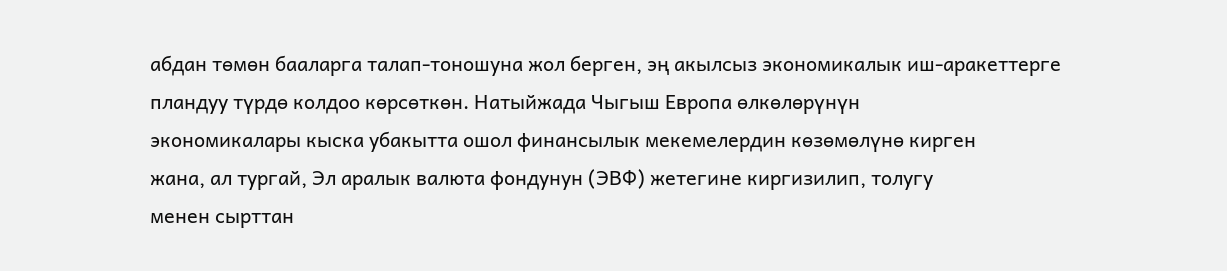абдан төмөн бааларга талап-тоношуна жол берген, эң акылсыз экономикалык иш-аракеттерге
пландуу түрдө колдоо көрсөткөн. Натыйжада Чыгыш Европа өлкөлөрүнүн
экономикалары кыска убакытта ошол финансылык мекемелердин көзөмөлүнө кирген
жана, ал тургай, Эл аралык валюта фондунун (ЭВФ) жетегине киргизилип, толугу
менен сырттан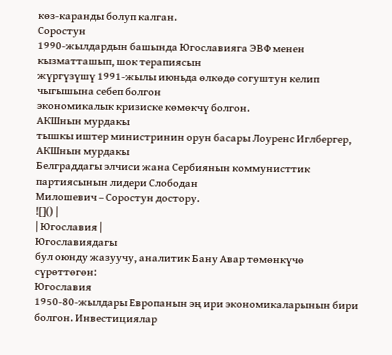көз-каранды болуп калган.
Соростун
1990-жылдардын башында Югославияга ЭВФ менен кызматташып, шок терапиясын
жүргүзүшү 1991-жылы июньда өлкөдө согуштун келип чыгышына себеп болгон
экономикалык кризиске көмөкчү болгон.
АКШнын мурдакы
тышкы иштер министринин орун басары Лоуренс Иглбергер, АКШнын мурдакы
Белграддагы элчиси жана Сербиянын коммунисттик партиясынын лидери Слободан
Милошевич – Соростун достору.
![]() |
| Югославия |
Югославиядагы
бул оюнду жазуучу, аналитик Бану Авар төмөнкүчө сүрөттөгөн:
Югославия
1950-80-жылдары Европанын эң ири экономикаларынын бири болгон. Инвестициялар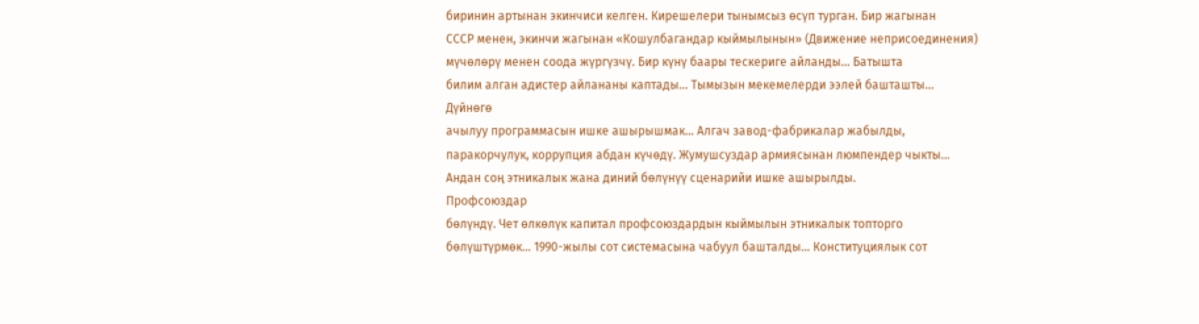биринин артынан экинчиси келген. Кирешелери тынымсыз өсүп турган. Бир жагынан
СССР менен, экинчи жагынан «Кошулбагандар кыймылынын» (Движение неприсоединения)
мүчөлөрү менен соода жүргүзчү. Бир күнү баары тескериге айланды... Батышта
билим алган адистер айлананы каптады... Тымызын мекемелерди ээлей башташты...
Дүйнөгө
ачылуу программасын ишке ашырышмак... Алгач завод-фабрикалар жабылды,
паракорчулук, коррупция абдан күчөдү. Жумушсуздар армиясынан люмпендер чыкты...
Андан соң этникалык жана диний бөлүнүү сценарийи ишке ашырылды.
Профсоюздар
бөлүндү. Чет өлкөлүк капитал профсоюздардын кыймылын этникалык топторго
бөлүштүрмөк... 1990-жылы сот системасына чабуул башталды... Конституциялык сот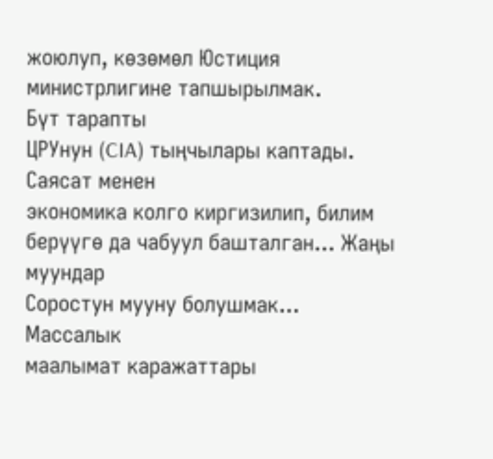жоюлуп, көзөмөл Юстиция министрлигине тапшырылмак.
Бүт тарапты
ЦРУнун (CIA) тыңчылары каптады. Саясат менен
экономика колго киргизилип, билим берүүгө да чабуул башталган... Жаңы муундар
Соростун мууну болушмак...
Массалык
маалымат каражаттары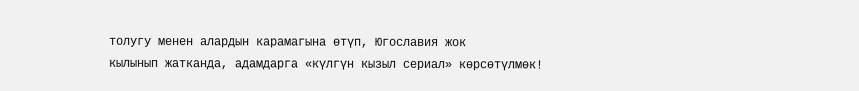толугу менен алардын карамагына өтүп, Югославия жок
кылынып жатканда, адамдарга «күлгүн кызыл сериал» көрсөтүлмөк!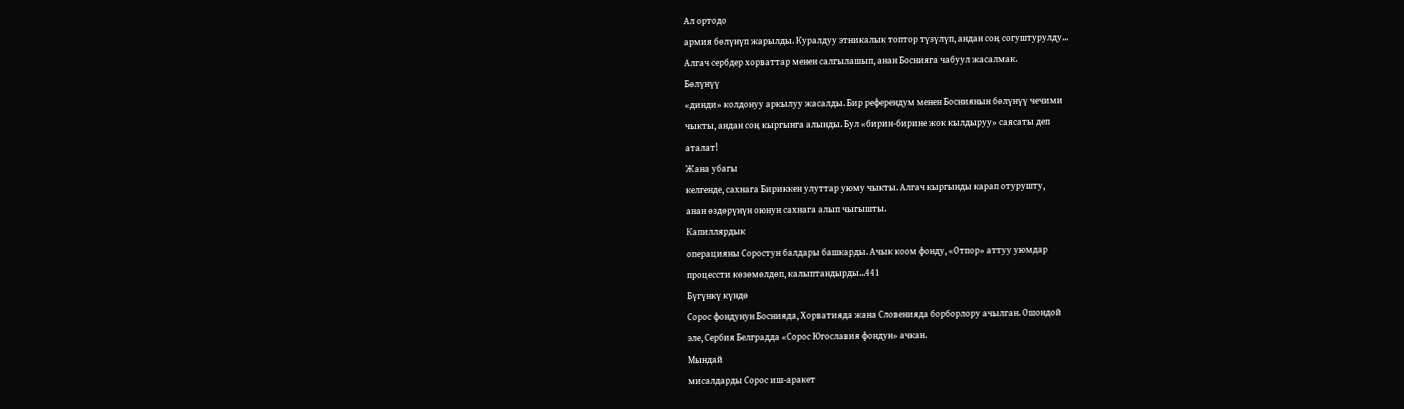Ал ортодо
армия бөлүнүп жарылды. Куралдуу этникалык топтор түзүлүп, андан соң согуштурулду...
Алгач сербдер хорваттар менен салгылашып, анан Боснияга чабуул жасалмак.
Бөлүнүү
«динди» колдонуу аркылуу жасалды. Бир референдум менен Босниянын бөлүнүү чечими
чыкты, андан соң кыргынга алынды. Бул «бирин-бирине жок кылдыруу» саясаты деп
аталат!
Жана убагы
келгенде, сахнага Бириккен улуттар уюму чыкты. Алгач кыргынды карап отурушту,
анан өздөрүнүн оюнун сахнага алып чыгышты.
Капиллярдык
операцияны Соростун балдары башкарды. Ачык коом фонду, «Отпор» аттуу уюмдар
процессти көзөмөлдөп, калыптандырды...441
Бүгүнкү күндө
Сорос фондунун Боснияда, Хорватияда жана Словенияда борборлору ачылган. Ошондой
эле, Сербия Белградда «Сорос Югославия фондун» ачкан.
Мындай
мисалдарды Сорос иш-аракет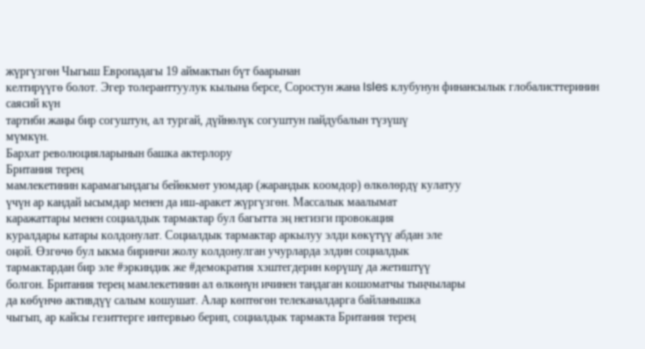жүргүзгөн Чыгыш Европадагы 19 аймактын бүт баарынан
келтирүүгө болот. Эгер толеранттуулук кылына берсе, Соростун жана Isles клубунун финансылык глобалисттеринин саясий күн
тартиби жаңы бир согуштун, ал тургай, дүйнөлүк согуштун пайдубалын түзүшү
мүмкүн.
Бархат революцияларынын башка актерлору
Британия терең
мамлекетинин карамагындагы бейөкмөт уюмдар (жарандык коомдор) өлкөлөрдү кулатуу
үчүн ар кандай ысымдар менен да иш-аракет жүргүзгөн. Массалык маалымат
каражаттары менен социалдык тармактар бул багытта эң негизги провокация
куралдары катары колдонулат. Социалдык тармактар аркылуу элди көкүтүү абдан эле
оңой. Өзгөчө бул ыкма биринчи жолу колдонулган учурларда элдин социалдык
тармактардан бир эле #эркиндик же #демократия хэштегдерин көрүшү да жетиштүү
болгон. Британия терең мамлекетинин ал өлкөнүн ичинен тандаган кошоматчы тыңчылары
да көбүнчө активдүү салым кошушат. Алар көптөгөн телеканалдарга байланышка
чыгып, ар кайсы гезиттерге интервью берип, социалдык тармакта Британия терең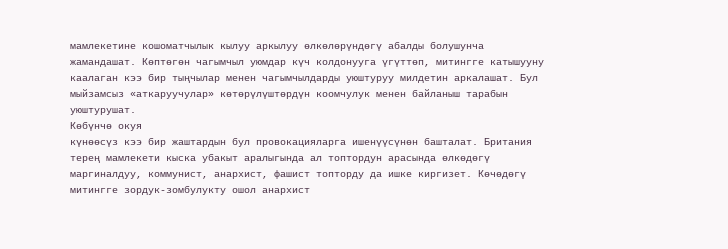мамлекетине кошоматчылык кылуу аркылуу өлкөлөрүндөгү абалды болушунча
жамандашат. Көптөгөн чагымчыл уюмдар күч колдонууга үгүттөп, митингге катышууну
каалаган кээ бир тыңчылар менен чагымчылдарды уюштуруу милдетин аркалашат. Бул
мыйзамсыз «аткаруучулар» көтөрүлүштөрдүн коомчулук менен байланыш тарабын
уюштурушат.
Көбүнчө окуя
күнөөсүз кээ бир жаштардын бул провокацияларга ишенүүсүнөн башталат. Британия
терең мамлекети кыска убакыт аралыгында ал топтордун арасында өлкөдөгү
маргиналдуу, коммунист, анархист, фашист топторду да ишке киргизет. Көчөдөгү
митингге зордук-зомбулукту ошол анархист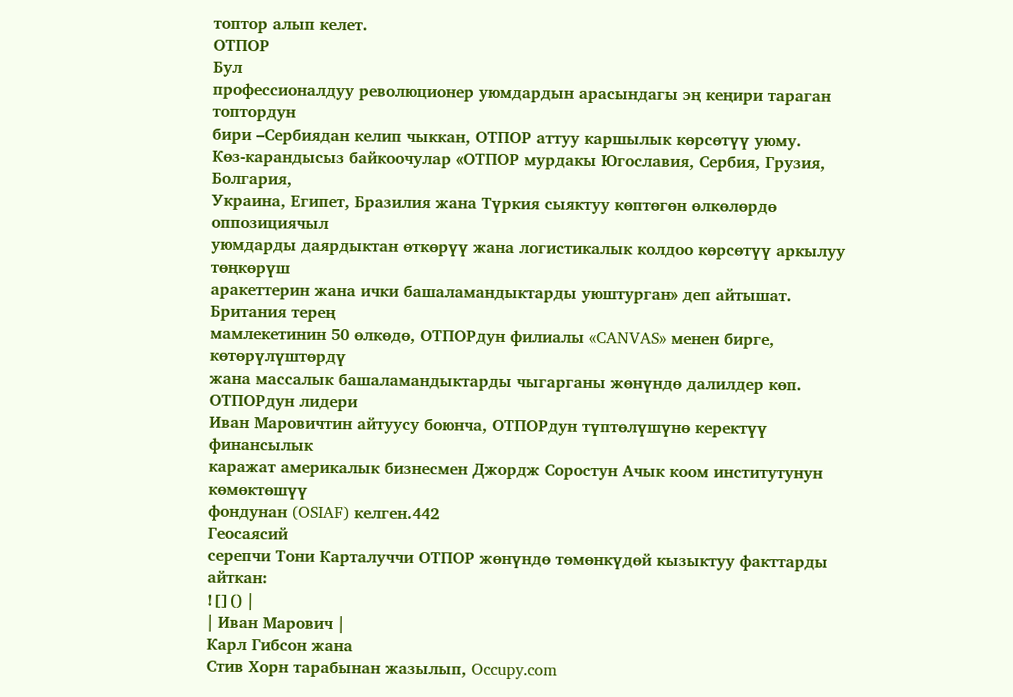топтор алып келет.
ОТПОР
Бул
профессионалдуу революционер уюмдардын арасындагы эң кеңири тараган топтордун
бири –Сербиядан келип чыккан, ОТПОР аттуу каршылык көрсөтүү уюму.
Көз-карандысыз байкоочулар «ОТПОР мурдакы Югославия, Сербия, Грузия, Болгария,
Украина, Египет, Бразилия жана Түркия сыяктуу көптөгөн өлкөлөрдө оппозициячыл
уюмдарды даярдыктан өткөрүү жана логистикалык колдоо көрсөтүү аркылуу төңкөрүш
аракеттерин жана ички башаламандыктарды уюштурган» деп айтышат. Британия терең
мамлекетинин 50 өлкөдө, ОТПОРдун филиалы «CANVAS» менен бирге, көтөрүлүштөрдү
жана массалык башаламандыктарды чыгарганы жөнүндө далилдер көп.
ОТПОРдун лидери
Иван Маровичтин айтуусу боюнча, ОТПОРдун түптөлүшүнө керектүү финансылык
каражат америкалык бизнесмен Джордж Соростун Ачык коом институтунун көмөктөшүү
фондунан (OSIAF) келген.442
Геосаясий
серепчи Тони Карталуччи ОТПОР жөнүндө төмөнкүдөй кызыктуу факттарды айткан:
![]() |
| Иван Марович |
Карл Гибсон жана
Стив Хорн тарабынан жазылып, Occupy.com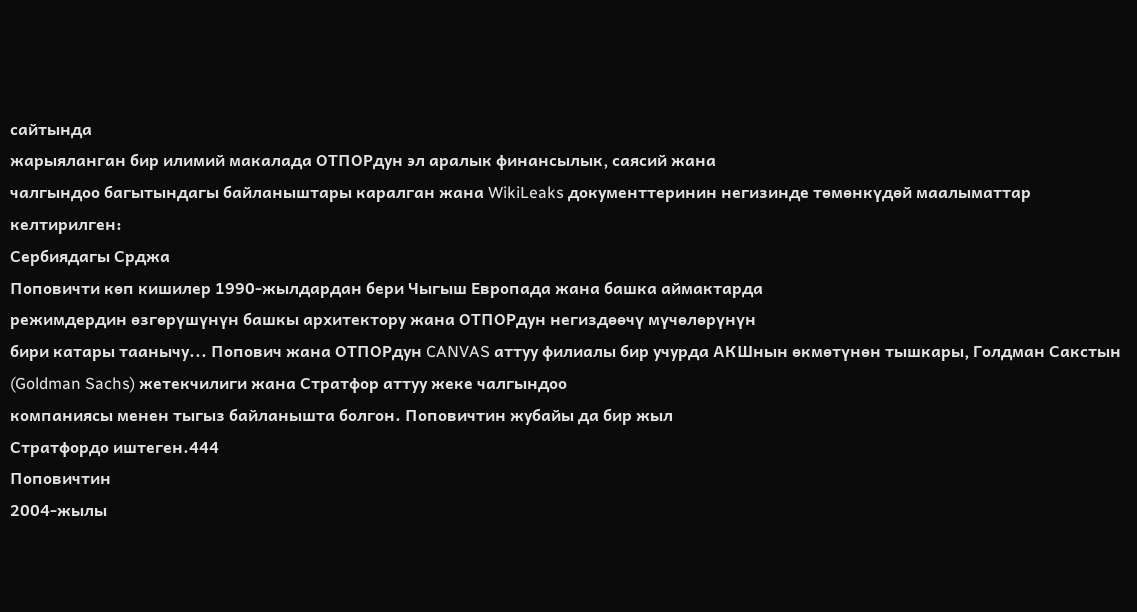сайтында
жарыяланган бир илимий макалада ОТПОРдун эл аралык финансылык, саясий жана
чалгындоо багытындагы байланыштары каралган жана WikiLeaks документтеринин негизинде төмөнкүдөй маалыматтар келтирилген:
Сербиядагы Срджа
Поповичти көп кишилер 1990-жылдардан бери Чыгыш Европада жана башка аймактарда
режимдердин өзгөрүшүнүн башкы архитектору жана ОТПОРдун негиздөөчү мүчөлөрүнүн
бири катары таанычу... Попович жана ОТПОРдун CANVAS аттуу филиалы бир учурда АКШнын өкмөтүнөн тышкары, Голдман Сакстын (Goldman Sachs) жетекчилиги жана Стратфор аттуу жеке чалгындоо
компаниясы менен тыгыз байланышта болгон. Поповичтин жубайы да бир жыл
Стратфордо иштеген.444
Поповичтин
2004-жылы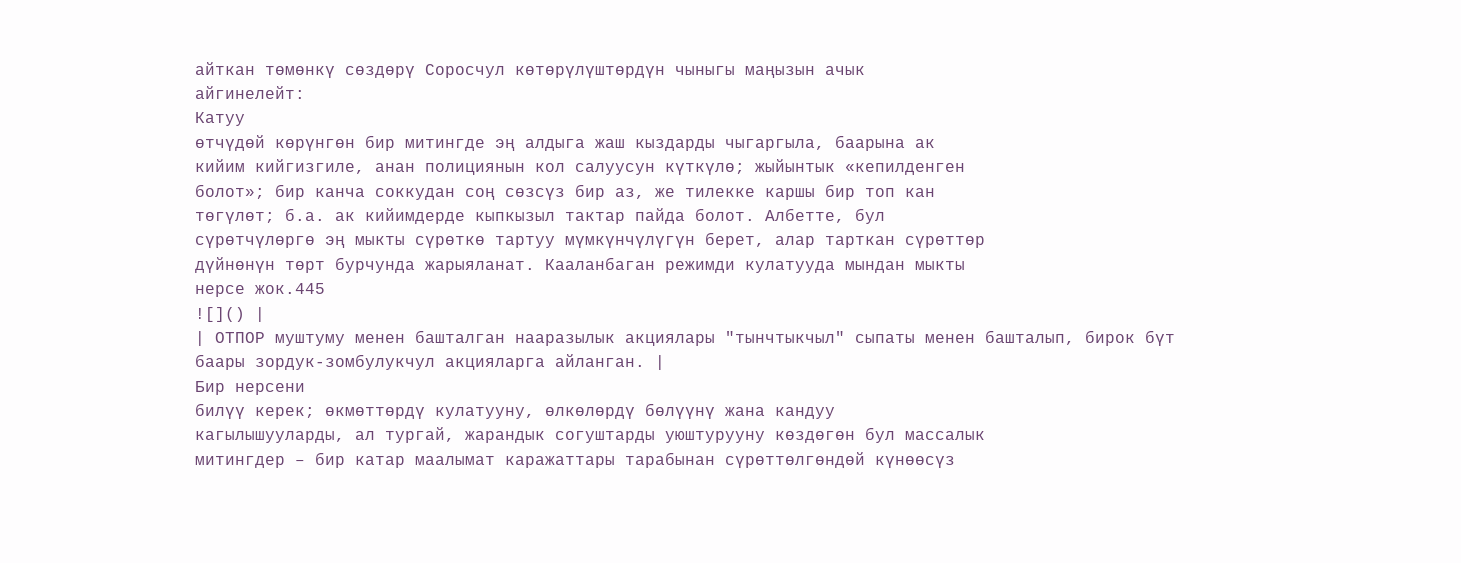айткан төмөнкү сөздөрү Соросчул көтөрүлүштөрдүн чыныгы маңызын ачык
айгинелейт:
Катуу
өтчүдөй көрүнгөн бир митингде эң алдыга жаш кыздарды чыгаргыла, баарына ак
кийим кийгизгиле, анан полициянын кол салуусун күткүлө; жыйынтык «кепилденген
болот»; бир канча соккудан соң сөзсүз бир аз, же тилекке каршы бир топ кан
төгүлөт; б.а. ак кийимдерде кыпкызыл тактар пайда болот. Албетте, бул
сүрөтчүлөргө эң мыкты сүрөткө тартуу мүмкүнчүлүгүн берет, алар тарткан сүрөттөр
дүйнөнүн төрт бурчунда жарыяланат. Кааланбаган режимди кулатууда мындан мыкты
нерсе жок.445
![]() |
| ОТПОР муштуму менен башталган нааразылык акциялары "тынчтыкчыл" сыпаты менен башталып, бирок бүт баары зордук-зомбулукчул акцияларга айланган. |
Бир нерсени
билүү керек; өкмөттөрдү кулатууну, өлкөлөрдү бөлүүнү жана кандуу
кагылышууларды, ал тургай, жарандык согуштарды уюштурууну көздөгөн бул массалык
митингдер – бир катар маалымат каражаттары тарабынан сүрөттөлгөндөй күнөөсүз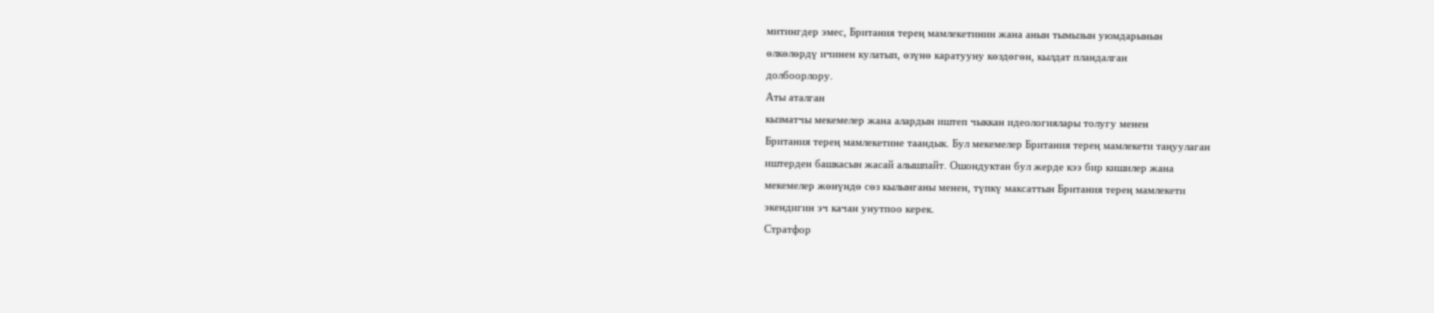митингдер эмес, Британия терең мамлекетинин жана анын тымызын уюмдарынын
өлкөлөрдү ичинен кулатып, өзүнө каратууну көздөгөн, кылдат пландалган
долбоорлору.
Аты аталган
кызматчы мекемелер жана алардын иштеп чыккан идеологиялары толугу менен
Британия терең мамлекетине таандык. Бул мекемелер Британия терең мамлекети таңуулаган
иштерден башкасын жасай алышпайт. Ошондуктан бул жерде кээ бир кишилер жана
мекемелер жөнүндө сөз кылынганы менен, түпкү максаттын Британия терең мамлекети
экендигин эч качан унутпоо керек.
Стратфор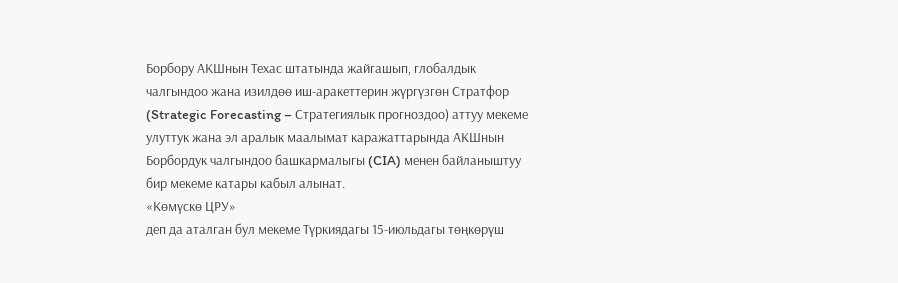Борбору АКШнын Техас штатында жайгашып, глобалдык чалгындоо жана изилдөө иш-аракеттерин жүргүзгөн Стратфор (Strategic Forecasting – Стратегиялык прогноздоо) аттуу мекеме улуттук жана эл аралык маалымат каражаттарында АКШнын Борбордук чалгындоо башкармалыгы (CIA) менен байланыштуу бир мекеме катары кабыл алынат.
«Көмүскө ЦРУ»
деп да аталган бул мекеме Түркиядагы 15-июльдагы төңкөрүш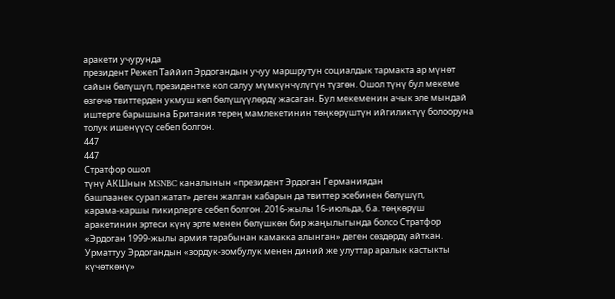аракети учурунда
президент Режеп Таййип Эрдогандын учуу маршрутун социалдык тармакта ар мүнөт
сайын бөлүшүп, президентке кол салуу мүмкүнчүлүгүн түзгөн. Ошол түнү бул мекеме
өзгөчө твиттерден укмуш көп бөлүшүүлөрдү жасаган. Бул мекеменин ачык эле мындай
иштерге барышына Британия терең мамлекетинин төңкөрүштүн ийгиликтүү болооруна
толук ишенүүсү себеп болгон.
447
447
Стратфор ошол
түнү АКШнын MSNBC каналынын «президент Эрдоган Германиядан
башпаанек сурап жатат» деген жалган кабарын да твиттер эсебинен бөлүшүп,
карама-каршы пикирлерге себеп болгон. 2016-жылы 16-июльда, б.а. төңкөрүш
аракетинин эртеси күнү эрте менен бөлүшкөн бир жаңылыгында болсо Стратфор
«Эрдоган 1999-жылы армия тарабынан камакка алынган» деген сөздөрдү айткан.
Урматтуу Эрдогандын «зордук-зомбулук менен диний же улуттар аралык кастыкты
күчөткөнү»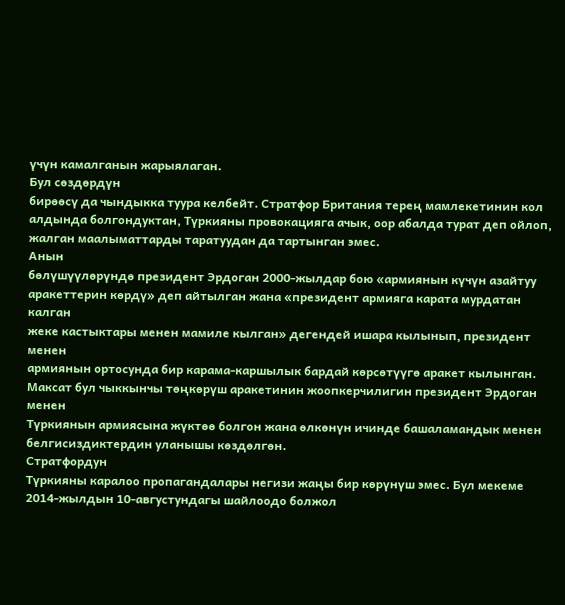үчүн камалганын жарыялаган.
Бул сөздөрдүн
бирөөсү да чындыкка туура келбейт. Стратфор Британия терең мамлекетинин кол
алдында болгондуктан, Түркияны провокацияга ачык, оор абалда турат деп ойлоп,
жалган маалыматтарды таратуудан да тартынган эмес.
Анын
бөлүшүүлөрүндө президент Эрдоган 2000-жылдар бою «армиянын күчүн азайтуу
аракеттерин көрдү» деп айтылган жана «президент армияга карата мурдатан калган
жеке кастыктары менен мамиле кылган» дегендей ишара кылынып, президент менен
армиянын ортосунда бир карама-каршылык бардай көрсөтүүгө аракет кылынган.
Максат бул чыккынчы төңкөрүш аракетинин жоопкерчилигин президент Эрдоган менен
Түркиянын армиясына жүктөө болгон жана өлкөнүн ичинде башаламандык менен
белгисиздиктердин уланышы көздөлгөн.
Стратфордун
Түркияны каралоо пропагандалары негизи жаңы бир көрүнүш эмес. Бул мекеме
2014-жылдын 10-августундагы шайлоодо болжол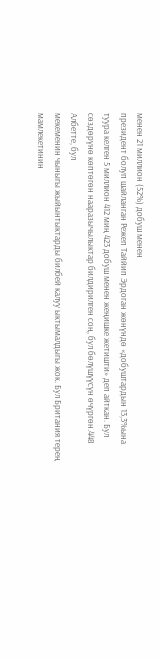менен 21 миллион (52%) добуш менен
президент болуп шайланган Режеп Таййип Эрдоган жөнүндө «добуштардын 13,3%ына
туура келген 5 миллион 412 миң 423 добуш менен жеңишке жетишти» деп айткан. Бул
сөздөрүнө көптөгөн нааразычылыктар билдирилген соң, бул бөлүшүүсүн өчүргөн.448
Албетте, бул
мекеменин чыныгы жыйынтыктарды билбей калуу ыктымалдыгы жок. Бул Британия терең
мамлекетинин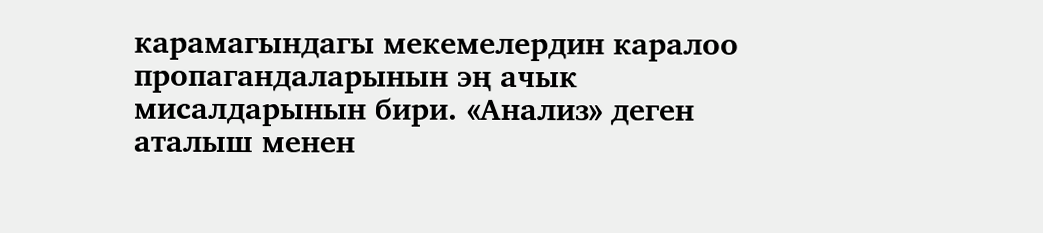карамагындагы мекемелердин каралоо пропагандаларынын эң ачык
мисалдарынын бири. «Анализ» деген аталыш менен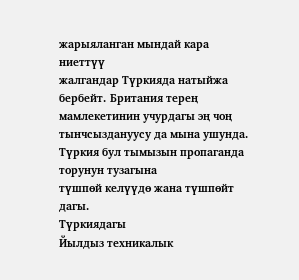жарыяланган мындай кара ниеттүү
жалгандар Түркияда натыйжа бербейт. Британия терең мамлекетинин учурдагы эң чоң
тынчсыздануусу да мына ушунда. Түркия бул тымызын пропаганда торунун тузагына
түшпөй келүүдө жана түшпөйт дагы.
Түркиядагы
Йылдыз техникалык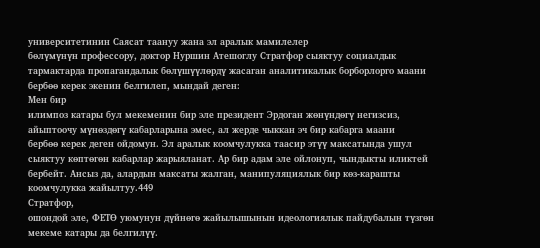университетинин Саясат таануу жана эл аралык мамилелер
бөлүмүнүн профессору, доктор Нуршин Атешоглу Стратфор сыяктуу социалдык
тармактарда пропагандалык бөлүшүүлөрдү жасаган аналитикалык борборлорго маани
бербөө керек экенин белгилеп, мындай деген:
Мен бир
илимпоз катары бул мекеменин бир эле президент Эрдоган жөнүндөгү негизсиз,
айыптоочу мүнөздөгү кабарларына эмес, ал жерде чыккан эч бир кабарга маани
бербөө керек деген ойдомун. Эл аралык коомчулукка таасир этүү максатында ушул
сыяктуу көптөгөн кабарлар жарыяланат. Ар бир адам эле ойлонуп, чындыкты иликтей
бербейт. Ансыз да, алардын максаты жалган, манипуляциялык бир көз-карашты
коомчулукка жайылтуу.449
Стратфор,
ошондой эле, ФЕТӨ уюмунун дүйнөгө жайылышынын идеологиялык пайдубалын түзгөн
мекеме катары да белгилүү.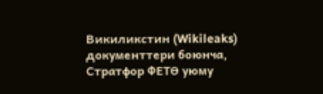Викиликстин (Wikileaks) документтери боюнча,
Стратфор ФЕТӨ уюму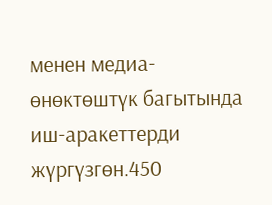менен медиа-өнөктөштүк багытында иш-аракеттерди жүргүзгөн.450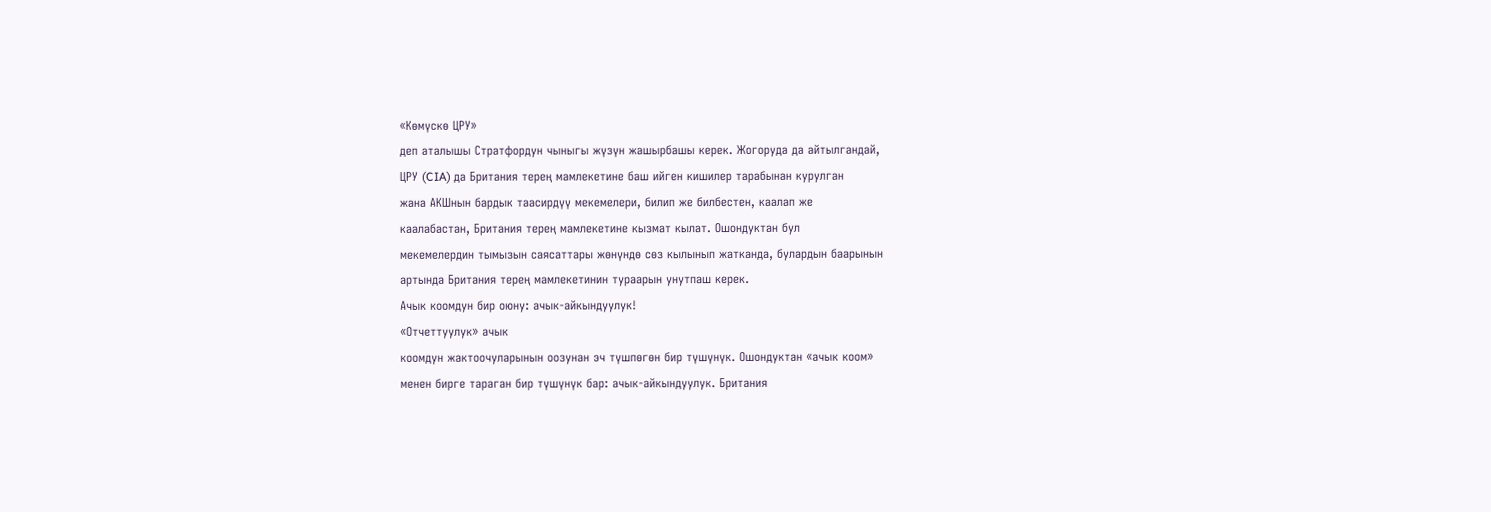«Көмүскө ЦРУ»
деп аталышы Стратфордун чыныгы жүзүн жашырбашы керек. Жогоруда да айтылгандай,
ЦРУ (CIA) да Британия терең мамлекетине баш ийген кишилер тарабынан курулган
жана АКШнын бардык таасирдүү мекемелери, билип же билбестен, каалап же
каалабастан, Британия терең мамлекетине кызмат кылат. Ошондуктан бул
мекемелердин тымызын саясаттары жөнүндө сөз кылынып жатканда, булардын баарынын
артында Британия терең мамлекетинин тураарын унутпаш керек.
Ачык коомдун бир оюну: ачык-айкындуулук!
«Отчеттуулук» ачык
коомдун жактоочуларынын оозунан эч түшпөгөн бир түшүнүк. Ошондуктан «ачык коом»
менен бирге тараган бир түшүнүк бар: ачык-айкындуулук. Британия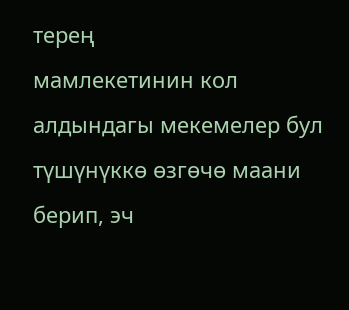терең
мамлекетинин кол алдындагы мекемелер бул түшүнүккө өзгөчө маани берип, эч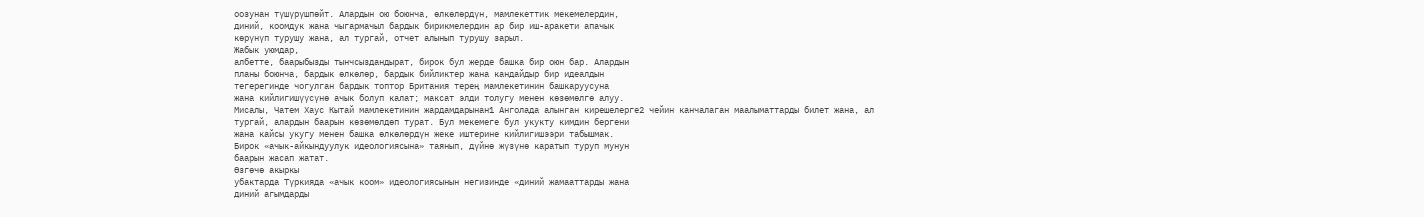оозунан түшүрүшпөйт. Алардын ою боюнча, өлкөлөрдүн, мамлекеттик мекемелердин,
диний, коомдук жана чыгармачыл бардык бирикмелердин ар бир иш-аракети апачык
көрүнүп турушу жана, ал тургай, отчет алынып турушу зарыл.
Жабык уюмдар,
албетте, баарыбызды тынчсыздандырат, бирок бул жерде башка бир оюн бар. Алардын
планы боюнча, бардык өлкөлөр, бардык бийликтер жана кандайдыр бир идеалдын
тегерегинде чогулган бардык топтор Британия терең мамлекетинин башкаруусуна
жана кийлигишүүсүнө ачык болуп калат; максат элди толугу менен көзөмөлгө алуу.
Мисалы, Чатем Хаус Кытай мамлекетинин жардамдарынан1 Анголада алынган кирешелерге2 чейин канчалаган маалыматтарды билет жана, ал
тургай, алардын баарын көзөмөлдөп турат. Бул мекемеге бул укукту кимдин бергени
жана кайсы укугу менен башка өлкөлөрдүн жеке иштерине кийлигишээри табышмак.
Бирок «ачык-айкындуулук идеологиясына» таянып, дүйнө жүзүнө каратып туруп мунун
баарын жасап жатат.
Өзгөчө акыркы
убактарда Түркияда «ачык коом» идеологиясынын негизинде «диний жамааттарды жана
диний агымдарды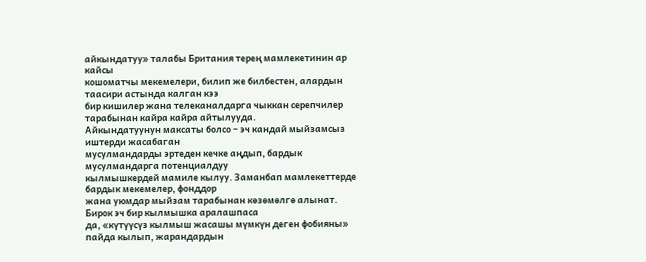айкындатуу» талабы Британия терең мамлекетинин ар кайсы
кошоматчы мекемелери, билип же билбестен, алардын таасири астында калган кээ
бир кишилер жана телеканалдарга чыккан серепчилер тарабынан кайра кайра айтылууда.
Айкындатуунун максаты болсо – эч кандай мыйзамсыз иштерди жасабаган
мусулмандарды эртеден кечке аңдып, бардык мусулмандарга потенциалдуу
кылмышкердей мамиле кылуу. Заманбап мамлекеттерде бардык мекемелер, фонддор
жана уюмдар мыйзам тарабынан көзөмөлгө алынат. Бирок эч бир кылмышка аралашпаса
да, «күтүүсүз кылмыш жасашы мүмкүн деген фобияны» пайда кылып, жарандардын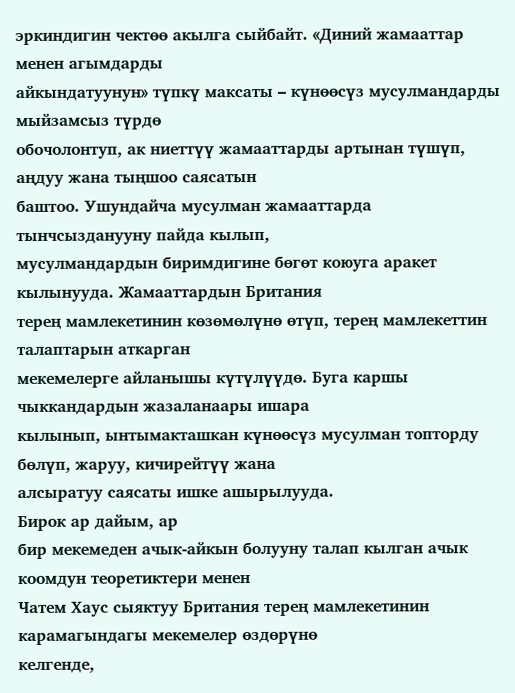эркиндигин чектөө акылга сыйбайт. «Диний жамааттар менен агымдарды
айкындатуунун» түпкү максаты – күнөөсүз мусулмандарды мыйзамсыз түрдө
обочолонтуп, ак ниеттүү жамааттарды артынан түшүп, аңдуу жана тыңшоо саясатын
баштоо. Ушундайча мусулман жамааттарда тынчсызданууну пайда кылып,
мусулмандардын биримдигине бөгөт коюуга аракет кылынууда. Жамааттардын Британия
терең мамлекетинин көзөмөлүнө өтүп, терең мамлекеттин талаптарын аткарган
мекемелерге айланышы күтүлүүдө. Буга каршы чыккандардын жазаланаары ишара
кылынып, ынтымакташкан күнөөсүз мусулман топторду бөлүп, жаруу, кичирейтүү жана
алсыратуу саясаты ишке ашырылууда.
Бирок ар дайым, ар
бир мекемеден ачык-айкын болууну талап кылган ачык коомдун теоретиктери менен
Чатем Хаус сыяктуу Британия терең мамлекетинин карамагындагы мекемелер өздөрүнө
келгенде,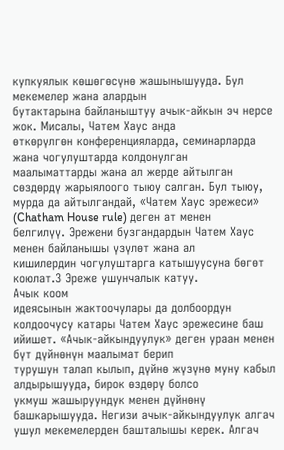купкуялык көшөгөсүнө жашынышууда. Бул мекемелер жана алардын
бутактарына байланыштуу ачык-айкын эч нерсе жок. Мисалы, Чатем Хаус анда
өткөрүлгөн конференцияларда, семинарларда жана чогулуштарда колдонулган
маалыматтарды жана ал жерде айтылган сөздөрдү жарыялоого тыюу салган. Бул тыюу,
мурда да айтылгандай, «Чатем Хаус эрежеси» (Chatham House rule) деген ат менен
белгилүү. Эрежени бузгандардын Чатем Хаус менен байланышы үзүлөт жана ал
кишилердин чогулуштарга катышуусуна бөгөт коюлат.3 Эреже ушунчалык катуу.
Ачык коом
идеясынын жактоочулары да долбоордун колдоочусу катары Чатем Хаус эрежесине баш
ийишет. «Ачык-айкындуулук» деген ураан менен бүт дүйнөнүн маалымат берип
турушун талап кылып, дүйнө жүзүнө муну кабыл алдырышууда, бирок өздөрү болсо
укмуш жашыруундук менен дүйнөнү башкарышууда. Негизи ачык-айкындуулук алгач
ушул мекемелерден башталышы керек. Алгач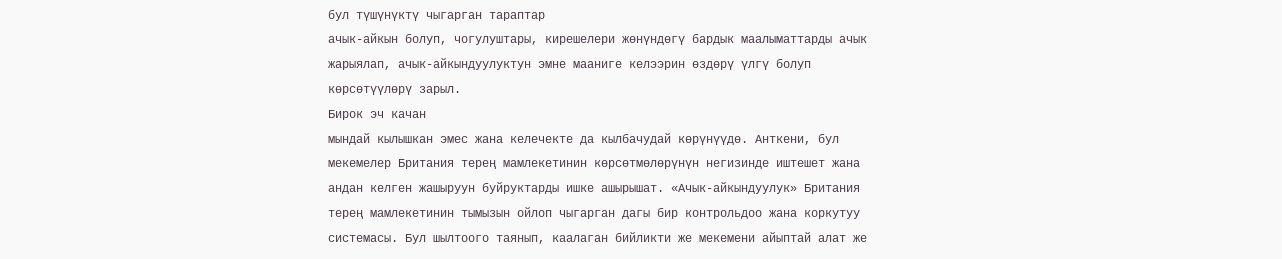бул түшүнүктү чыгарган тараптар
ачык-айкын болуп, чогулуштары, кирешелери жөнүндөгү бардык маалыматтарды ачык
жарыялап, ачык-айкындуулуктун эмне мааниге келээрин өздөрү үлгү болуп
көрсөтүүлөрү зарыл.
Бирок эч качан
мындай кылышкан эмес жана келечекте да кылбачудай көрүнүүдө. Анткени, бул
мекемелер Британия терең мамлекетинин көрсөтмөлөрүнүн негизинде иштешет жана
андан келген жашыруун буйруктарды ишке ашырышат. «Ачык-айкындуулук» Британия
терең мамлекетинин тымызын ойлоп чыгарган дагы бир контрольдоо жана коркутуу
системасы. Бул шылтоого таянып, каалаган бийликти же мекемени айыптай алат же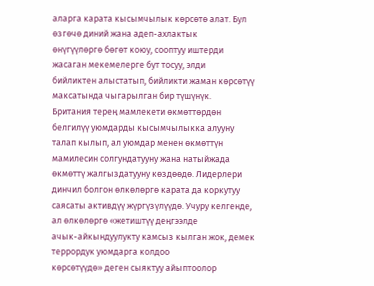аларга карата кысымчылык көрсөтө алат. Бул өзгөчө диний жана адеп-ахлактык
өнүгүүлөргө бөгөт коюу, сооптуу иштерди жасаган мекемелерге бут тосуу, элди
бийликтен алыстатып, бийликти жаман көрсөтүү максатында чыгарылган бир түшүнүк.
Британия терең мамлекети өкмөттөрдөн белгилүү уюмдарды кысымчылыкка алууну
талап кылып, ал уюмдар менен өкмөттүн мамилесин солгундатууну жана натыйжада
өкмөттү жалгыздатууну көздөөдө. Лидерлери динчил болгон өлкөлөргө карата да коркутуу
саясаты активдүү жүргүзүлүүдө. Учуру келгенде, ал өлкөлөргө «жетиштүү деңгээлде
ачык-айкындуулукту камсыз кылган жок, демек террордук уюмдарга колдоо
көрсөтүүдө» деген сыяктуу айыптоолор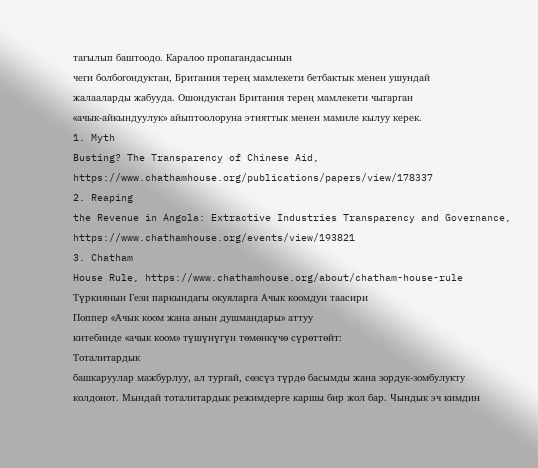тагылып баштоодо. Каралоо пропагандасынын
чеги болбогондуктан, Британия терең мамлекети бетбактык менен ушундай
жалааларды жабууда. Ошондуктан Британия терең мамлекети чыгарган
«ачык-айкындуулук» айыптоолоруна этияттык менен мамиле кылуу керек.
1. Myth
Busting? The Transparency of Chinese Aid,
https://www.chathamhouse.org/publications/papers/view/178337
2. Reaping
the Revenue in Angola: Extractive Industries Transparency and Governance,
https://www.chathamhouse.org/events/view/193821
3. Chatham
House Rule, https://www.chathamhouse.org/about/chatham-house-rule
Түркиянын Гези паркындагы окуяларга Ачык коомдун таасири
Поппер «Ачык коом жана анын душмандары» аттуу
китебинде «ачык коом» түшүнүгүн төмөнкүчө сүрөттөйт:
Тоталитардык
башкаруулар мажбурлуу, ал тургай, сөзсүз түрдө басымды жана зордук-зомбулукту
колдонот. Мындай тоталитардык режимдерге каршы бир жол бар. Чындык эч кимдин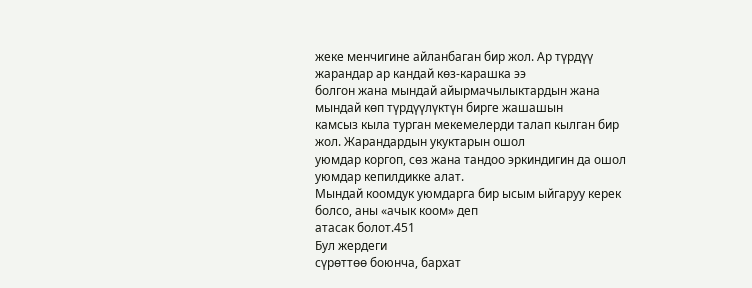жеке менчигине айланбаган бир жол. Ар түрдүү жарандар ар кандай көз-карашка ээ
болгон жана мындай айырмачылыктардын жана мындай көп түрдүүлүктүн бирге жашашын
камсыз кыла турган мекемелерди талап кылган бир жол. Жарандардын укуктарын ошол
уюмдар коргоп, сөз жана тандоо эркиндигин да ошол уюмдар кепилдикке алат.
Мындай коомдук уюмдарга бир ысым ыйгаруу керек болсо, аны «ачык коом» деп
атасак болот.451
Бул жердеги
сүрөттөө боюнча, бархат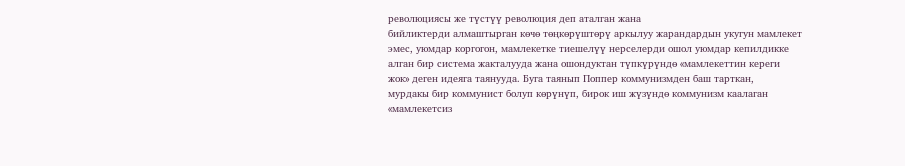революциясы же түстүү революция деп аталган жана
бийликтерди алмаштырган көчө төңкөрүштөрү аркылуу жарандардын укугун мамлекет
эмес, уюмдар коргогон, мамлекетке тиешелүү нерселерди ошол уюмдар кепилдикке
алган бир система жакталууда жана ошондуктан түпкүрүндө «мамлекеттин кереги
жок» деген идеяга таянууда. Буга таянып Поппер коммунизмден баш тарткан,
мурдакы бир коммунист болуп көрүнүп, бирок иш жүзүндө коммунизм каалаган
«мамлекетсиз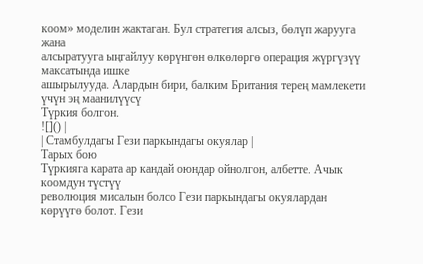коом» моделин жактаган. Бул стратегия алсыз, бөлүп жарууга жана
алсыратууга ыңгайлуу көрүнгөн өлкөлөргө операция жүргүзүү максатында ишке
ашырылууда. Алардын бири, балким Британия терең мамлекети үчүн эң маанилүүсү
Түркия болгон.
![]() |
| Стамбулдагы Гези паркындагы окуялар |
Тарых бою
Түркияга карата ар кандай оюндар ойнолгон, албетте. Ачык коомдун түстүү
революция мисалын болсо Гези паркындагы окуялардан көрүүгө болот. Гези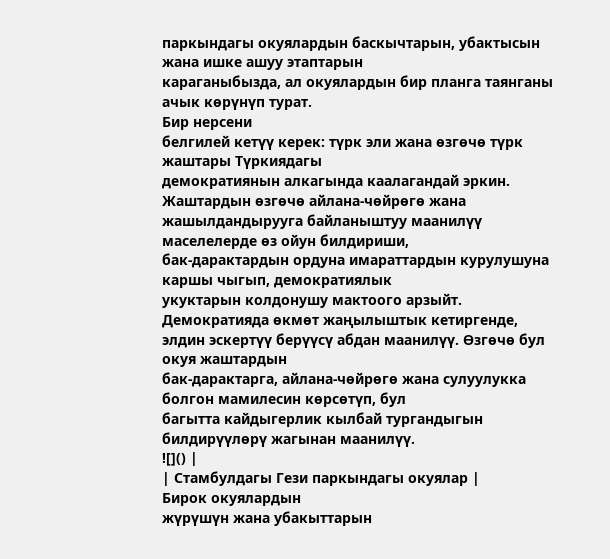паркындагы окуялардын баскычтарын, убактысын жана ишке ашуу этаптарын
караганыбызда, ал окуялардын бир планга таянганы ачык көрүнүп турат.
Бир нерсени
белгилей кетүү керек: түрк эли жана өзгөчө түрк жаштары Түркиядагы
демократиянын алкагында каалагандай эркин. Жаштардын өзгөчө айлана-чөйрөгө жана
жашылдандырууга байланыштуу маанилүү маселелерде өз ойун билдириши,
бак-дарактардын ордуна имараттардын курулушуна каршы чыгып, демократиялык
укуктарын колдонушу мактоого арзыйт. Демократияда өкмөт жаңылыштык кетиргенде,
элдин эскертүү берүүсү абдан маанилүү. Өзгөчө бул окуя жаштардын
бак-дарактарга, айлана-чөйрөгө жана сулуулукка болгон мамилесин көрсөтүп, бул
багытта кайдыгерлик кылбай тургандыгын билдирүүлөрү жагынан маанилүү.
![]() |
| Стамбулдагы Гези паркындагы окуялар |
Бирок окуялардын
жүрүшүн жана убакыттарын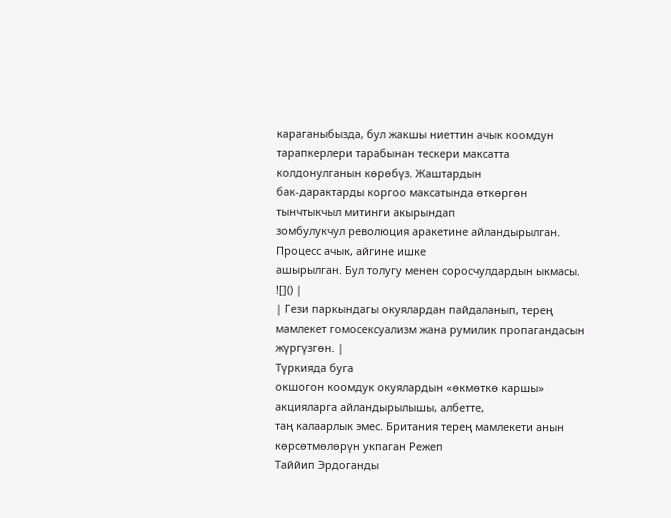караганыбызда, бул жакшы ниеттин ачык коомдун
тарапкерлери тарабынан тескери максатта колдонулганын көрөбүз. Жаштардын
бак-дарактарды коргоо максатында өткөргөн тынчтыкчыл митинги акырындап
зомбулукчул революция аракетине айландырылган. Процесс ачык, айгине ишке
ашырылган. Бул толугу менен соросчулдардын ыкмасы.
![]() |
| Гези паркындагы окуялардан пайдаланып, терең мамлекет гомосексуализм жана румилик пропагандасын жүргүзгөн. |
Түркияда буга
окшогон коомдук окуялардын «өкмөткө каршы» акцияларга айландырылышы, албетте,
таң калаарлык эмес. Британия терең мамлекети анын көрсөтмөлөрүн укпаган Режеп
Таййип Эрдоганды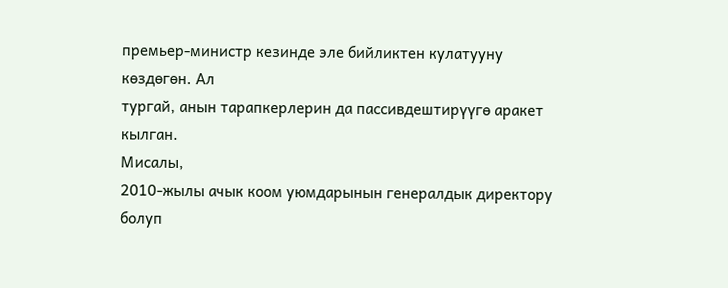премьер-министр кезинде эле бийликтен кулатууну көздөгөн. Ал
тургай, анын тарапкерлерин да пассивдештирүүгө аракет кылган.
Мисалы,
2010-жылы ачык коом уюмдарынын генералдык директору болуп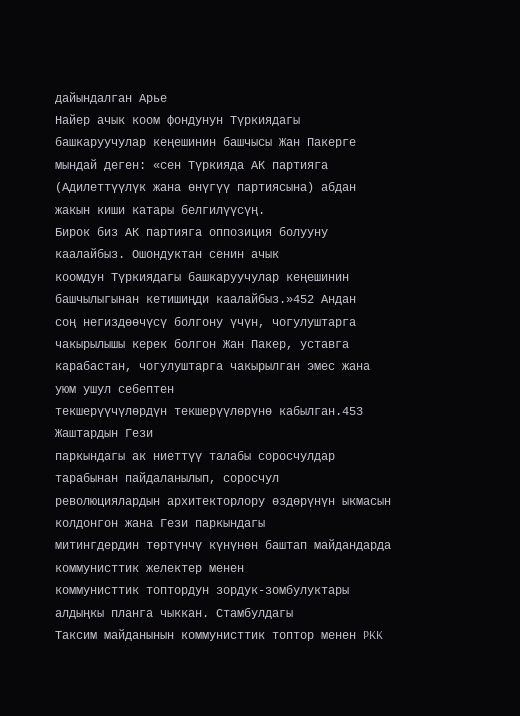дайындалган Арье
Найер ачык коом фондунун Түркиядагы башкаруучулар кеңешинин башчысы Жан Пакерге
мындай деген: «сен Түркияда АК партияга
(Адилеттүүлүк жана өнүгүү партиясына) абдан жакын киши катары белгилүүсүң.
Бирок биз АК партияга оппозиция болууну каалайбыз. Ошондуктан сенин ачык
коомдун Түркиядагы башкаруучулар кеңешинин башчылыгынан кетишиңди каалайбыз.»452 Андан
соң негиздөөчүсү болгону үчүн, чогулуштарга чакырылышы керек болгон Жан Пакер, уставга
карабастан, чогулуштарга чакырылган эмес жана уюм ушул себептен
текшерүүчүлөрдүн текшерүүлөрүнө кабылган.453
Жаштардын Гези
паркындагы ак ниеттүү талабы соросчулдар тарабынан пайдаланылып, соросчул
революциялардын архитекторлору өздөрүнүн ыкмасын колдонгон жана Гези паркындагы
митингдердин төртүнчү күнүнөн баштап майдандарда коммунисттик желектер менен
коммунисттик топтордун зордук-зомбулуктары алдыңкы планга чыккан. Стамбулдагы
Таксим майданынын коммунисттик топтор менен PKK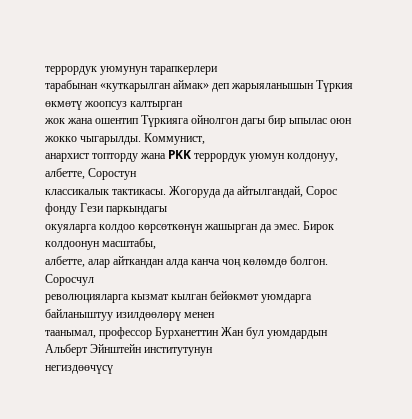террордук уюмунун тарапкерлери
тарабынан «куткарылган аймак» деп жарыяланышын Түркия өкмөтү жоопсуз калтырган
жок жана ошентип Түркияга ойнолгон дагы бир ыпылас оюн жокко чыгарылды. Коммунист,
анархист топторду жана PKK террордук уюмун колдонуу, албетте, Соростун
классикалык тактикасы. Жогоруда да айтылгандай, Сорос фонду Гези паркындагы
окуяларга колдоо көрсөткөнүн жашырган да эмес. Бирок колдоонун масштабы,
албетте, алар айткандан алда канча чоң көлөмдө болгон.
Соросчул
революцияларга кызмат кылган бейөкмөт уюмдарга байланыштуу изилдөөлөрү менен
таанымал, профессор Бурханеттин Жан бул уюмдардын Альберт Эйнштейн институтунун
негиздөөчүсү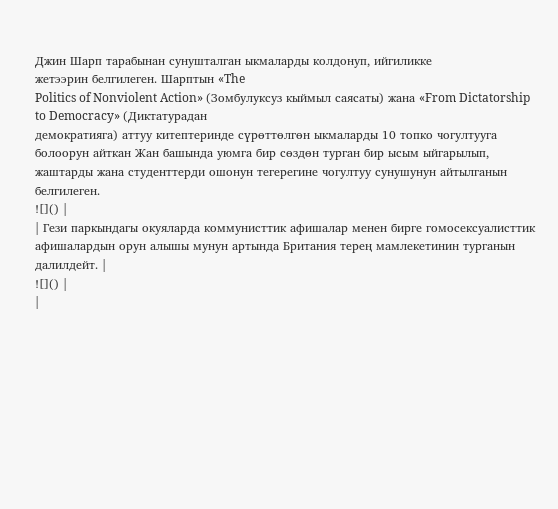Джин Шарп тарабынан сунушталган ыкмаларды колдонуп, ийгиликке
жетээрин белгилеген. Шарптын «The
Politics of Nonviolent Action» (Зомбулуксуз кыймыл саясаты) жана «From Dictatorship to Democracy» (Диктатурадан
демократияга) аттуу китептеринде сүрөттөлгөн ыкмаларды 10 топко чогултууга
болоорун айткан Жан башында уюмга бир сөздөн турган бир ысым ыйгарылып,
жаштарды жана студенттерди ошонун тегерегине чогултуу сунушунун айтылганын
белгилеген.
![]() |
| Гези паркындагы окуяларда коммунисттик афишалар менен бирге гомосексуалисттик афишалардын орун алышы мунун артында Британия терең мамлекетинин турганын далилдейт. |
![]() |
|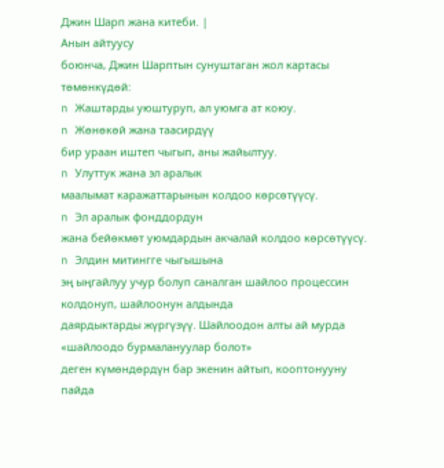Джин Шарп жана китеби. |
Анын айтуусу
боюнча, Джин Шарптын сунуштаган жол картасы төмөнкүдөй:
n Жаштарды уюштуруп, ал уюмга ат коюу.
n Жөнөкөй жана таасирдүү
бир ураан иштеп чыгып, аны жайылтуу.
n Улуттук жана эл аралык
маалымат каражаттарынын колдоо көрсөтүүсү.
n Эл аралык фонддордун
жана бейөкмөт уюмдардын акчалай колдоо көрсөтүүсү.
n Элдин митингге чыгышына
эң ыңгайлуу учур болуп саналган шайлоо процессин колдонуп, шайлоонун алдында
даярдыктарды жүргүзүү. Шайлоодон алты ай мурда «шайлоодо бурмалануулар болот»
деген күмөндөрдүн бар экенин айтып, кооптонууну пайда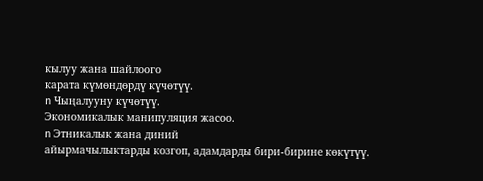кылуу жана шайлоого
карата күмөндөрдү күчөтүү.
n Чыңалууну күчөтүү.
Экономикалык манипуляция жасоо.
n Этникалык жана диний
айырмачылыктарды козгоп, адамдарды бири-бирине көкүтүү.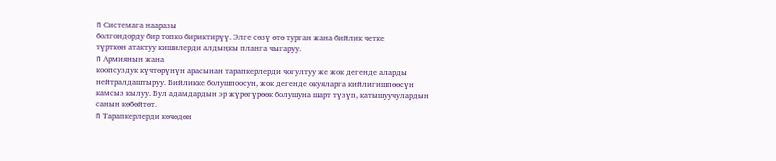n Системага нааразы
болгондорду бир топко бириктирүү. Элге сөзү өтө турган жана бийлик четке
түрткөн атактуу кишилерди алдыңкы планга чыгаруу.
n Армиянын жана
коопсуздук күчтөрүнүн арасынан тарапкерлерди чогултуу же жок дегенде аларды
нейтралдаштыруу. Бийликке болушпоосун, жок дегенде окуяларга кийлигишпөөсүн
камсыз кылуу. Бул адамдардын эр жүрөгүрөөк болушуна шарт түзүп, катышуучулардын
санын көбөйтөт.
n Тарапкерлерди көчөдөн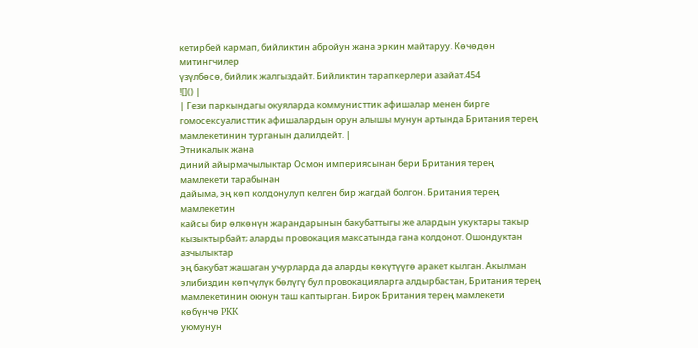кетирбей кармап, бийликтин абройун жана эркин майтаруу. Көчөдөн митингчилер
үзүлбөсө, бийлик жалгыздайт. Бийликтин тарапкерлери азайат.454
![]() |
| Гези паркындагы окуяларда коммунисттик афишалар менен бирге гомосексуалисттик афишалардын орун алышы мунун артында Британия терең мамлекетинин турганын далилдейт. |
Этникалык жана
диний айырмачылыктар Осмон империясынан бери Британия терең мамлекети тарабынан
дайыма, эң көп колдонулуп келген бир жагдай болгон. Британия терең мамлекетин
кайсы бир өлкөнүн жарандарынын бакубаттыгы же алардын укуктары такыр
кызыктырбайт; аларды провокация максатында гана колдонот. Ошондуктан азчылыктар
эң бакубат жашаган учурларда да аларды көкүтүүгө аракет кылган. Акылман
элибиздин көпчүлүк бөлүгү бул провокацияларга алдырбастан, Британия терең
мамлекетинин оюнун таш каптырган. Бирок Британия терең мамлекети көбүнчө PKK
уюмунун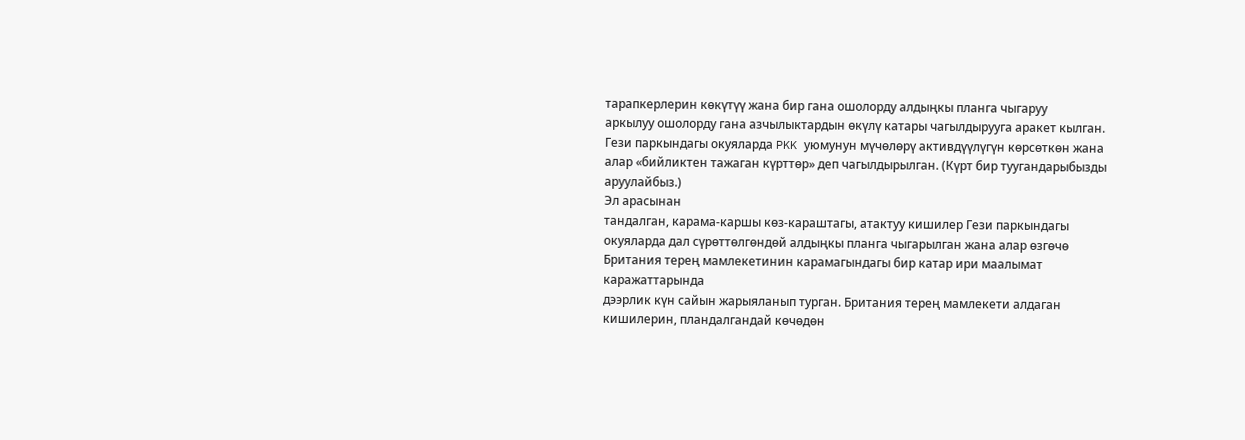тарапкерлерин көкүтүү жана бир гана ошолорду алдыңкы планга чыгаруу
аркылуу ошолорду гана азчылыктардын өкүлү катары чагылдырууга аракет кылган.
Гези паркындагы окуяларда PKK уюмунун мүчөлөрү активдүүлүгүн көрсөткөн жана
алар «бийликтен тажаган күрттөр» деп чагылдырылган. (Күрт бир туугандарыбызды
аруулайбыз.)
Эл арасынан
тандалган, карама-каршы көз-караштагы, атактуу кишилер Гези паркындагы
окуяларда дал сүрөттөлгөндөй алдыңкы планга чыгарылган жана алар өзгөчө
Британия терең мамлекетинин карамагындагы бир катар ири маалымат каражаттарында
дээрлик күн сайын жарыяланып турган. Британия терең мамлекети алдаган
кишилерин, пландалгандай көчөдөн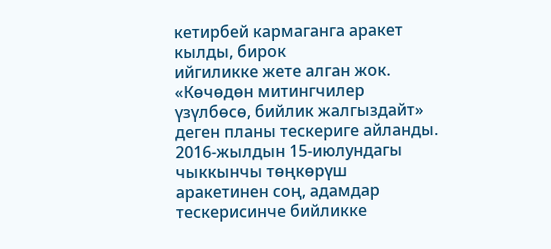кетирбей кармаганга аракет кылды, бирок
ийгиликке жете алган жок. «Көчөдөн митингчилер үзүлбөсө, бийлик жалгыздайт»
деген планы тескериге айланды. 2016-жылдын 15-июлундагы чыккынчы төңкөрүш
аракетинен соң, адамдар тескерисинче бийликке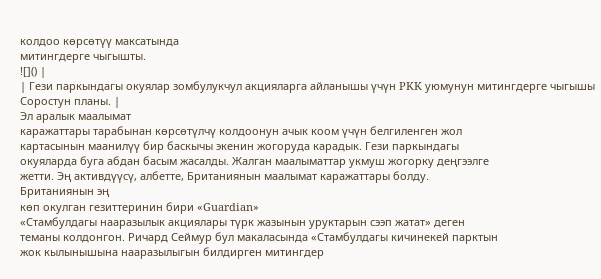колдоо көрсөтүү максатында
митингдерге чыгышты.
![]() |
| Гези паркындагы окуялар зомбулукчул акцияларга айланышы үчүн PKK уюмунун митингдерге чыгышы Соростун планы. |
Эл аралык маалымат
каражаттары тарабынан көрсөтүлчү колдоонун ачык коом үчүн белгиленген жол
картасынын маанилүү бир баскычы экенин жогоруда карадык. Гези паркындагы
окуяларда буга абдан басым жасалды. Жалган маалыматтар укмуш жогорку деңгээлге
жетти. Эң активдүүсү, албетте, Британиянын маалымат каражаттары болду.
Британиянын эң
көп окулган гезиттеринин бири «Guardian»
«Стамбулдагы нааразылык акциялары түрк жазынын уруктарын сээп жатат» деген
теманы колдонгон. Ричард Сеймур бул макаласында «Стамбулдагы кичинекей парктын
жок кылынышына нааразылыгын билдирген митингдер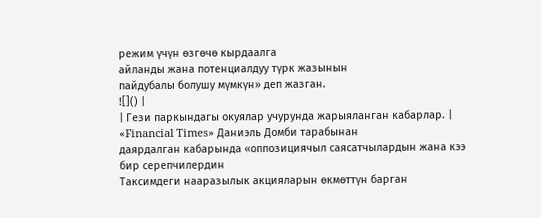режим үчүн өзгөчө кырдаалга
айланды жана потенциалдуу түрк жазынын
пайдубалы болушу мүмкүн» деп жазган.
![]() |
| Гези паркындагы окуялар учурунда жарыяланган кабарлар. |
«Financial Times» Даниэль Домби тарабынан
даярдалган кабарында «оппозициячыл саясатчылардын жана кээ бир серепчилердин
Таксимдеги нааразылык акцияларын өкмөттүн барган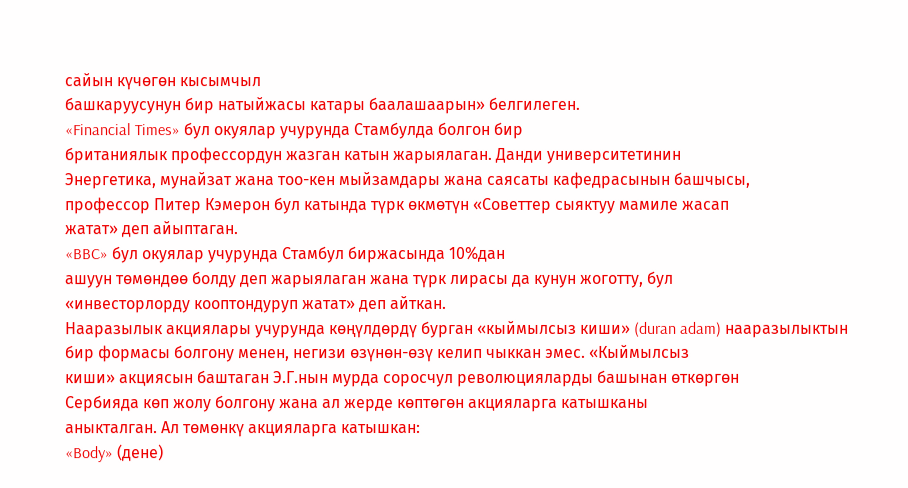сайын күчөгөн кысымчыл
башкаруусунун бир натыйжасы катары баалашаарын» белгилеген.
«Financial Times» бул окуялар учурунда Стамбулда болгон бир
британиялык профессордун жазган катын жарыялаган. Данди университетинин
Энергетика, мунайзат жана тоо-кен мыйзамдары жана саясаты кафедрасынын башчысы,
профессор Питер Кэмерон бул катында түрк өкмөтүн «Советтер сыяктуу мамиле жасап
жатат» деп айыптаган.
«BBC» бул окуялар учурунда Стамбул биржасында 10%дан
ашуун төмөндөө болду деп жарыялаган жана түрк лирасы да кунун жоготту, бул
«инвесторлорду кооптондуруп жатат» деп айткан.
Нааразылык акциялары учурунда көңүлдөрдү бурган «кыймылсыз киши» (duran adam) нааразылыктын
бир формасы болгону менен, негизи өзүнөн-өзү келип чыккан эмес. «Кыймылсыз
киши» акциясын баштаган Э.Г.нын мурда соросчул революцияларды башынан өткөргөн
Сербияда көп жолу болгону жана ал жерде көптөгөн акцияларга катышканы
аныкталган. Ал төмөнкү акцияларга катышкан:
«Body» (дене)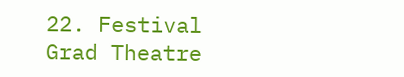22. Festival Grad Theatre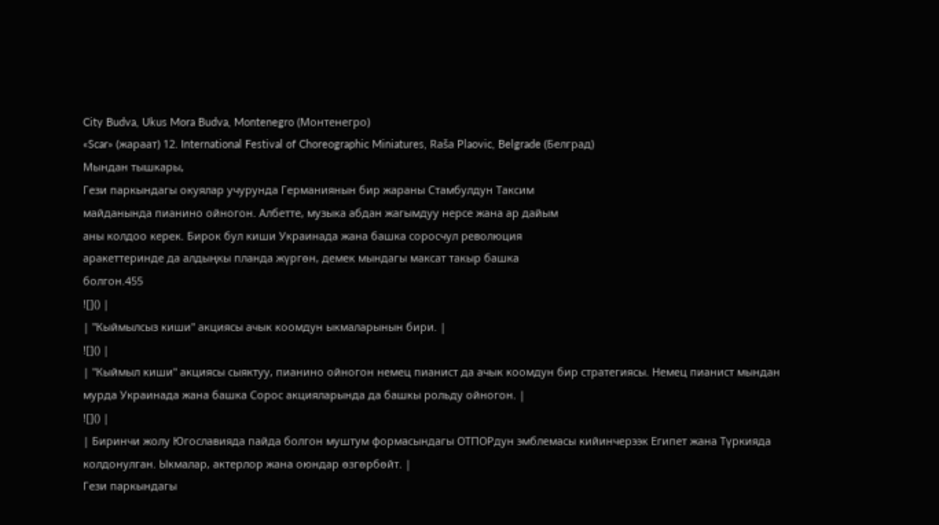City Budva, Ukus Mora Budva, Montenegro (Монтенегро)
«Scar» (жараат) 12. International Festival of Choreographic Miniatures, Raša Plaovic, Belgrade (Белград)
Мындан тышкары,
Гези паркындагы окуялар учурунда Германиянын бир жараны Стамбулдун Таксим
майданында пианино ойногон. Албетте, музыка абдан жагымдуу нерсе жана ар дайым
аны колдоо керек. Бирок бул киши Украинада жана башка соросчул революция
аракеттеринде да алдыңкы планда жүргөн, демек мындагы максат такыр башка
болгон.455
![]() |
| "Кыймылсыз киши" акциясы ачык коомдун ыкмаларынын бири. |
![]() |
| "Кыймыл киши" акциясы сыяктуу, пианино ойногон немец пианист да ачык коомдун бир стратегиясы. Немец пианист мындан мурда Украинада жана башка Сорос акцияларында да башкы рольду ойногон. |
![]() |
| Биринчи жолу Югославияда пайда болгон муштум формасындагы ОТПОРдун эмблемасы кийинчерээк Египет жана Түркияда колдонулган. Ыкмалар, актерлор жана оюндар өзгөрбөйт. |
Гези паркындагы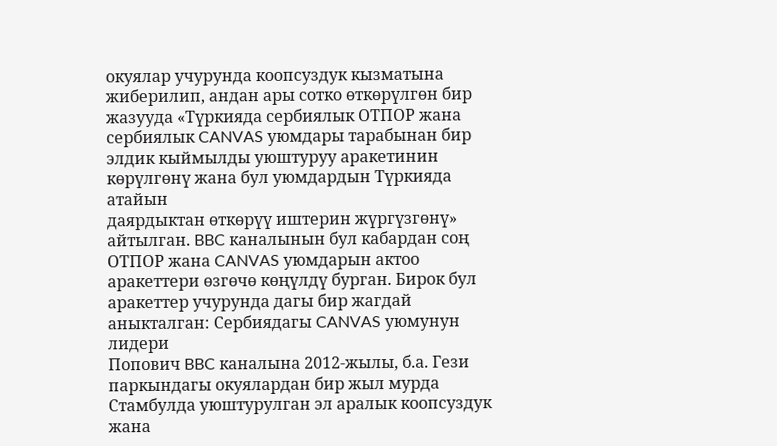окуялар учурунда коопсуздук кызматына жиберилип, андан ары сотко өткөрүлгөн бир
жазууда «Түркияда сербиялык ОТПОР жана сербиялык CANVAS уюмдары тарабынан бир
элдик кыймылды уюштуруу аракетинин көрүлгөнү жана бул уюмдардын Түркияда атайын
даярдыктан өткөрүү иштерин жүргүзгөнү» айтылган. BBC каналынын бул кабардан соң
ОТПОР жана CANVAS уюмдарын актоо аракеттери өзгөчө көңүлдү бурган. Бирок бул
аракеттер учурунда дагы бир жагдай аныкталган: Сербиядагы CANVAS уюмунун лидери
Попович BBC каналына 2012-жылы, б.а. Гези паркындагы окуялардан бир жыл мурда
Стамбулда уюштурулган эл аралык коопсуздук жана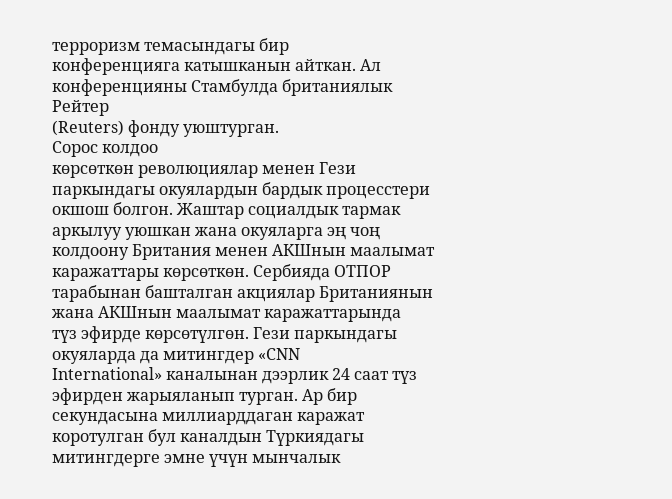терроризм темасындагы бир
конференцияга катышканын айткан. Ал конференцияны Стамбулда британиялык Рейтер
(Reuters) фонду уюштурган.
Сорос колдоо
көрсөткөн революциялар менен Гези паркындагы окуялардын бардык процесстери
окшош болгон. Жаштар социалдык тармак аркылуу уюшкан жана окуяларга эң чоң
колдоону Британия менен АКШнын маалымат каражаттары көрсөткөн. Сербияда ОТПОР
тарабынан башталган акциялар Британиянын жана АКШнын маалымат каражаттарында
түз эфирде көрсөтүлгөн. Гези паркындагы окуяларда да митингдер «CNN
International» каналынан дээрлик 24 саат түз эфирден жарыяланып турган. Ар бир
секундасына миллиарддаган каражат коротулган бул каналдын Түркиядагы
митингдерге эмне үчүн мынчалык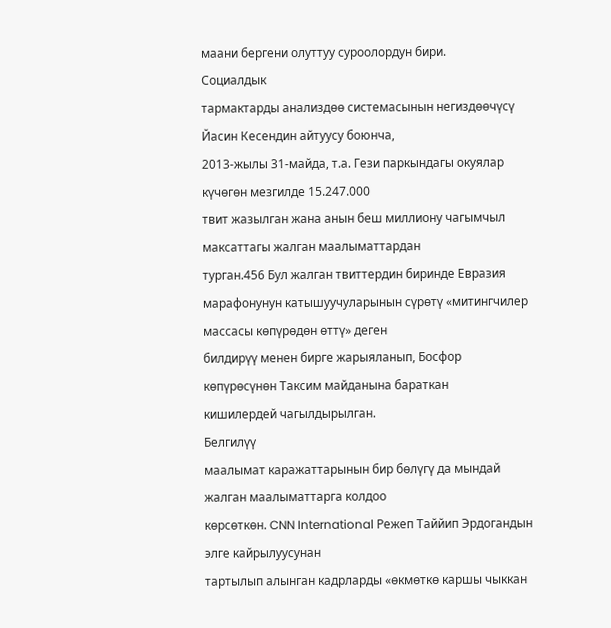маани бергени олуттуу суроолордун бири.
Социалдык
тармактарды анализдөө системасынын негиздөөчүсү Йасин Кесендин айтуусу боюнча,
2013-жылы 31-майда, т.а. Гези паркындагы окуялар күчөгөн мезгилде 15.247.000
твит жазылган жана анын беш миллиону чагымчыл максаттагы жалган маалыматтардан
турган.456 Бул жалган твиттердин биринде Евразия
марафонунун катышуучуларынын сүрөтү «митингчилер массасы көпүрөдөн өттү» деген
билдирүү менен бирге жарыяланып, Босфор көпүрөсүнөн Таксим майданына бараткан
кишилердей чагылдырылган.
Белгилүү
маалымат каражаттарынын бир бөлүгү да мындай жалган маалыматтарга колдоо
көрсөткөн. CNN International Режеп Таййип Эрдогандын элге кайрылуусунан
тартылып алынган кадрларды «өкмөткө каршы чыккан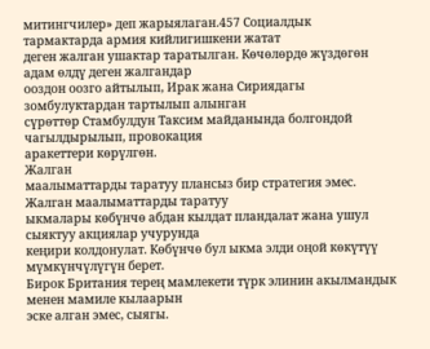митингчилер» деп жарыялаган.457 Социалдык тармактарда армия кийлигишкени жатат
деген жалган ушактар таратылган. Көчөлөрдө жүздөгөн адам өлдү деген жалгандар
ооздон оозго айтылып, Ирак жана Сириядагы зомбулуктардан тартылып алынган
сүрөттөр Стамбулдун Таксим майданында болгондой чагылдырылып, провокация
аракеттери көрүлгөн.
Жалган
маалыматтарды таратуу плансыз бир стратегия эмес. Жалган маалыматтарды таратуу
ыкмалары көбүнчө абдан кылдат пландалат жана ушул сыяктуу акциялар учурунда
кеңири колдонулат. Көбүнчө бул ыкма элди оңой көкүтүү мүмкүнчүлүгүн берет.
Бирок Британия терең мамлекети түрк элинин акылмандык менен мамиле кылаарын
эске алган эмес, сыягы.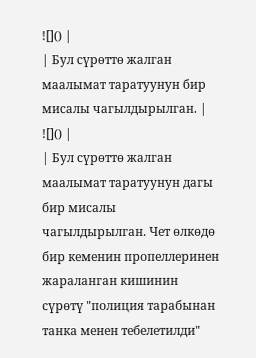![]() |
| Бул сүрөттө жалган маалымат таратуунун бир мисалы чагылдырылган. |
![]() |
| Бул сүрөттө жалган маалымат таратуунун дагы бир мисалы чагылдырылган. Чет өлкөдө бир кеменин пропеллеринен жараланган кишинин сүрөтү "полиция тарабынан танка менен тебелетилди"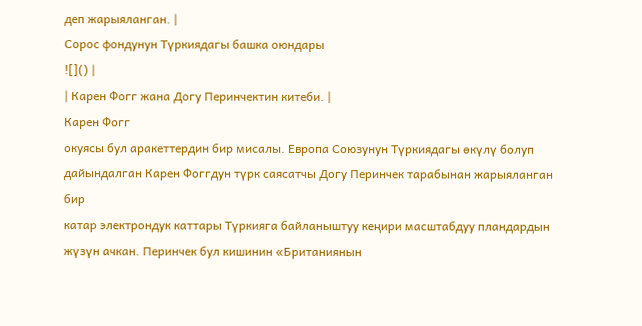деп жарыяланган. |
Сорос фондунун Түркиядагы башка оюндары
![]() |
| Карен Фогг жана Догу Перинчектин китеби. |
Карен Фогг
окуясы бул аракеттердин бир мисалы. Европа Союзунун Түркиядагы өкүлү болуп
дайындалган Карен Фоггдун түрк саясатчы Догу Перинчек тарабынан жарыяланган бир
катар электрондук каттары Түркияга байланыштуу кеңири масштабдуу пландардын
жүзүн ачкан. Перинчек бул кишинин «Британиянын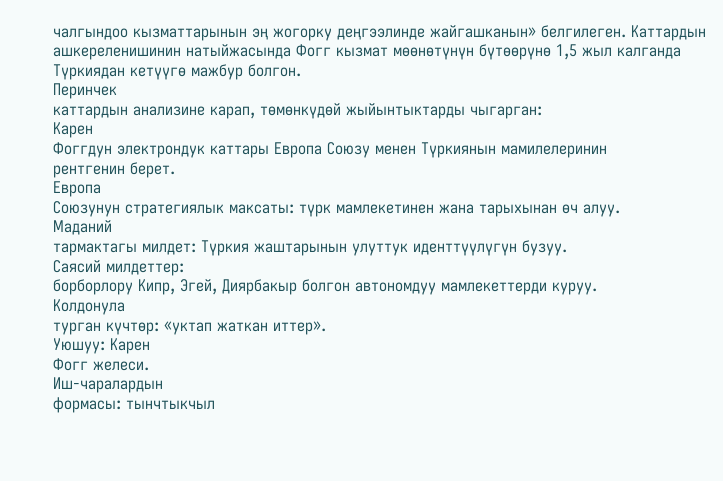чалгындоо кызматтарынын эң жогорку деңгээлинде жайгашканын» белгилеген. Каттардын
ашкереленишинин натыйжасында Фогг кызмат мөөнөтүнүн бүтөөрүнө 1,5 жыл калганда
Түркиядан кетүүгө мажбур болгон.
Перинчек
каттардын анализине карап, төмөнкүдөй жыйынтыктарды чыгарган:
Карен
Фоггдун электрондук каттары Европа Союзу менен Түркиянын мамилелеринин
рентгенин берет.
Европа
Союзунун стратегиялык максаты: түрк мамлекетинен жана тарыхынан өч алуу.
Маданий
тармактагы милдет: Түркия жаштарынын улуттук иденттүүлүгүн бузуу.
Саясий милдеттер:
борборлору Кипр, Эгей, Диярбакыр болгон автономдуу мамлекеттерди куруу.
Колдонула
турган күчтөр: «уктап жаткан иттер».
Уюшуу: Карен
Фогг желеси.
Иш-чаралардын
формасы: тынчтыкчыл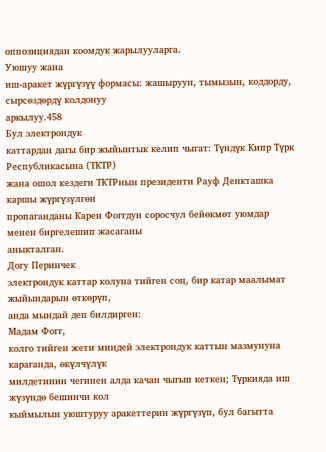оппозициядан коомдук жарылууларга.
Уюшуу жана
иш-аракет жүргүзүү формасы: жашыруун, тымызын, коддорду, сырсөздөрдү колдонуу
аркылуу.458
Бул электрондук
каттардан дагы бир жыйынтык келип чыгат: Түндүк Кипр Түрк Республикасына (ТКТР)
жана ошол кездеги ТКТРнын президенти Рауф Денкташка каршы жүргүзүлгөн
пропаганданы Карен Фоггдун соросчул бейөкмөт уюмдар менен биргелешип жасаганы
аныкталган.
Догу Перинчек
электрондук каттар колуна тийген соң, бир катар маалымат жыйындарын өткөрүп,
анда мындай деп билдирген:
Мадам Фогг,
колго тийген жети миңдей электрондук каттын мазмунуна караганда, өкүлчүлүк
милдетинин чегинен алда качан чыгып кеткен; Түркияда иш жүзүндө бешинчи кол
кыймылын уюштуруу аракеттерин жүргүзүп, бул багытта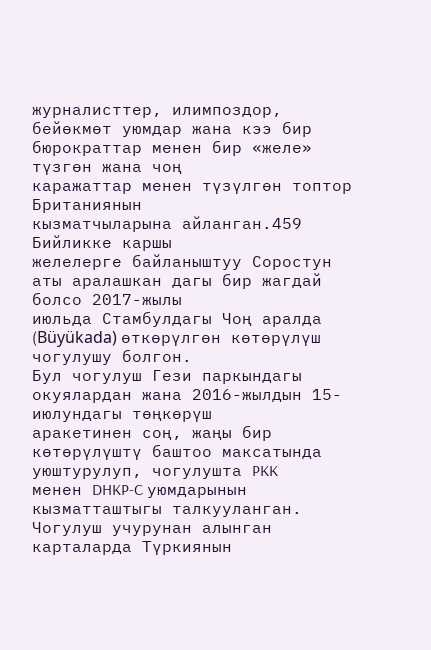журналисттер, илимпоздор,
бейөкмөт уюмдар жана кээ бир бюрократтар менен бир «желе» түзгөн жана чоң
каражаттар менен түзүлгөн топтор Британиянын
кызматчыларына айланган.459
Бийликке каршы
желелерге байланыштуу Соростун аты аралашкан дагы бир жагдай болсо 2017-жылы
июльда Стамбулдагы Чоң аралда (Büyükada) өткөрүлгөн көтөрүлүш чогулушу болгон.
Бул чогулуш Гези паркындагы окуялардан жана 2016-жылдын 15-июлундагы төңкөрүш
аракетинен соң, жаңы бир көтөрүлүштү баштоо максатында уюштурулуп, чогулушта PKK
менен DHKP-C уюмдарынын кызматташтыгы талкууланган. Чогулуш учурунан алынган
карталарда Түркиянын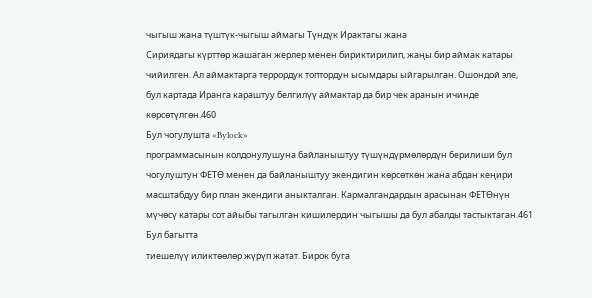чыгыш жана түштүк-чыгыш аймагы Түндүк Ирактагы жана
Сириядагы күрттөр жашаган жерлер менен бириктирилип, жаңы бир аймак катары
чийилген. Ал аймактарга террордук топтордун ысымдары ыйгарылган. Ошондой эле,
бул картада Иранга караштуу белгилүү аймактар да бир чек аранын ичинде
көрсөтүлгөн.460
Бул чогулушта «Bylock»
программасынын колдонулушуна байланыштуу түшүндүрмөлөрдүн берилиши бул
чогулуштун ФЕТӨ менен да байланыштуу экендигин көрсөткөн жана абдан кеңири
масштабдуу бир план экендиги аныкталган. Кармалгандардын арасынан ФЕТӨнүн
мүчөсү катары сот айыбы тагылган кишилердин чыгышы да бул абалды тастыктаган.461
Бул багытта
тиешелүү иликтөөлөр жүрүп жатат. Бирок буга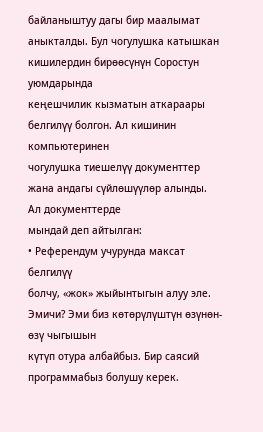байланыштуу дагы бир маалымат
аныкталды. Бул чогулушка катышкан кишилердин бирөөсүнүн Соростун уюмдарында
кеңешчилик кызматын аткараары белгилүү болгон. Ал кишинин компьютеринен
чогулушка тиешелүү документтер жана андагы сүйлөшүүлөр алынды. Ал документтерде
мындай деп айтылган:
• Референдум учурунда максат белгилүү
болчу, «жок» жыйынтыгын алуу эле. Эмичи? Эми биз көтөрүлүштүн өзүнөн-өзү чыгышын
күтүп отура албайбыз. Бир саясий программабыз болушу керек.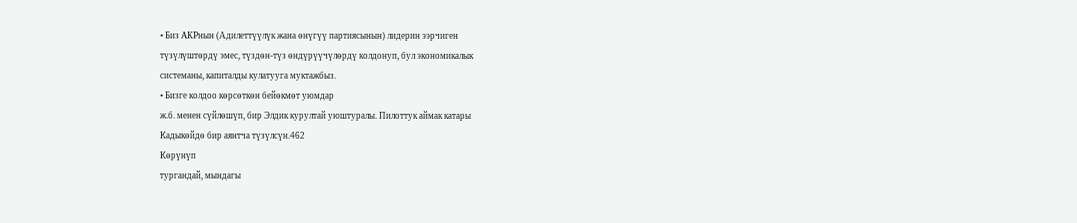• Биз AKPнын (Адилеттүүлүк жана өнүгүү партиясынын) лидерин ээрчиген
түзүлүштөрдү эмес, түздөн-түз өндүрүүчүлөрдү колдонуп, бул экономикалык
системаны, капиталды кулатууга муктажбыз.
• Бизге колдоо көрсөткөн бейөкмөт уюмдар
ж.б. менен сүйлөшүп, бир Элдик курултай уюштуралы. Пилоттук аймак катары
Кадыкөйдө бир аянтча түзүлсүн.462
Көрүнүп
тургандай, мындагы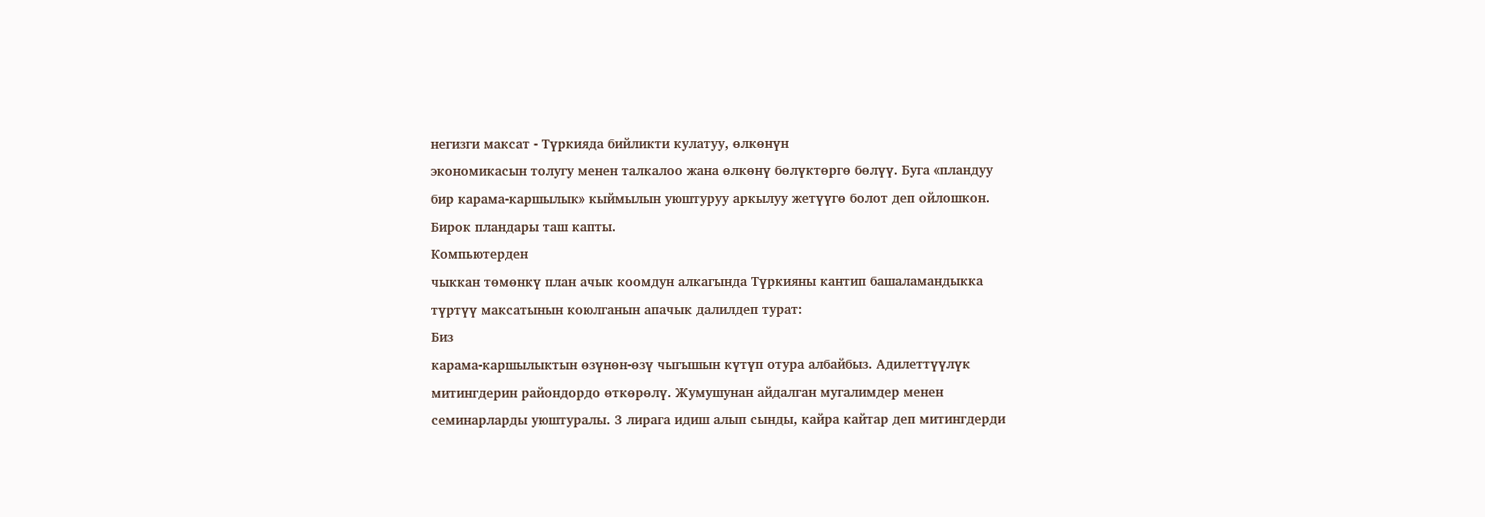негизги максат - Түркияда бийликти кулатуу, өлкөнүн
экономикасын толугу менен талкалоо жана өлкөнү бөлүктөргө бөлүү. Буга «пландуу
бир карама-каршылык» кыймылын уюштуруу аркылуу жетүүгө болот деп ойлошкон.
Бирок пландары таш капты.
Компьютерден
чыккан төмөнкү план ачык коомдун алкагында Түркияны кантип башаламандыкка
түртүү максатынын коюлганын апачык далилдеп турат:
Биз
карама-каршылыктын өзүнөн-өзү чыгышын күтүп отура албайбыз. Адилеттүүлүк
митингдерин райондордо өткөрөлү. Жумушунан айдалган мугалимдер менен
семинарларды уюштуралы. 3 лирага идиш алып сынды, кайра кайтар деп митингдерди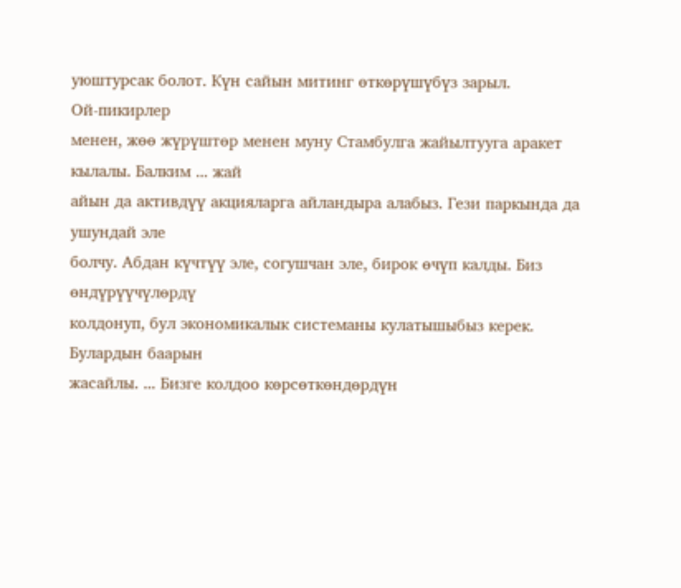уюштурсак болот. Күн сайын митинг өткөрүшүбүз зарыл.
Ой-пикирлер
менен, жөө жүрүштөр менен муну Стамбулга жайылтууга аракет кылалы. Балким ... жай
айын да активдүү акцияларга айландыра алабыз. Гези паркында да ушундай эле
болчу. Абдан күчтүү эле, согушчан эле, бирок өчүп калды. Биз өндүрүүчүлөрдү
колдонуп, бул экономикалык системаны кулатышыбыз керек. Булардын баарын
жасайлы. ... Бизге колдоо көрсөткөндөрдүн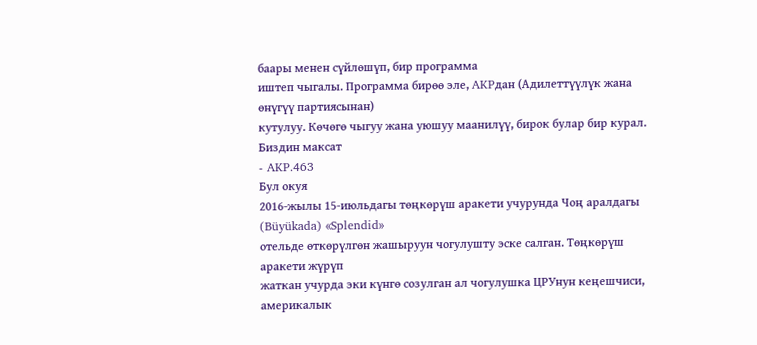баары менен сүйлөшүп, бир программа
иштеп чыгалы. Программа бирөө эле, AKPдан (Адилеттүүлүк жана өнүгүү партиясынан)
кутулуу. Көчөгө чыгуу жана уюшуу маанилүү, бирок булар бир курал. Биздин максат
- AKP.463
Бул окуя
2016-жылы 15-июльдагы төңкөрүш аракети учурунда Чоң аралдагы (Büyükada) «Splendid»
отельде өткөрүлгөн жашыруун чогулушту эске салган. Төңкөрүш аракети жүрүп
жаткан учурда эки күнгө созулган ал чогулушка ЦРУнун кеңешчиси, америкалык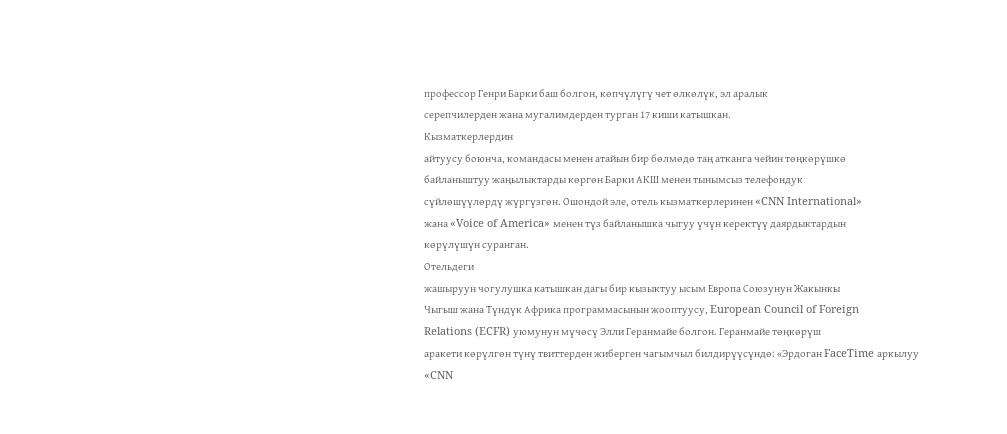профессор Генри Барки баш болгон, көпчүлүгү чет өлкөлүк, эл аралык
серепчилерден жана мугалимдерден турган 17 киши катышкан.
Кызматкерлердин
айтуусу боюнча, командасы менен атайын бир бөлмөдө таң атканга чейин төңкөрүшкө
байланыштуу жаңылыктарды көргөн Барки АКШ менен тынымсыз телефондук
сүйлөшүүлөрдү жүргүзгөн. Ошондой эле, отель кызматкерлеринен «CNN International»
жана «Voice of America» менен түз байланышка чыгуу үчүн керектүү даярдыктардын
көрүлүшүн суранган.
Отельдеги
жашыруун чогулушка катышкан дагы бир кызыктуу ысым Европа Союзунун Жакынкы
Чыгыш жана Түндүк Африка программасынын жооптуусу, European Council of Foreign
Relations (ECFR) уюмунун мүчөсү Элли Геранмайе болгон. Геранмайе төңкөрүш
аракети көрүлгөн түнү твиттерден жиберген чагымчыл билдирүүсүндө: «Эрдоган FaceTime аркылуу «CNN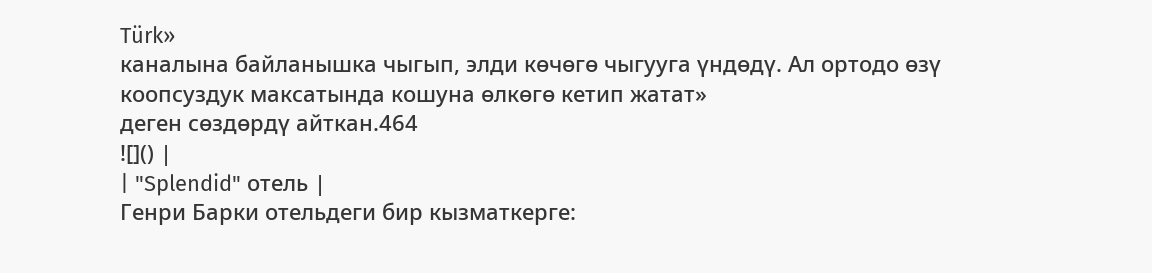Türk»
каналына байланышка чыгып, элди көчөгө чыгууга үндөдү. Ал ортодо өзү коопсуздук максатында кошуна өлкөгө кетип жатат»
деген сөздөрдү айткан.464
![]() |
| "Splendid" отель |
Генри Барки отельдеги бир кызматкерге: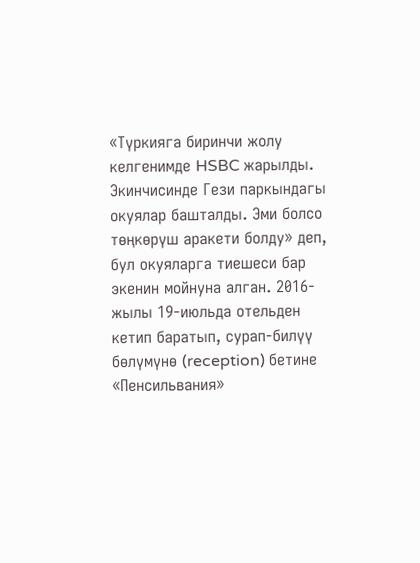«Түркияга биринчи жолу келгенимде HSBC жарылды. Экинчисинде Гези паркындагы окуялар башталды. Эми болсо төңкөрүш аракети болду» деп, бул окуяларга тиешеси бар экенин мойнуна алган. 2016-жылы 19-июльда отельден кетип баратып, сурап-билүү бөлүмүнө (reception) бетине «Пенсильвания»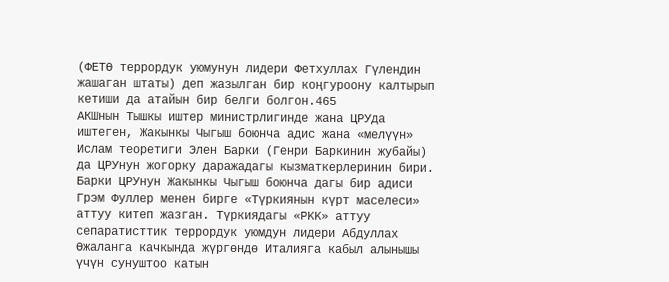(ФЕТӨ террордук уюмунун лидери Фетхуллах Гүлендин жашаган штаты) деп жазылган бир коңгуроону калтырып кетиши да атайын бир белги болгон.465
АКШнын Тышкы иштер министрлигинде жана ЦРУда иштеген, Жакынкы Чыгыш боюнча адис жана «мелүүн» Ислам теоретиги Элен Барки (Генри Баркинин жубайы) да ЦРУнун жогорку даражадагы кызматкерлеринин бири. Барки ЦРУнун Жакынкы Чыгыш боюнча дагы бир адиси Грэм Фуллер менен бирге «Түркиянын күрт маселеси» аттуу китеп жазган. Түркиядагы «PKK» аттуу сепаратисттик террордук уюмдун лидери Абдуллах Өжаланга качкында жүргөндө Италияга кабыл алынышы үчүн сунуштоо катын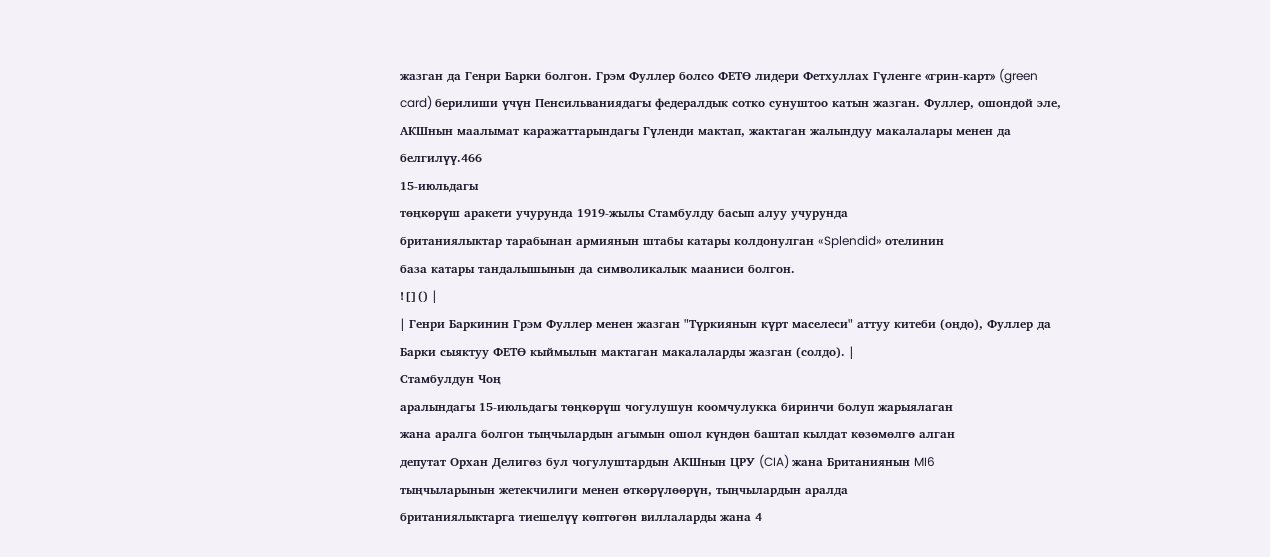жазган да Генри Барки болгон. Грэм Фуллер болсо ФЕТӨ лидери Фетхуллах Гүленге «грин-карт» (green card) берилиши үчүн Пенсильваниядагы федералдык сотко сунуштоо катын жазган. Фуллер, ошондой эле, АКШнын маалымат каражаттарындагы Гүленди мактап, жактаган жалындуу макалалары менен да белгилүү.466
15-июльдагы
төңкөрүш аракети учурунда 1919-жылы Стамбулду басып алуу учурунда
британиялыктар тарабынан армиянын штабы катары колдонулган «Splendid» отелинин
база катары тандалышынын да символикалык мааниси болгон.
![]() |
| Генри Баркинин Грэм Фуллер менен жазган "Түркиянын күрт маселеси" аттуу китеби (оңдо), Фуллер да Барки сыяктуу ФЕТӨ кыймылын мактаган макалаларды жазган (солдо). |
Стамбулдун Чоң
аралындагы 15-июльдагы төңкөрүш чогулушун коомчулукка биринчи болуп жарыялаган
жана аралга болгон тыңчылардын агымын ошол күндөн баштап кылдат көзөмөлгө алган
депутат Орхан Делигөз бул чогулуштардын АКШнын ЦРУ (CIA) жана Британиянын MI6
тыңчыларынын жетекчилиги менен өткөрүлөөрүн, тыңчылардын аралда
британиялыктарга тиешелүү көптөгөн виллаларды жана 4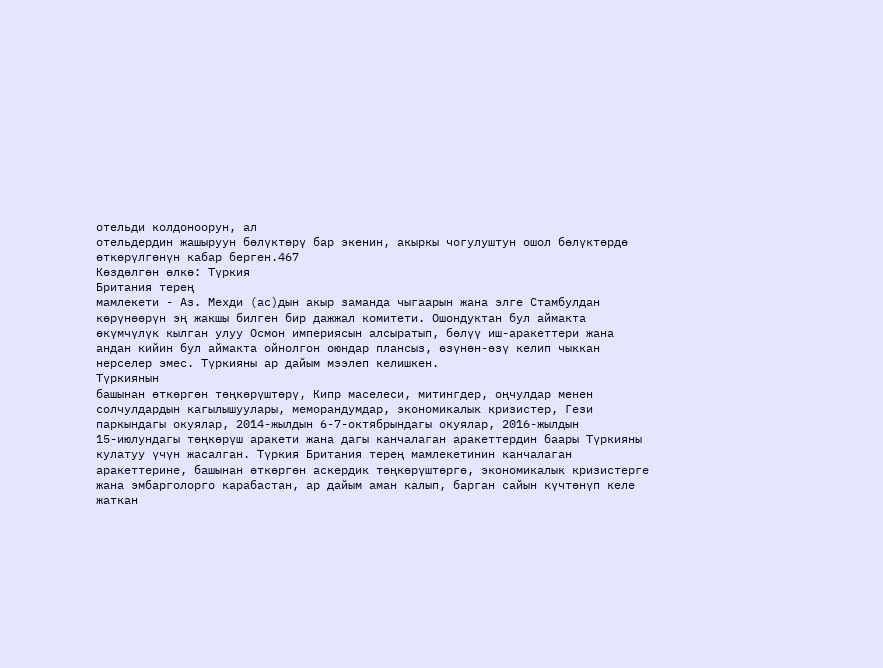отельди колдоноорун, ал
отельдердин жашыруун бөлүктөрү бар экенин, акыркы чогулуштун ошол бөлүктөрдө
өткөрүлгөнүн кабар берген.467
Көздөлгөн өлкө: Түркия
Британия терең
мамлекети - Аз. Мехди (ас)дын акыр заманда чыгаарын жана элге Стамбулдан
көрүнөөрүн эң жакшы билген бир дажжал комитети. Ошондуктан бул аймакта
өкүмчүлүк кылган улуу Осмон империясын алсыратып, бөлүү иш-аракеттери жана
андан кийин бул аймакта ойнолгон оюндар плансыз, өзүнөн-өзү келип чыккан
нерселер эмес. Түркияны ар дайым мээлеп келишкен.
Түркиянын
башынан өткөргөн төңкөрүштөрү, Кипр маселеси, митингдер, оңчулдар менен
солчулдардын кагылышуулары, меморандумдар, экономикалык кризистер, Гези
паркындагы окуялар, 2014-жылдын 6-7-октябрындагы окуялар, 2016-жылдын
15-июлундагы төңкөрүш аракети жана дагы канчалаган аракеттердин баары Түркияны
кулатуу үчүн жасалган. Түркия Британия терең мамлекетинин канчалаган
аракеттерине, башынан өткөргөн аскердик төңкөрүштөргө, экономикалык кризистерге
жана эмбарголорго карабастан, ар дайым аман калып, барган сайын күчтөнүп келе
жаткан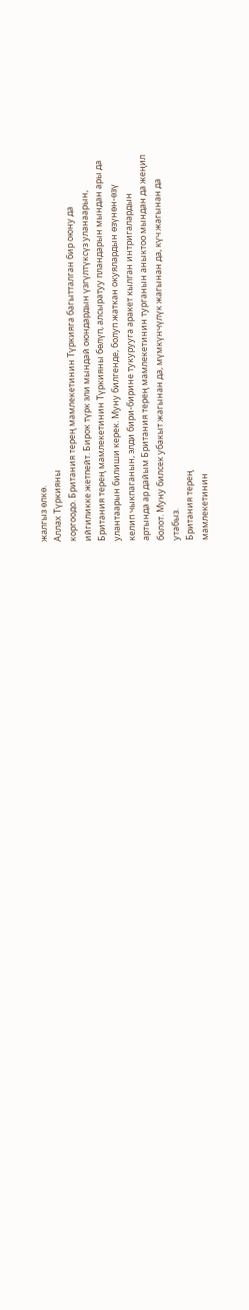жалгыз өлкө.
Аллах Түркияны
коргоодо. Британия терең мамлекетинин Түркияга багытталган бир оюну да
ийгиликке жетпейт. Бирок түрк эли мындай оюндардын үзгүлтүксүз уланаарын,
Британия терең мамлекетинин Түркияны бөлүп, алсыратуу пландарын мындан ары да
улантаарын билиши керек. Муну билгенде, болуп жаткан окуялардын өзүнөн-өзү
келип чыкпаганын, элди бири-бирине тукурууга аракет кылган интригалардын
артында ар дайым Британия терең мамлекетинин турганын аныктоо мындан да жеңил
болот. Муну билсек убакыт жагынан да, мүмкүнчүлүк жагынан да, күч жагынан да
утабыз.
Британия терең
мамлекетинин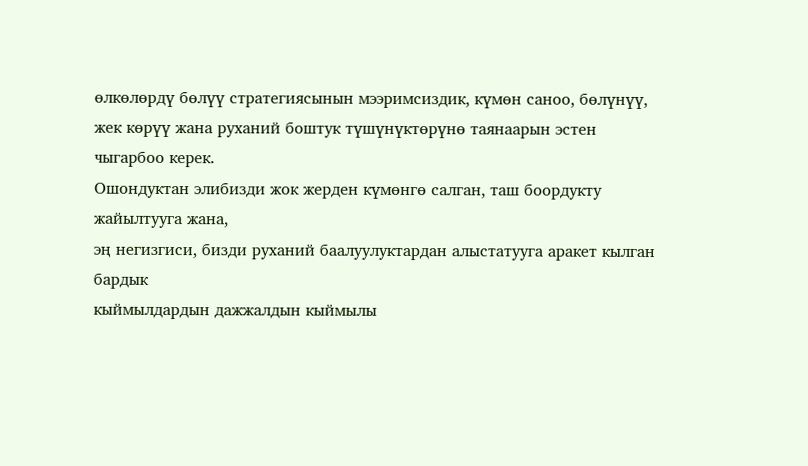өлкөлөрдү бөлүү стратегиясынын мээримсиздик, күмөн саноо, бөлүнүү,
жек көрүү жана руханий боштук түшүнүктөрүнө таянаарын эстен чыгарбоо керек.
Ошондуктан элибизди жок жерден күмөнгө салган, таш боордукту жайылтууга жана,
эң негизгиси, бизди руханий баалуулуктардан алыстатууга аракет кылган бардык
кыймылдардын дажжалдын кыймылы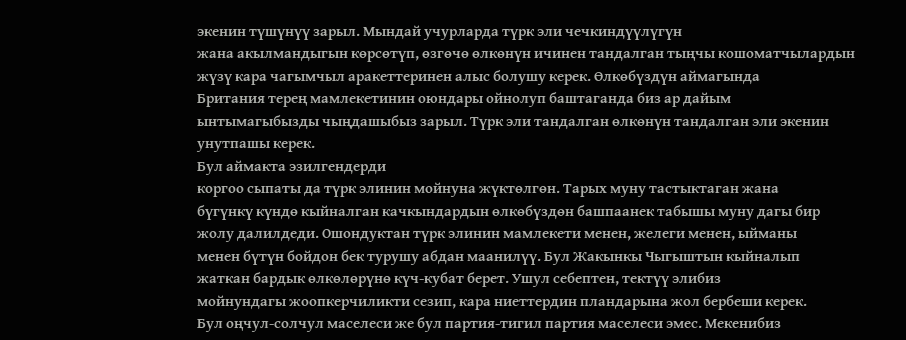экенин түшүнүү зарыл. Мындай учурларда түрк эли чечкиндүүлүгүн
жана акылмандыгын көрсөтүп, өзгөчө өлкөнүн ичинен тандалган тыңчы кошоматчылардын
жүзү кара чагымчыл аракеттеринен алыс болушу керек. Өлкөбүздүн аймагында
Британия терең мамлекетинин оюндары ойнолуп баштаганда биз ар дайым
ынтымагыбызды чыңдашыбыз зарыл. Түрк эли тандалган өлкөнүн тандалган эли экенин
унутпашы керек.
Бул аймакта эзилгендерди
коргоо сыпаты да түрк элинин мойнуна жүктөлгөн. Тарых муну тастыктаган жана
бүгүнкү күндө кыйналган качкындардын өлкөбүздөн башпаанек табышы муну дагы бир
жолу далилдеди. Ошондуктан түрк элинин мамлекети менен, желеги менен, ыйманы
менен бүтүн бойдон бек турушу абдан маанилүү. Бул Жакынкы Чыгыштын кыйналып
жаткан бардык өлкөлөрүнө күч-кубат берет. Ушул себептен, тектүү элибиз
мойнундагы жоопкерчиликти сезип, кара ниеттердин пландарына жол бербеши керек.
Бул оңчул-солчул маселеси же бул партия-тигил партия маселеси эмес. Мекенибиз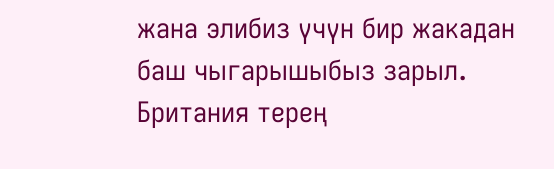жана элибиз үчүн бир жакадан баш чыгарышыбыз зарыл.
Британия терең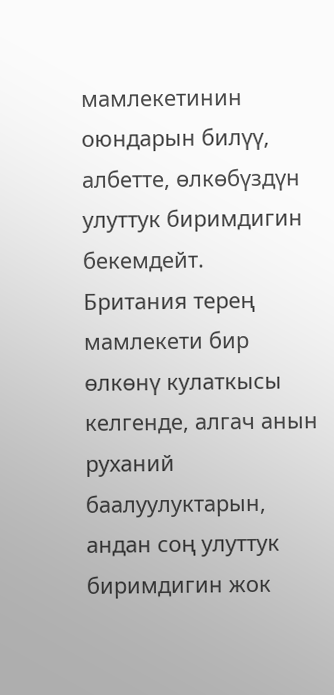мамлекетинин оюндарын билүү, албетте, өлкөбүздүн улуттук биримдигин бекемдейт.
Британия терең мамлекети бир өлкөнү кулаткысы келгенде, алгач анын руханий
баалуулуктарын, андан соң улуттук биримдигин жок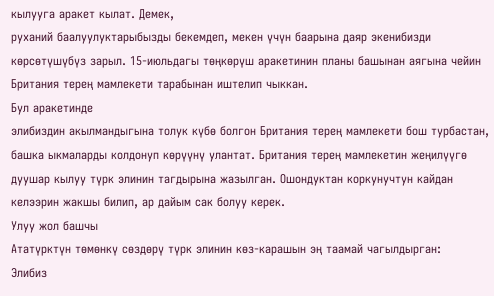кылууга аракет кылат. Демек,
руханий баалуулуктарыбызды бекемдеп, мекен үчүн баарына даяр экенибизди
көрсөтүшүбүз зарыл. 15-июльдагы төңкөрүш аракетинин планы башынан аягына чейин
Британия терең мамлекети тарабынан иштелип чыккан.
Бул аракетинде
элибиздин акылмандыгына толук күбө болгон Британия терең мамлекети бош турбастан,
башка ыкмаларды колдонуп көрүүнү улантат. Британия терең мамлекетин жеңилүүгө
дуушар кылуу түрк элинин тагдырына жазылган. Ошондуктан коркунучтун кайдан
келээрин жакшы билип, ар дайым сак болуу керек.
Улуу жол башчы
Ататүрктүн төмөнкү сөздөрү түрк элинин көз-карашын эң таамай чагылдырган:
Элибиз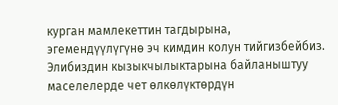курган мамлекеттин тагдырына, эгемендүүлүгүнө эч кимдин колун тийгизбейбиз.
Элибиздин кызыкчылыктарына байланыштуу маселелерде чет өлкөлүктөрдүн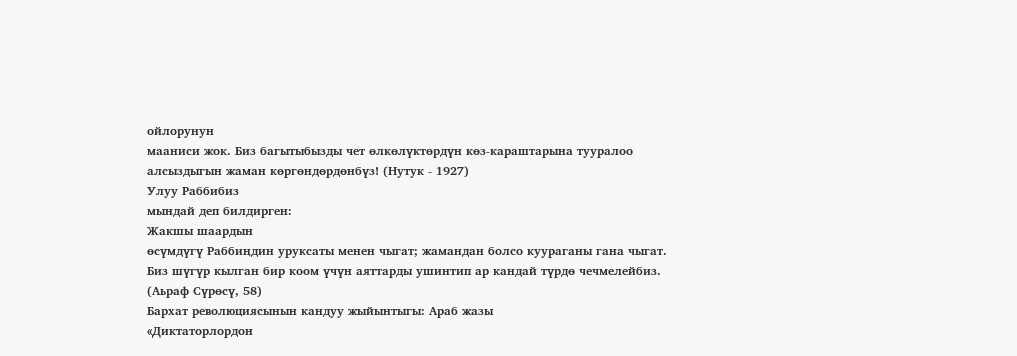ойлорунун
мааниси жок. Биз багытыбызды чет өлкөлүктөрдүн көз-караштарына тууралоо
алсыздыгын жаман көргөндөрдөнбүз! (Нутук - 1927)
Улуу Раббибиз
мындай деп билдирген:
Жакшы шаардын
өсүмдүгү Раббиңдин уруксаты менен чыгат; жамандан болсо куураганы гана чыгат.
Биз шүгүр кылган бир коом үчүн аяттарды ушинтип ар кандай түрдө чечмелейбиз.
(Аьраф Сүрөсү, 58)
Бархат революциясынын кандуу жыйынтыгы: Араб жазы
«Диктаторлордон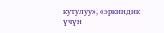кутулуу», «эркиндик үчүн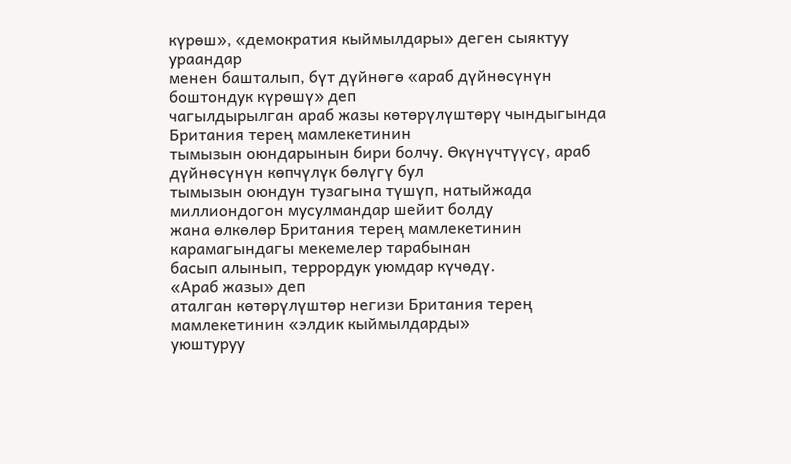күрөш», «демократия кыймылдары» деген сыяктуу ураандар
менен башталып, бүт дүйнөгө «араб дүйнөсүнүн боштондук күрөшү» деп
чагылдырылган араб жазы көтөрүлүштөрү чындыгында Британия терең мамлекетинин
тымызын оюндарынын бири болчу. Өкүнүчтүүсү, араб дүйнөсүнүн көпчүлүк бөлүгү бул
тымызын оюндун тузагына түшүп, натыйжада миллиондогон мусулмандар шейит болду
жана өлкөлөр Британия терең мамлекетинин карамагындагы мекемелер тарабынан
басып алынып, террордук уюмдар күчөдү.
«Араб жазы» деп
аталган көтөрүлүштөр негизи Британия терең мамлекетинин «элдик кыймылдарды»
уюштуруу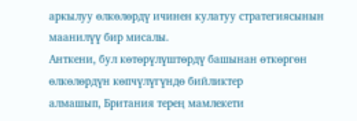аркылуу өлкөлөрдү ичинен кулатуу стратегиясынын маанилүү бир мисалы.
Анткени, бул көтөрүлүштөрдү башынан өткөргөн өлкөлөрдүн көпчүлүгүндө бийликтер
алмашып, Британия терең мамлекети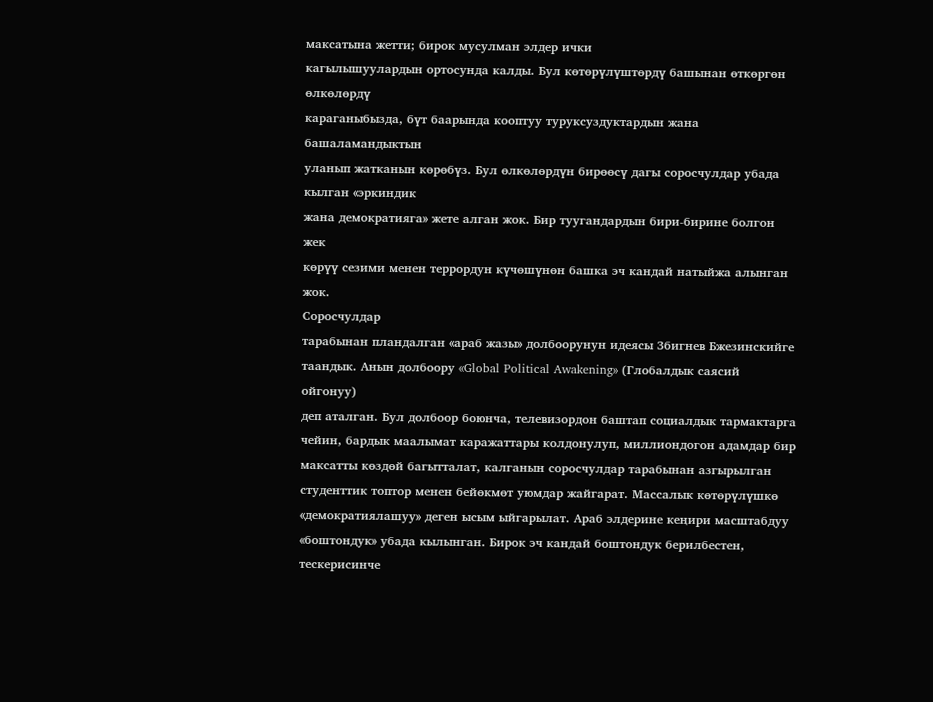максатына жетти; бирок мусулман элдер ички
кагылышуулардын ортосунда калды. Бул көтөрүлүштөрдү башынан өткөргөн өлкөлөрдү
караганыбызда, бүт баарында кооптуу туруксуздуктардын жана башаламандыктын
уланып жатканын көрөбүз. Бул өлкөлөрдүн бирөөсү дагы соросчулдар убада кылган «эркиндик
жана демократияга» жете алган жок. Бир туугандардын бири-бирине болгон жек
көрүү сезими менен террордун күчөшүнөн башка эч кандай натыйжа алынган жок.
Соросчулдар
тарабынан пландалган «араб жазы» долбоорунун идеясы Збигнев Бжезинскийге
таандык. Анын долбоору «Global Political Awakening» (Глобалдык саясий ойгонуу)
деп аталган. Бул долбоор боюнча, телевизордон баштап социалдык тармактарга
чейин, бардык маалымат каражаттары колдонулуп, миллиондогон адамдар бир
максатты көздөй багытталат, калганын соросчулдар тарабынан азгырылган
студенттик топтор менен бейөкмөт уюмдар жайгарат. Массалык көтөрүлүшкө
«демократиялашуу» деген ысым ыйгарылат. Араб элдерине кеңири масштабдуу
«боштондук» убада кылынган. Бирок эч кандай боштондук берилбестен, тескерисинче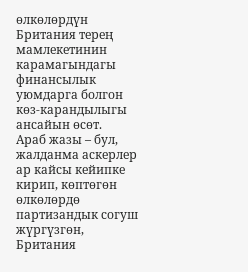өлкөлөрдүн Британия терең мамлекетинин карамагындагы финансылык уюмдарга болгон
көз-карандылыгы ансайын өсөт.
Араб жазы – бул,
жалданма аскерлер ар кайсы кейипке кирип, көптөгөн өлкөлөрдө партизандык согуш
жүргүзгөн, Британия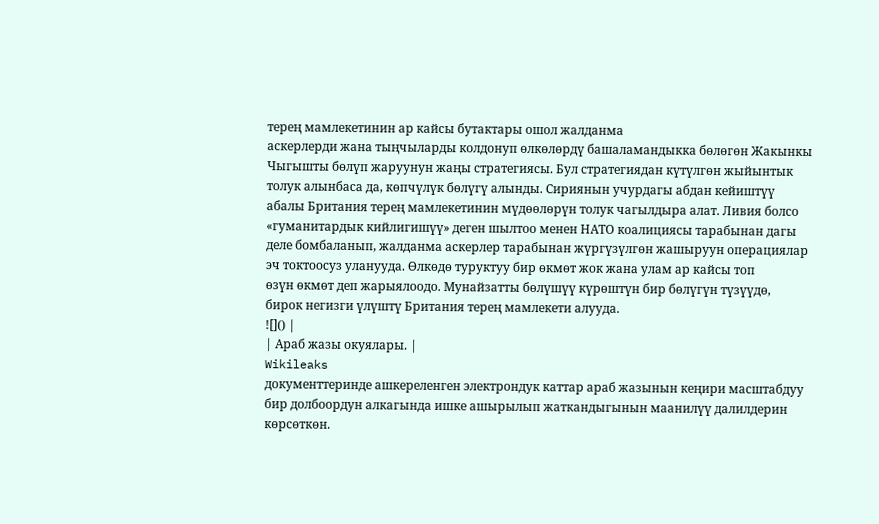терең мамлекетинин ар кайсы бутактары ошол жалданма
аскерлерди жана тыңчыларды колдонуп өлкөлөрдү башаламандыкка бөлөгөн Жакынкы
Чыгышты бөлүп жаруунун жаңы стратегиясы. Бул стратегиядан күтүлгөн жыйынтык
толук алынбаса да, көпчүлүк бөлүгү алынды. Сириянын учурдагы абдан кейиштүү
абалы Британия терең мамлекетинин мүдөөлөрүн толук чагылдыра алат. Ливия болсо
«гуманитардык кийлигишүү» деген шылтоо менен НАТО коалициясы тарабынан дагы
деле бомбаланып, жалданма аскерлер тарабынан жүргүзүлгөн жашыруун операциялар
эч токтоосуз уланууда. Өлкөдө туруктуу бир өкмөт жок жана улам ар кайсы топ
өзүн өкмөт деп жарыялоодо. Мунайзатты бөлүшүү күрөштүн бир бөлүгүн түзүүдө,
бирок негизги үлүштү Британия терең мамлекети алууда.
![]() |
| Араб жазы окуялары. |
Wikileaks
документтеринде ашкереленген электрондук каттар араб жазынын кеңири масштабдуу
бир долбоордун алкагында ишке ашырылып жаткандыгынын маанилүү далилдерин
көрсөткөн.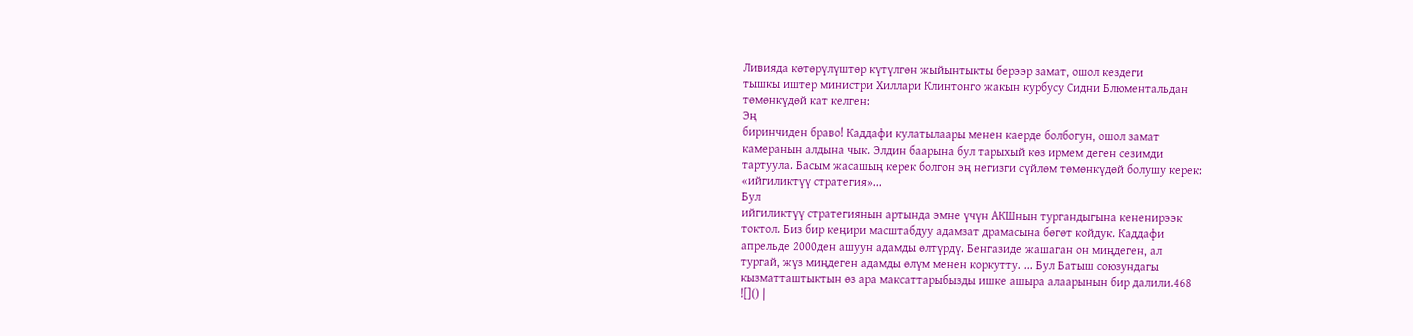Ливияда көтөрүлүштөр күтүлгөн жыйынтыкты берээр замат, ошол кездеги
тышкы иштер министри Хиллари Клинтонго жакын курбусу Сидни Блюментальдан
төмөнкүдөй кат келген:
Эң
биринчиден браво! Каддафи кулатылаары менен каерде болбогун, ошол замат
камеранын алдына чык. Элдин баарына бул тарыхый көз ирмем деген сезимди
тартуула. Басым жасашың керек болгон эң негизги сүйлөм төмөнкүдөй болушу керек:
«ийгиликтүү стратегия»...
Бул
ийгиликтүү стратегиянын артында эмне үчүн АКШнын тургандыгына кененирээк
токтол. Биз бир кеңири масштабдуу адамзат драмасына бөгөт койдук. Каддафи
апрельде 2000ден ашуун адамды өлтүрдү. Бенгазиде жашаган он миңдеген, ал
тургай, жүз миңдеген адамды өлүм менен коркутту. ... Бул Батыш союзундагы
кызматташтыктын өз ара максаттарыбызды ишке ашыра алаарынын бир далили.468
![]() |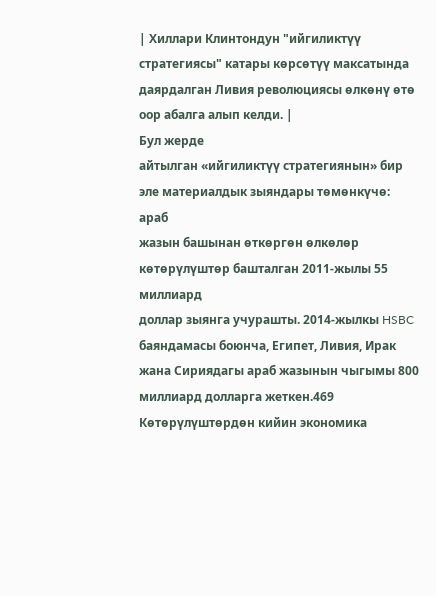| Хиллари Клинтондун "ийгиликтүү стратегиясы" катары көрсөтүү максатында даярдалган Ливия революциясы өлкөнү өтө оор абалга алып келди. |
Бул жерде
айтылган «ийгиликтүү стратегиянын» бир эле материалдык зыяндары төмөнкүчө: араб
жазын башынан өткөргөн өлкөлөр көтөрүлүштөр башталган 2011-жылы 55 миллиард
доллар зыянга учурашты. 2014-жылкы HSBC баяндамасы боюнча, Египет, Ливия, Ирак
жана Сириядагы араб жазынын чыгымы 800 миллиард долларга жеткен.469 Көтөрүлүштөрдөн кийин экономика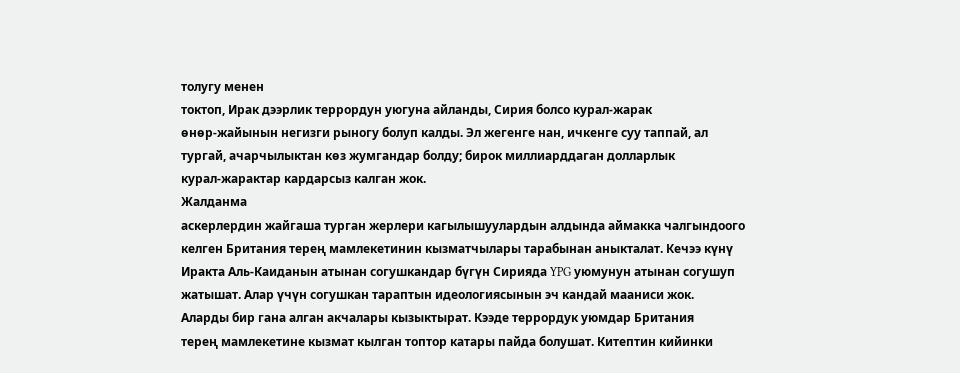толугу менен
токтоп, Ирак дээрлик террордун уюгуна айланды, Сирия болсо курал-жарак
өнөр-жайынын негизги рыногу болуп калды. Эл жегенге нан, ичкенге суу таппай, ал
тургай, ачарчылыктан көз жумгандар болду; бирок миллиарддаган долларлык
курал-жарактар кардарсыз калган жок.
Жалданма
аскерлердин жайгаша турган жерлери кагылышуулардын алдында аймакка чалгындоого
келген Британия терең мамлекетинин кызматчылары тарабынан аныкталат. Кечээ күнү
Иракта Аль-Каиданын атынан согушкандар бүгүн Сирияда YPG уюмунун атынан согушуп
жатышат. Алар үчүн согушкан тараптын идеологиясынын эч кандай мааниси жок.
Аларды бир гана алган акчалары кызыктырат. Кээде террордук уюмдар Британия
терең мамлекетине кызмат кылган топтор катары пайда болушат. Китептин кийинки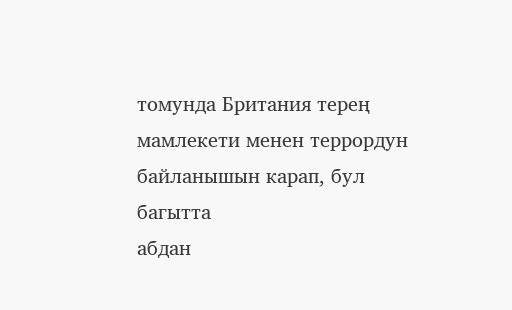томунда Британия терең мамлекети менен террордун байланышын карап, бул багытта
абдан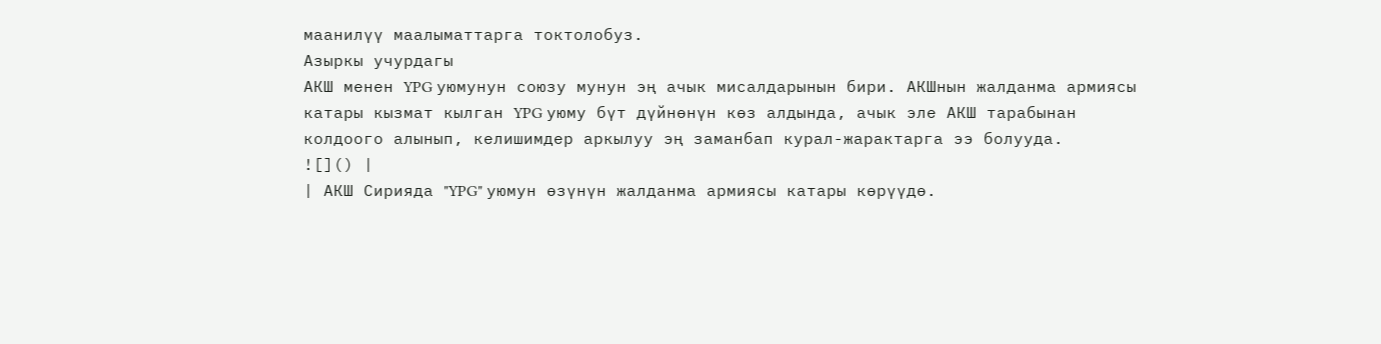маанилүү маалыматтарга токтолобуз.
Азыркы учурдагы
АКШ менен YPG уюмунун союзу мунун эң ачык мисалдарынын бири. АКШнын жалданма армиясы
катары кызмат кылган YPG уюму бүт дүйнөнүн көз алдында, ачык эле АКШ тарабынан
колдоого алынып, келишимдер аркылуу эң заманбап курал-жарактарга ээ болууда.
![]() |
| АКШ Сирияда "YPG" уюмун өзүнүн жалданма армиясы катары көрүүдө.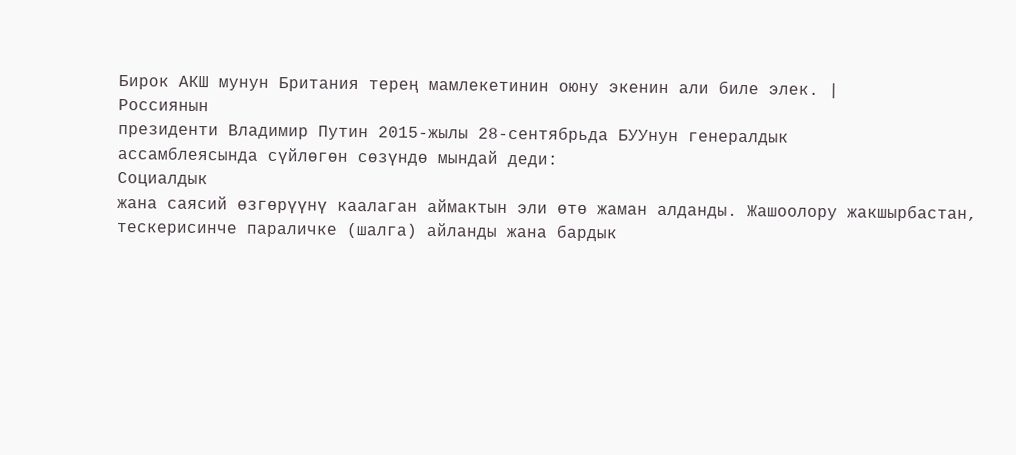Бирок АКШ мунун Британия терең мамлекетинин оюну экенин али биле элек. |
Россиянын
президенти Владимир Путин 2015-жылы 28-сентябрьда БУУнун генералдык
ассамблеясында сүйлөгөн сөзүндө мындай деди:
Социалдык
жана саясий өзгөрүүнү каалаган аймактын эли өтө жаман алданды. Жашоолору жакшырбастан,
тескерисинче параличке (шалга) айланды жана бардык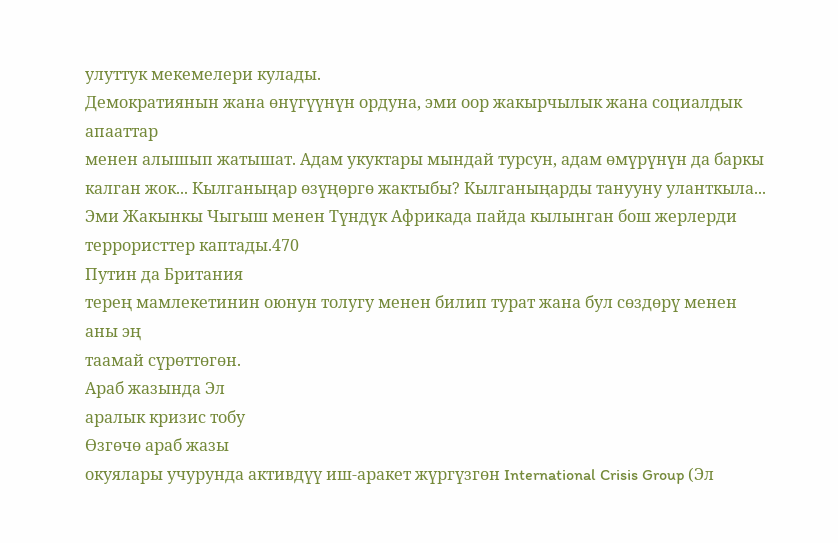улуттук мекемелери кулады.
Демократиянын жана өнүгүүнүн ордуна, эми оор жакырчылык жана социалдык апааттар
менен алышып жатышат. Адам укуктары мындай турсун, адам өмүрүнүн да баркы
калган жок... Кылганыңар өзүңөргө жактыбы? Кылганыңарды танууну уланткыла...
Эми Жакынкы Чыгыш менен Түндүк Африкада пайда кылынган бош жерлерди
террористтер каптады.470
Путин да Британия
терең мамлекетинин оюнун толугу менен билип турат жана бул сөздөрү менен аны эң
таамай сүрөттөгөн.
Араб жазында Эл
аралык кризис тобу
Өзгөчө араб жазы
окуялары учурунда активдүү иш-аракет жүргүзгөн International Crisis Group (Эл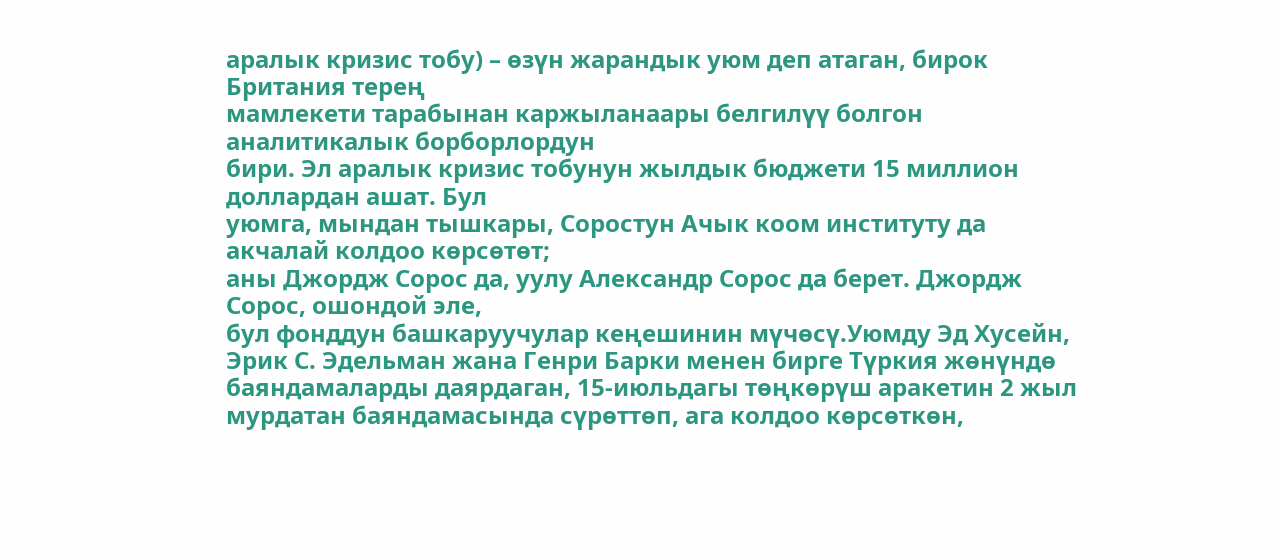аралык кризис тобу) – өзүн жарандык уюм деп атаган, бирок Британия терең
мамлекети тарабынан каржыланаары белгилүү болгон аналитикалык борборлордун
бири. Эл аралык кризис тобунун жылдык бюджети 15 миллион доллардан ашат. Бул
уюмга, мындан тышкары, Соростун Ачык коом институту да акчалай колдоо көрсөтөт;
аны Джордж Сорос да, уулу Александр Сорос да берет. Джордж Сорос, ошондой эле,
бул фонддун башкаруучулар кеңешинин мүчөсү.Уюмду Эд Хусейн, Эрик С. Эдельман жана Генри Барки менен бирге Түркия жөнүндө баяндамаларды даярдаган, 15-июльдагы төңкөрүш аракетин 2 жыл мурдатан баяндамасында сүрөттөп, ага колдоо көрсөткөн,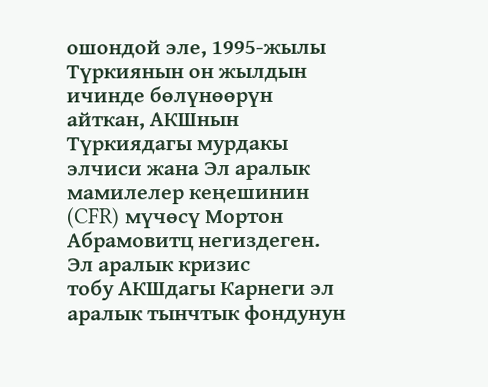ошондой эле, 1995-жылы Түркиянын он жылдын ичинде бөлүнөөрүн айткан, АКШнын Түркиядагы мурдакы элчиси жана Эл аралык мамилелер кеңешинин (CFR) мүчөсү Мортон Абрамовитц негиздеген.
Эл аралык кризис
тобу АКШдагы Карнеги эл аралык тынчтык фондунун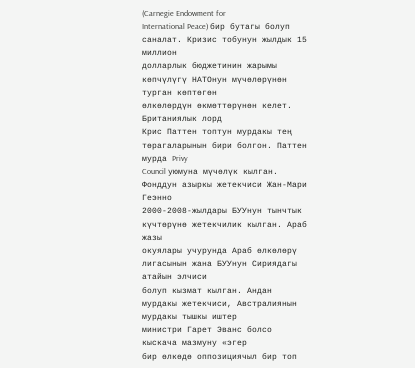(Carnegie Endowment for
International Peace) бир бутагы болуп саналат. Кризис тобунун жылдык 15 миллион
долларлык бюджетинин жарымы көпчүлүгү НАТОнун мүчөлөрүнөн турган көптөгөн
өлкөлөрдүн өкмөттөрүнөн келет.
Британиялык лорд
Крис Паттен топтун мурдакы тең төрагаларынын бири болгон. Паттен мурда Privy
Council уюмуна мүчөлүк кылган. Фонддун азыркы жетекчиси Жан-Мари Геэнно
2000-2008-жылдары БУУнун тынчтык күчтөрүнө жетекчилик кылган. Араб жазы
окуялары учурунда Араб өлкөлөрү лигасынын жана БУУнун Сириядагы атайын элчиси
болуп кызмат кылган. Андан мурдакы жетекчиси, Австралиянын мурдакы тышкы иштер
министри Гарет Эванс болсо кыскача мазмуну «эгер
бир өлкөдө оппозициячыл бир топ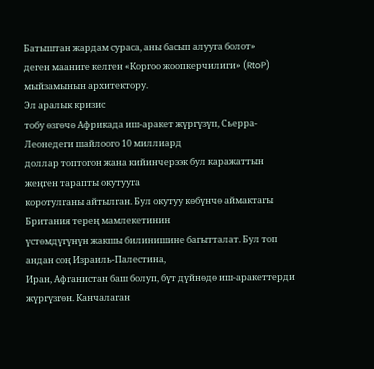Батыштан жардам сураса, аны басып алууга болот»
деген мааниге келген «Коргоо жоопкерчилиги» (RtoP) мыйзамынын архитектору.
Эл аралык кризис
тобу өзгөчө Африкада иш-аракет жүргүзүп, Сьерра-Леонедеги шайлоого 10 миллиард
доллар топтогон жана кийинчерээк бул каражаттын жеңген тарапты окутууга
коротулганы айтылган. Бул окутуу көбүнчө аймактагы Британия терең мамлекетинин
үстөмдүгүнүн жакшы билинишине багытталат. Бул топ андан соң Израиль-Палестина,
Иран, Афганистан баш болуп, бүт дүйнөдө иш-аракеттерди жүргүзгөн. Канчалаган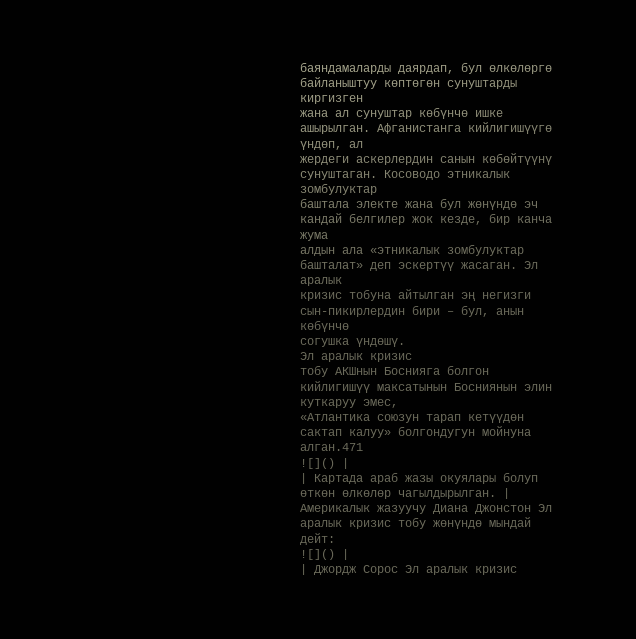баяндамаларды даярдап, бул өлкөлөргө байланыштуу көптөгөн сунуштарды киргизген
жана ал сунуштар көбүнчө ишке ашырылган. Афганистанга кийлигишүүгө үндөп, ал
жердеги аскерлердин санын көбөйтүүнү сунуштаган. Косоводо этникалык зомбулуктар
баштала электе жана бул жөнүндө эч кандай белгилер жок кезде, бир канча жума
алдын ала «этникалык зомбулуктар башталат» деп эскертүү жасаган. Эл аралык
кризис тобуна айтылган эң негизги сын-пикирлердин бири – бул, анын көбүнчө
согушка үндөшү.
Эл аралык кризис
тобу АКШнын Боснияга болгон кийлигишүү максатынын Босниянын элин куткаруу эмес,
«Атлантика союзун тарап кетүүдөн сактап калуу» болгондугун мойнуна алган.471
![]() |
| Картада араб жазы окуялары болуп өткөн өлкөлөр чагылдырылган. |
Америкалык жазуучу Диана Джонстон Эл аралык кризис тобу жөнүндө мындай дейт:
![]() |
| Джордж Сорос Эл аралык кризис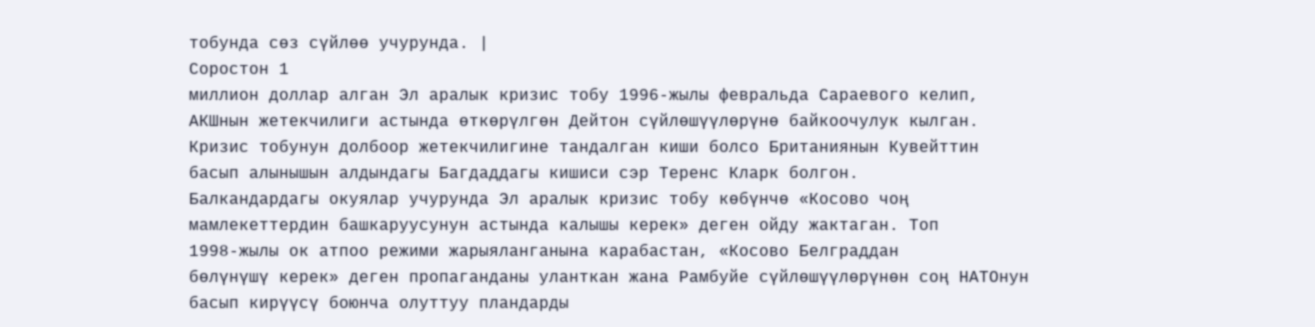тобунда сөз сүйлөө учурунда. |
Соростон 1
миллион доллар алган Эл аралык кризис тобу 1996-жылы февральда Сараевого келип,
АКШнын жетекчилиги астында өткөрүлгөн Дейтон сүйлөшүүлөрүнө байкоочулук кылган.
Кризис тобунун долбоор жетекчилигине тандалган киши болсо Британиянын Кувейттин
басып алынышын алдындагы Багдаддагы кишиси сэр Теренс Кларк болгон.
Балкандардагы окуялар учурунда Эл аралык кризис тобу көбүнчө «Косово чоң
мамлекеттердин башкаруусунун астында калышы керек» деген ойду жактаган. Топ
1998-жылы ок атпоо режими жарыяланганына карабастан, «Косово Белграддан
бөлүнүшү керек» деген пропаганданы уланткан жана Рамбуйе сүйлөшүүлөрүнөн соң НАТОнун
басып кирүүсү боюнча олуттуу пландарды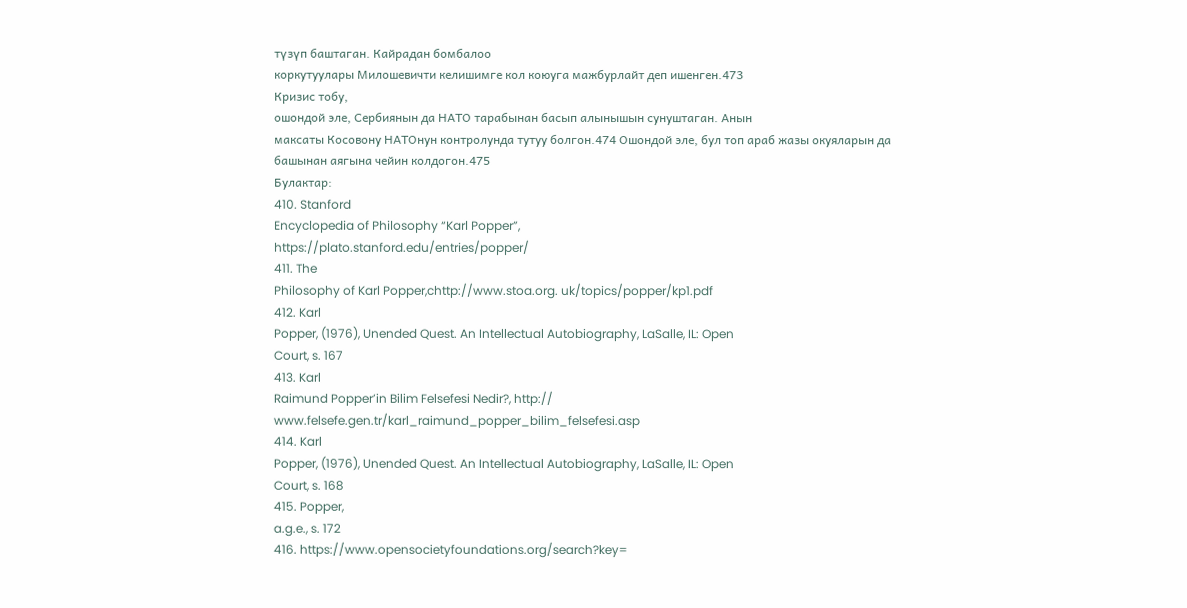түзүп баштаган. Кайрадан бомбалоо
коркутуулары Милошевичти келишимге кол коюуга мажбурлайт деп ишенген.473
Кризис тобу,
ошондой эле, Сербиянын да НАТО тарабынан басып алынышын сунуштаган. Анын
максаты Косовону НАТОнун контролунда тутуу болгон.474 Ошондой эле, бул топ араб жазы окуяларын да
башынан аягына чейин колдогон.475
Булактар:
410. Stanford
Encyclopedia of Philosophy “Karl Popper”,
https://plato.stanford.edu/entries/popper/
411. The
Philosophy of Karl Popper,chttp://www.stoa.org. uk/topics/popper/kp1.pdf
412. Karl
Popper, (1976), Unended Quest. An Intellectual Autobiography, LaSalle, IL: Open
Court, s. 167
413. Karl
Raimund Popper’in Bilim Felsefesi Nedir?, http://
www.felsefe.gen.tr/karl_raimund_popper_bilim_felsefesi.asp
414. Karl
Popper, (1976), Unended Quest. An Intellectual Autobiography, LaSalle, IL: Open
Court, s. 168
415. Popper,
a.g.e., s. 172
416. https://www.opensocietyfoundations.org/search?key=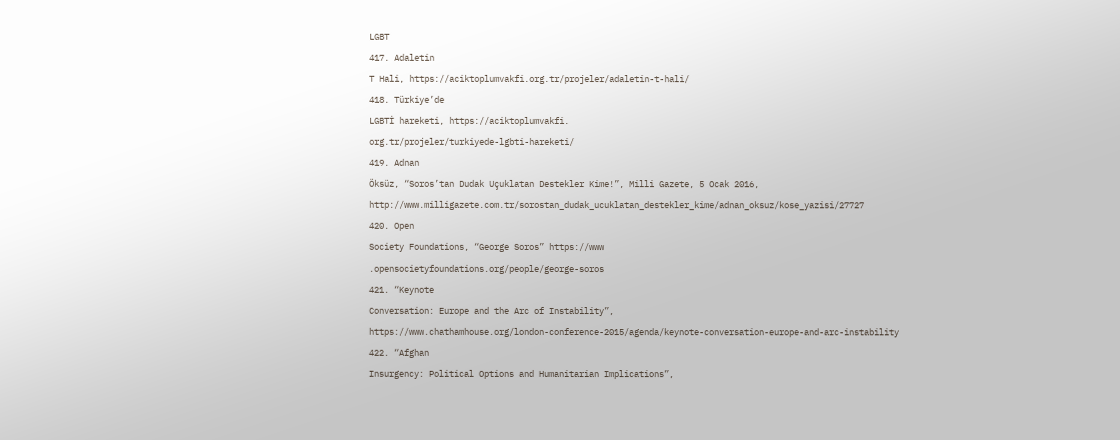LGBT
417. Adaletin
T Hali, https://aciktoplumvakfi.org.tr/projeler/adaletin-t-hali/
418. Türkiye’de
LGBTİ hareketi, https://aciktoplumvakfi.
org.tr/projeler/turkiyede-lgbti-hareketi/
419. Adnan
Öksüz, “Soros’tan Dudak Uçuklatan Destekler Kime!”, Milli Gazete, 5 Ocak 2016,
http://www.milligazete.com.tr/sorostan_dudak_ucuklatan_destekler_kime/adnan_oksuz/kose_yazisi/27727
420. Open
Society Foundations, “George Soros” https://www
.opensocietyfoundations.org/people/george-soros
421. “Keynote
Conversation: Europe and the Arc of Instability”,
https://www.chathamhouse.org/london-conference-2015/agenda/keynote-conversation-europe-and-arc-instability
422. “Afghan
Insurgency: Political Options and Humanitarian Implications”,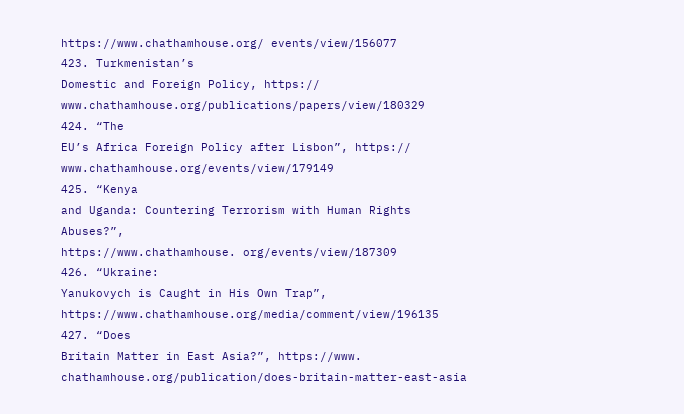https://www.chathamhouse.org/ events/view/156077
423. Turkmenistan’s
Domestic and Foreign Policy, https:// www.chathamhouse.org/publications/papers/view/180329
424. “The
EU’s Africa Foreign Policy after Lisbon”, https://
www.chathamhouse.org/events/view/179149
425. “Kenya
and Uganda: Countering Terrorism with Human Rights Abuses?”,
https://www.chathamhouse. org/events/view/187309
426. “Ukraine:
Yanukovych is Caught in His Own Trap”,
https://www.chathamhouse.org/media/comment/view/196135
427. “Does
Britain Matter in East Asia?”, https://www.
chathamhouse.org/publication/does-britain-matter-east-asia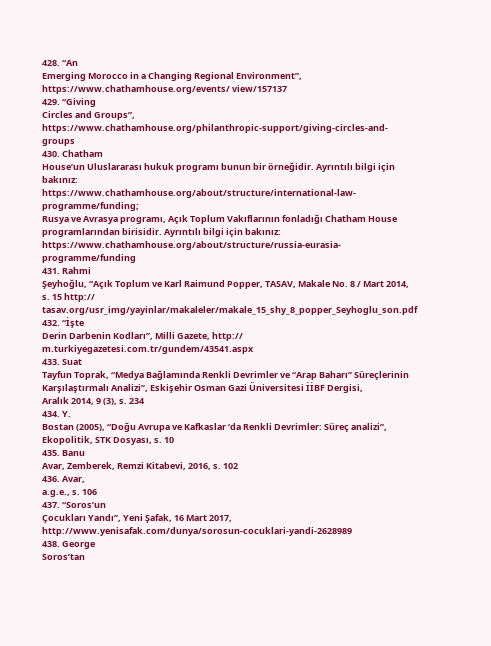428. “An
Emerging Morocco in a Changing Regional Environment”,
https://www.chathamhouse.org/events/ view/157137
429. “Giving
Circles and Groups”,
https://www.chathamhouse.org/philanthropic-support/giving-circles-and-groups
430. Chatham
House’un Uluslararası hukuk programı bunun bir örneğidir. Ayrıntılı bilgi için
bakınız:
https://www.chathamhouse.org/about/structure/international-law-programme/funding;
Rusya ve Avrasya programı, Açık Toplum Vakıflarının fonladığı Chatham House
programlarından birisidir. Ayrıntılı bilgi için bakınız: https://www.chathamhouse.org/about/structure/russia-eurasia-programme/funding
431. Rahmi
Şeyhoğlu, “Açık Toplum ve Karl Raimund Popper, TASAV, Makale No. 8 / Mart 2014,
s. 15 http://
tasav.org/usr_img/yayinlar/makaleler/makale_15_shy_8_popper_Seyhoglu_son.pdf
432. “İşte
Derin Darbenin Kodları”, Milli Gazete, http://
m.turkiyegazetesi.com.tr/gundem/43541.aspx
433. Suat
Tayfun Toprak, “Medya Bağlamında Renkli Devrimler ve “Arap Baharı” Süreçlerinin
Karşılaştırmalı Analizi”, Eskişehir Osman Gazi Üniversitesi İİBF Dergisi,
Aralık 2014, 9 (3), s. 234
434. Y.
Bostan (2005), “Doğu Avrupa ve Kafkaslar ‘da Renkli Devrimler: Süreç analizi”,
Ekopolitik, STK Dosyası, s. 10
435. Banu
Avar, Zemberek, Remzi Kitabevi, 2016, s. 102
436. Avar,
a.g.e., s. 106
437. “Soros’un
Çocukları Yandı”, Yeni Şafak, 16 Mart 2017,
http://www.yenisafak.com/dunya/sorosun-cocuklari-yandi-2628989
438. George
Soros’tan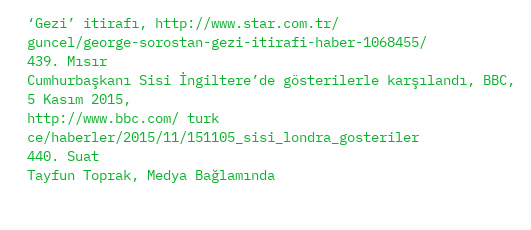‘Gezi’ itirafı, http://www.star.com.tr/
guncel/george-sorostan-gezi-itirafi-haber-1068455/
439. Mısır
Cumhurbaşkanı Sisi İngiltere’de gösterilerle karşılandı, BBC, 5 Kasım 2015,
http://www.bbc.com/ turk ce/haberler/2015/11/151105_sisi_londra_gosteriler
440. Suat
Tayfun Toprak, Medya Bağlamında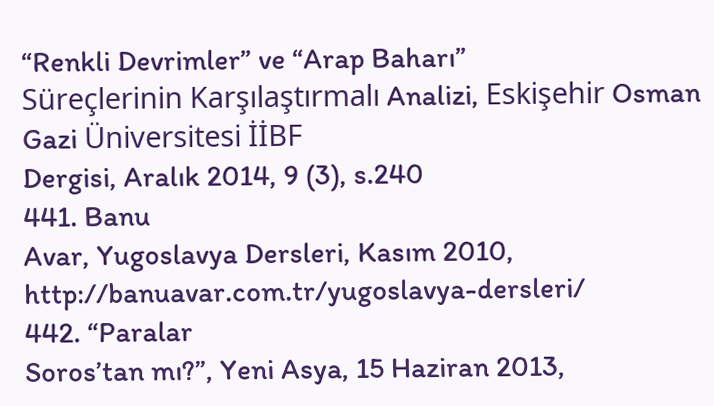“Renkli Devrimler” ve “Arap Baharı”
Süreçlerinin Karşılaştırmalı Analizi, Eskişehir Osman Gazi Üniversitesi İİBF
Dergisi, Aralık 2014, 9 (3), s.240
441. Banu
Avar, Yugoslavya Dersleri, Kasım 2010,
http://banuavar.com.tr/yugoslavya-dersleri/
442. “Paralar
Soros’tan mı?”, Yeni Asya, 15 Haziran 2013,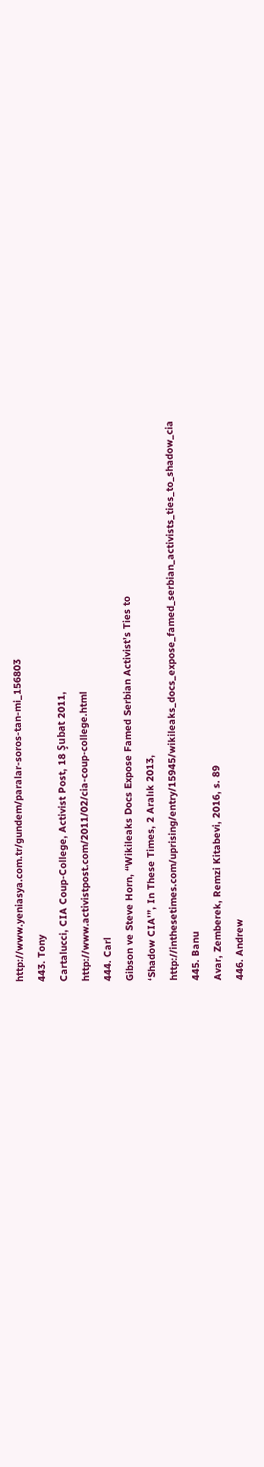http://www.yeniasya.com.tr/gundem/paralar-soros-tan-mi_156803
443. Tony
Cartalucci, CIA Coup-College, Activist Post, 18 Şubat 2011,
http://www.activistpost.com/2011/02/cia-coup-college.html
444. Carl
Gibson ve Steve Horn, “Wikileaks Docs Expose Famed Serbian Activist’s Ties to
‘Shadow CIA'”, In These Times, 2 Aralık 2013,
http://inthesetimes.com/uprising/entry/15945/wikileaks_docs_expose_famed_serbian_activists_ties_to_shadow_cia
445. Banu
Avar, Zemberek, Remzi Kitabevi, 2016, s. 89
446. Andrew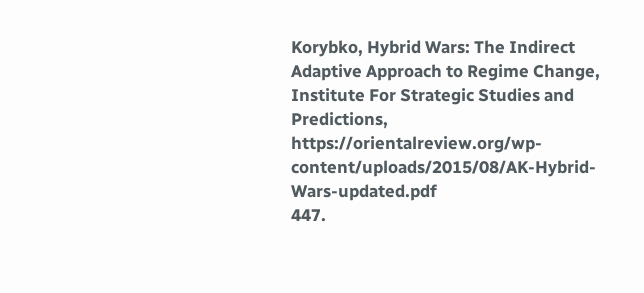Korybko, Hybrid Wars: The Indirect Adaptive Approach to Regime Change,
Institute For Strategic Studies and Predictions,
https://orientalreview.org/wp-content/uploads/2015/08/AK-Hybrid-Wars-updated.pdf
447.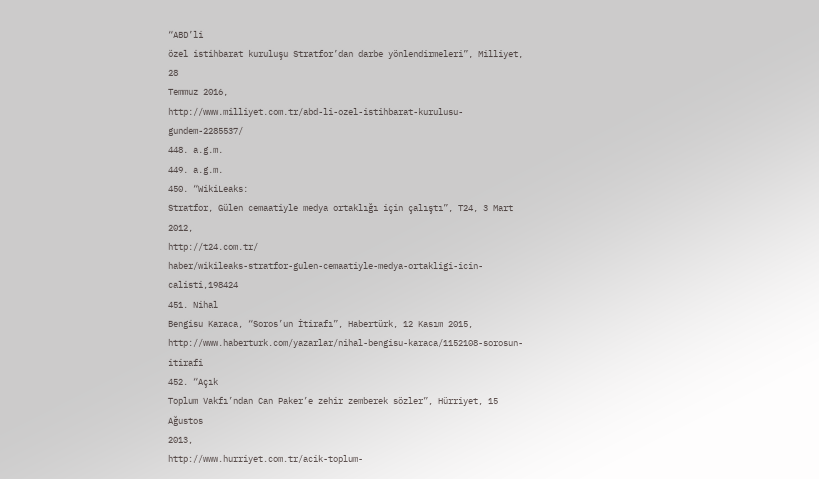“ABD’li
özel istihbarat kuruluşu Stratfor’dan darbe yönlendirmeleri”, Milliyet, 28
Temmuz 2016,
http://www.milliyet.com.tr/abd-li-ozel-istihbarat-kurulusu-gundem-2285537/
448. a.g.m.
449. a.g.m.
450. “WikiLeaks:
Stratfor, Gülen cemaatiyle medya ortaklığı için çalıştı”, T24, 3 Mart 2012,
http://t24.com.tr/
haber/wikileaks-stratfor-gulen-cemaatiyle-medya-ortakligi-icin-calisti,198424
451. Nihal
Bengisu Karaca, “Soros’un İtirafı”, Habertürk, 12 Kasım 2015, http://www.haberturk.com/yazarlar/nihal-bengisu-karaca/1152108-sorosun-itirafi
452. “Açık
Toplum Vakfı’ndan Can Paker’e zehir zemberek sözler”, Hürriyet, 15 Ağustos
2013,
http://www.hurriyet.com.tr/acik-toplum-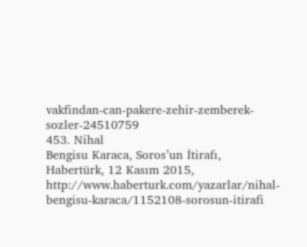vakfindan-can-pakere-zehir-zemberek-sozler-24510759
453. Nihal
Bengisu Karaca, Soros’un İtirafı, Habertürk, 12 Kasım 2015,
http://www.haberturk.com/yazarlar/nihal-bengisu-karaca/1152108-sorosun-itirafi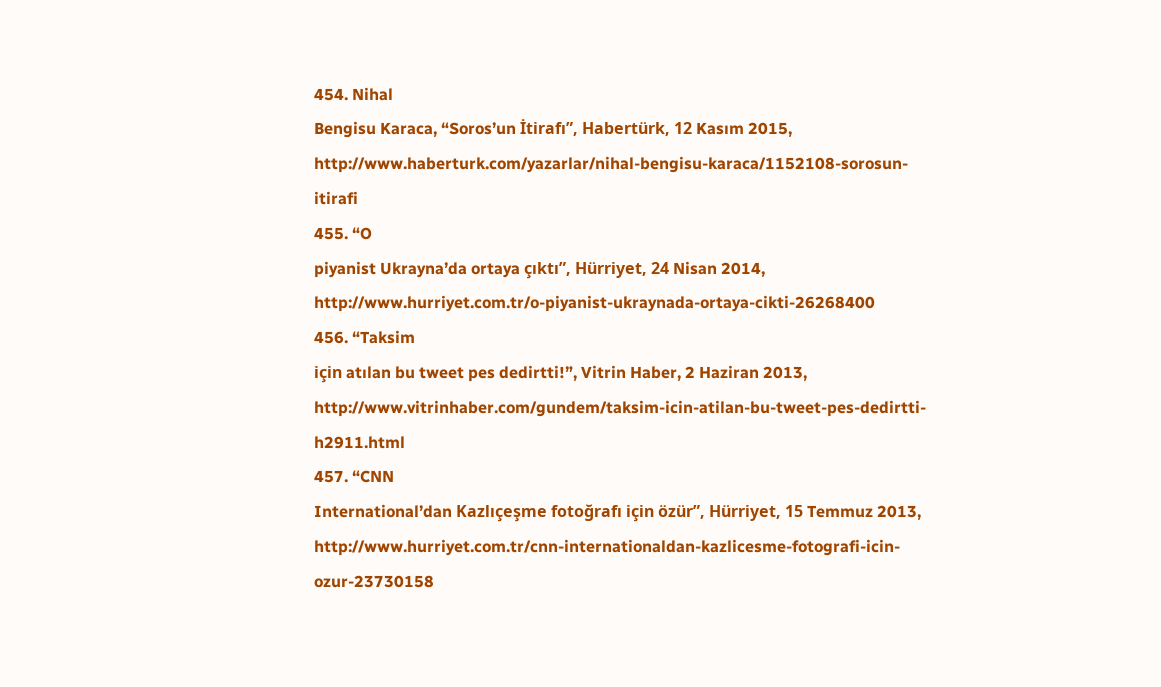454. Nihal
Bengisu Karaca, “Soros’un İtirafı”, Habertürk, 12 Kasım 2015,
http://www.haberturk.com/yazarlar/nihal-bengisu-karaca/1152108-sorosun-itirafi
455. “O
piyanist Ukrayna’da ortaya çıktı”, Hürriyet, 24 Nisan 2014,
http://www.hurriyet.com.tr/o-piyanist-ukraynada-ortaya-cikti-26268400
456. “Taksim
için atılan bu tweet pes dedirtti!”, Vitrin Haber, 2 Haziran 2013,
http://www.vitrinhaber.com/gundem/taksim-icin-atilan-bu-tweet-pes-dedirtti-h2911.html
457. “CNN
International’dan Kazlıçeşme fotoğrafı için özür”, Hürriyet, 15 Temmuz 2013,
http://www.hurriyet.com.tr/cnn-internationaldan-kazlicesme-fotografi-icin-ozur-23730158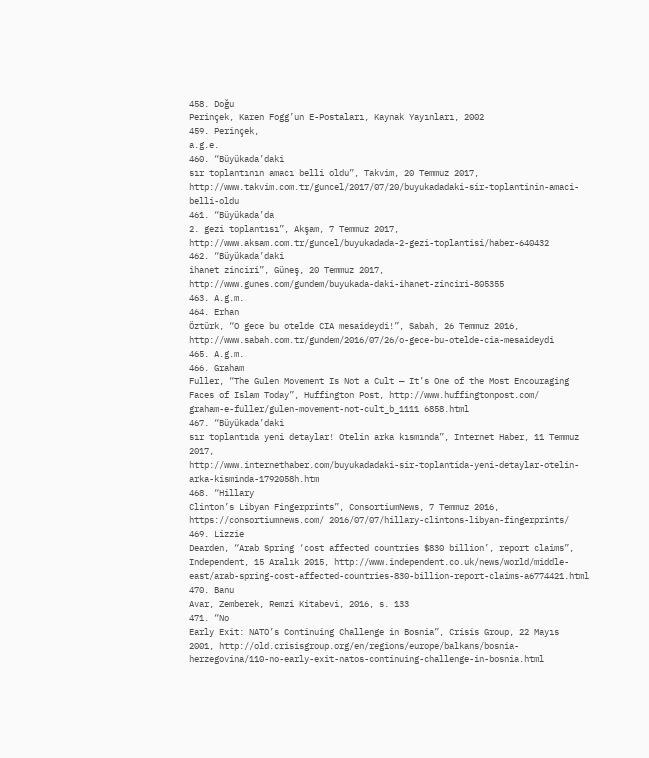458. Doğu
Perinçek, Karen Fogg’un E-Postaları, Kaynak Yayınları, 2002
459. Perinçek,
a.g.e.
460. “Büyükada’daki
sır toplantının amacı belli oldu”, Takvim, 20 Temmuz 2017,
http://www.takvim.com.tr/guncel/2017/07/20/buyukadadaki-sir-toplantinin-amaci-belli-oldu
461. “Büyükada’da
2. gezi toplantısı”, Akşam, 7 Temmuz 2017,
http://www.aksam.com.tr/guncel/buyukadada-2-gezi-toplantisi/haber-640432
462. “Büyükada’daki
ihanet zinciri”, Güneş, 20 Temmuz 2017,
http://www.gunes.com/gundem/buyukada-daki-ihanet-zinciri-805355
463. A.g.m.
464. Erhan
Öztürk, “O gece bu otelde CIA mesaideydi!”, Sabah, 26 Temmuz 2016,
http://www.sabah.com.tr/gundem/2016/07/26/o-gece-bu-otelde-cia-mesaideydi
465. A.g.m.
466. Graham
Fuller, “The Gulen Movement Is Not a Cult — It’s One of the Most Encouraging
Faces of Islam Today”, Huffington Post, http://www.huffingtonpost.com/
graham-e-fuller/gulen-movement-not-cult_b_1111 6858.html
467. “Büyükada’daki
sır toplantıda yeni detaylar! Otelin arka kısmında”, Internet Haber, 11 Temmuz
2017,
http://www.internethaber.com/buyukadadaki-sir-toplantida-yeni-detaylar-otelin-arka-kisminda-1792058h.htm
468. “Hillary
Clinton’s Libyan Fingerprints”, ConsortiumNews, 7 Temmuz 2016,
https://consortiumnews.com/ 2016/07/07/hillary-clintons-libyan-fingerprints/
469. Lizzie
Dearden, “Arab Spring ‘cost affected countries $830 billion’, report claims”,
Independent, 15 Aralık 2015, http://www.independent.co.uk/news/world/middle-east/arab-spring-cost-affected-countries-830-billion-report-claims-a6774421.html
470. Banu
Avar, Zemberek, Remzi Kitabevi, 2016, s. 133
471. “No
Early Exit: NATO’s Continuing Challenge in Bosnia”, Crisis Group, 22 Mayıs
2001, http://old.crisisgroup.org/en/regions/europe/balkans/bosnia-herzegovina/110-no-early-exit-natos-continuing-challenge-in-bosnia.html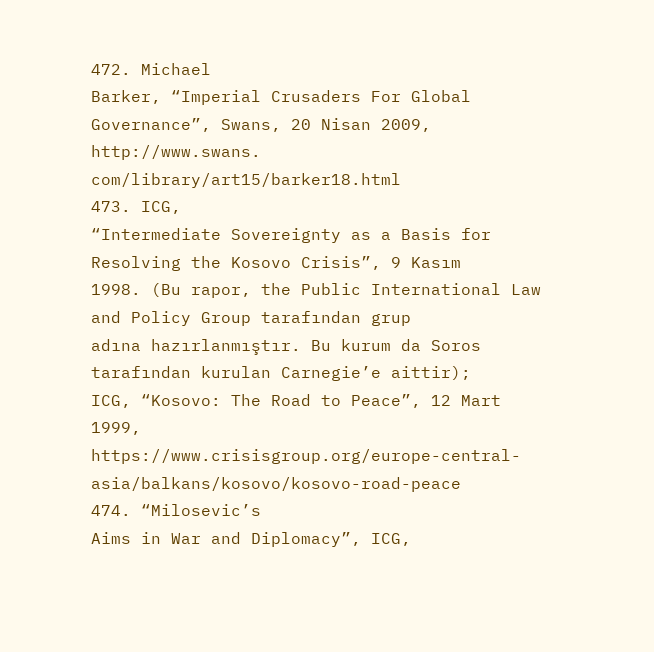472. Michael
Barker, “Imperial Crusaders For Global Governance”, Swans, 20 Nisan 2009,
http://www.swans. com/library/art15/barker18.html
473. ICG,
“Intermediate Sovereignty as a Basis for Resolving the Kosovo Crisis”, 9 Kasım
1998. (Bu rapor, the Public International Law and Policy Group tarafından grup
adına hazırlanmıştır. Bu kurum da Soros tarafından kurulan Carnegie’e aittir);
ICG, “Kosovo: The Road to Peace”, 12 Mart 1999,
https://www.crisisgroup.org/europe-central-asia/balkans/kosovo/kosovo-road-peace
474. “Milosevic’s
Aims in War and Diplomacy”, ICG,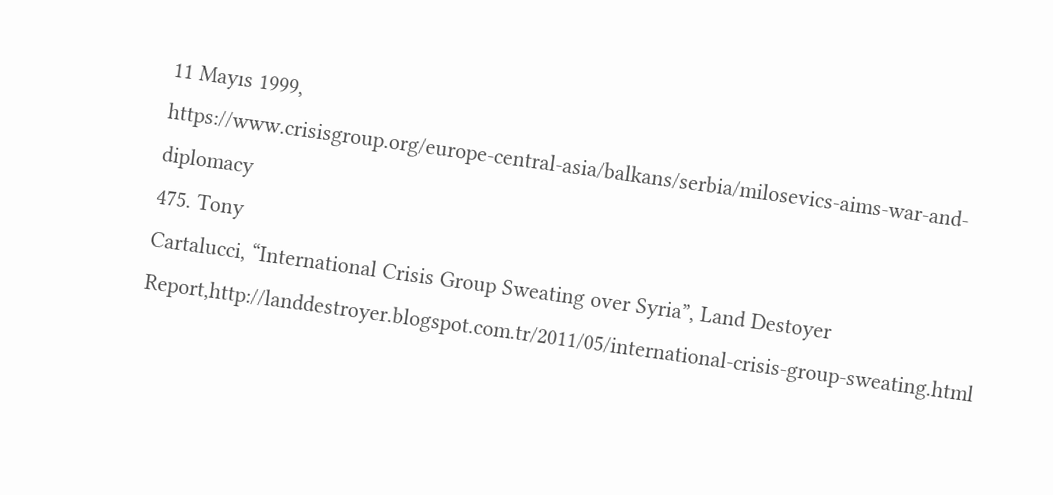11 Mayıs 1999,
https://www.crisisgroup.org/europe-central-asia/balkans/serbia/milosevics-aims-war-and-diplomacy
475. Tony
Cartalucci, “International Crisis Group Sweating over Syria”, Land Destoyer
Report,http://landdestroyer.blogspot.com.tr/2011/05/international-crisis-group-sweating.html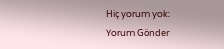Hiç yorum yok:
Yorum Gönder